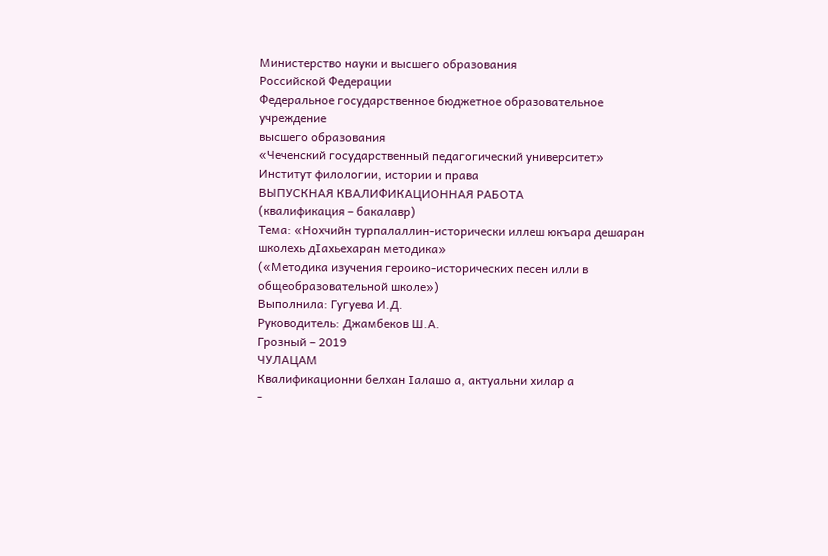Министерство науки и высшего образования
Российской Федерации
Федеральное государственное бюджетное образовательное учреждение
высшего образования
«Чеченский государственный педагогический университет»
Институт филологии, истории и права
ВЫПУСКНАЯ КВАЛИФИКАЦИОННАЯ РАБОТА
(квалификация – бакалавр)
Тема: «Нохчийн турпалаллин-исторически иллеш юкъара дешаран школехь дIахьехаран методика»
(«Методика изучения героико-исторических песен илли в общеобразовательной школе»)
Выполнила: Гугуева И.Д.
Руководитель: Джамбеков Ш.А.
Грозный – 2019
ЧУЛАЦАМ
Квалификационни белхан Iалашо а, актуальни хилар а
-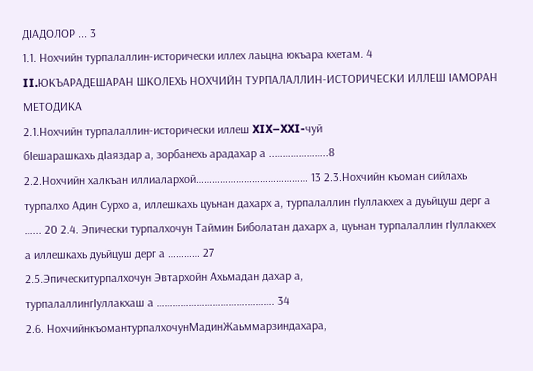ДIАДОЛОР ... 3
1.1. Нохчийн турпалаллин-исторически иллех лаьцна юкъара кхетам. 4
II.ЮКЪАРАДЕШАРАН ШКОЛЕХЬ НОХЧИЙН ТУРПАЛАЛЛИН-ИСТОРИЧЕСКИ ИЛЛЕШ IАМОРАН МЕТОДИКА
2.1.Нохчийн турпалаллин-исторически иллеш XIX–XXI-чуй
бIешарашкахь дIаяздар а, зорбанехь арадахар а ..………………..8
2.2.Нохчийн халкъан иллиалархой…………………………………… 13 2.3.Нохчийн къоман сийлахь турпалхо Адин Сурхо а, иллешкахь цуьнан дахарх а, турпалаллин гIуллакхех а дуьйцуш дерг а …... 20 2.4. Эпически турпалхочун Таймин Биболатан дахарх а, цуьнан турпалаллин гIуллакхех а иллешкахь дуьйцуш дерг а ………… 27
2.5.Эпическитурпалхочун Эвтархойн Ахьмадан дахар а,
турпалаллингIуллакхаш а …………………………….………. 34
2.6. НохчийнкъомантурпалхочунМадинЖаьммарзиндахара,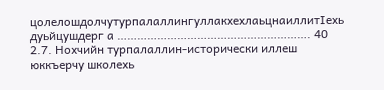цолелошдолчутурпалаллингуллакхехлаьцнаиллитIехь
дуьйцушдерг а …………………………………………………. 40
2.7. Нохчийн турпалаллин-исторически иллеш юккъерчу школехь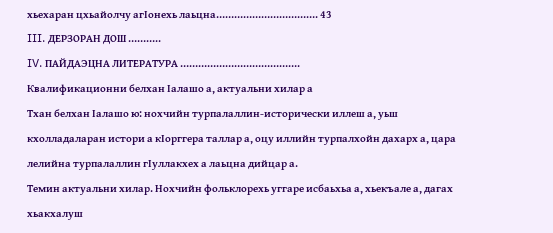хьехаран цхьайолчу агIонехь лаьцна……………………………. 43
III. ДЕРЗОРАН ДОШ ………..
IV. ПАЙДАЭЦНА ЛИТЕРАТУРА ………………………………….
Квалификационни белхан Iалашо а, актуальни хилар а
Тхан белхан Iалашо ю: нохчийн турпалаллин-исторически иллеш а, уьш кхолладаларан истори а кIорггера таллар а, оцу иллийн турпалхойн дахарх а, цара лелийна турпалаллин гIуллакхех а лаьцна дийцар а.
Темин актуальни хилар. Нохчийн фольклорехь уггаре исбаьхьа а, хьекъале а, дагах хьакхалуш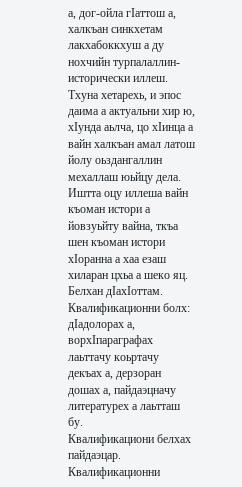а, дог-ойла гIаттош а, халкъан синкхетам лакхабоккхуш а ду нохчийн турпалаллин-исторически иллеш. Тхуна хетарехь, и эпос даима а актуальни хир ю, хIунда аьлча, цо хIинца а вайн халкъан амал латош йолу оьздангаллин мехаллаш юьйцу дела. Иштта оцу иллеша вайн къоман истори а йовзуьйту вайна, ткъа шен къоман истори хIоранна а хаа езаш хиларан цхьа а шеко яц.
Белхан дIахIоттам. Квалификационни болх: дIадолорах а, ворхIпараграфах лаьттачу коьртачу декъах а, дерзоран дошах а, пайдаэцначу литературех а лаьтташ бу.
Квалификациони белхах пайдаэцар. Квалификационни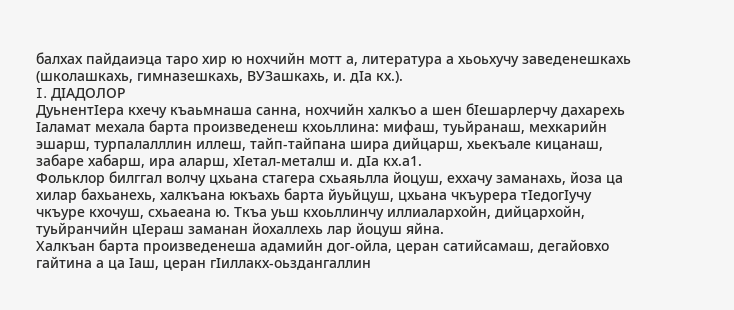балхах пайдаиэца таро хир ю нохчийн мотт а, литература а хьоьхучу заведенешкахь (школашкахь, гимназешкахь, ВУЗашкахь, и. дIа кх.).
I. ДIАДОЛОР
ДуьнентIера кхечу къаьмнаша санна, нохчийн халкъо а шен бIешарлерчу дахарехь Iаламат мехала барта произведенеш кхоьллина: мифаш, туьйранаш, мехкарийн эшарш, турпалалллин иллеш, тайп-тайпана шира дийцарш, хьекъале кицанаш, забаре хабарш, ира аларш, хIетал-металш и. дIа кх.а1.
Фольклор билггал волчу цхьана стагера схьаяьлла йоцуш, еххачу заманахь, йоза ца хилар бахьанехь, халкъана юкъахь барта йуьйцуш, цхьана чкъурера тIедогIучу чкъуре кхочуш, схьаеана ю. Ткъа уьш кхоьллинчу иллиалархойн, дийцархойн, туьйранчийн цIераш заманан йохаллехь лар йоцуш яйна.
Халкъан барта произведенеша адамийн дог-ойла, церан сатийсамаш, дегайовхо гайтина а ца Iаш, церан гIиллакх-оьздангаллин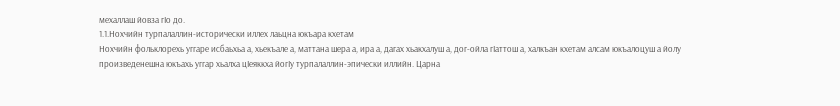мехаллаш йовза гIо до.
1.1.Нохчийн турпалаллин-исторически иллех лаьцна юкъара кхетам
Нохчийн фольклорехь уггаре исбаьхьа а, хьекъале а, маттана шера а, ира а, дагах хьакхалуш а, дог-ойла гIаттош а, халкъан кхетам алсам юкъалоцуш а йолу произведенешна юкъахь уггар хьалха цIеяккха йогIу турпалаллин-эпически иллийн. Царна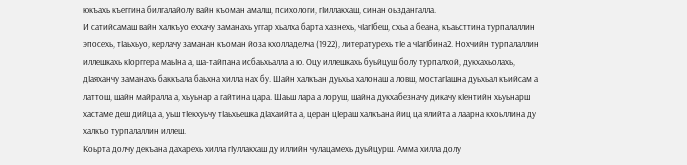юкъахь къеггина билгалайолу вайн къоман амалш, психологи, гIиллакхаш, синан оьздангалла.
И сатийсамаш вайн халкъуо еххачу заманахь уггар хьалха барта хазнехь, чIагIбеш, схьа а беана, къаьсттина турпалаллин эпосехь, тIаьхьуо, керлачу заманан къоман йоза кхолладелча (1922), литературехь тIе а чIагIбина2. Нохчийн турпалаллин иллешкахь кIорггера маьIна а, ша-тайпана исбаьхьалла а ю. Оцу иллешкахь буьйцуш болу турпалхой, дукхахьолахь, дIаяханчу заманахь баккъала баьхна хилла нах бу. Шайн халкъан дуьхьа халонаш а ловш, мостагIашна дуьхьал къийсам а латтош, шайн майралла а, хьуьнар а гайтина цара. Шаьш лара а лоруш, шайна дукхабезначу дикачу кIентийн хьуьнарш хастаме деш дийца а, уьш тIекхуьчу тIаьхьешка дIахаийта а, церан цIераш халкъана йиц ца ялийта а лаарна кхоьллина ду халкъо турпалаллин иллеш.
Коьрта долчу декъана дахарехь хилла гIуллакхаш ду иллийн чулацамехь дуьйцурш. Амма хилла долу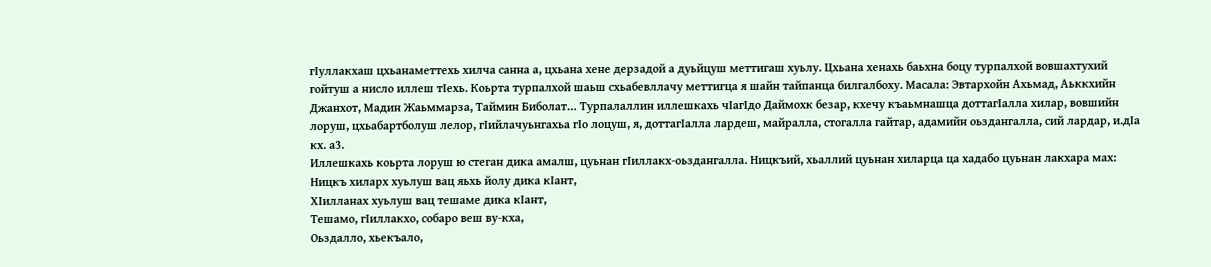гIуллакхаш цхьанаметтехь хилча санна а, цхьана хене дерзадой а дуьйцуш меттигаш хуьлу. Цхьана хенахь баьхна боцу турпалхой вовшахтухий гойтуш а нисло иллеш тIехь. Коьрта турпалхой шаьш схьабевллачу меттигца я шайн тайпанца билгалбоху. Масала: Эвтархойн Ахьмад, Аьккхийн Джанхот, Мадин Жаьммарза, Таймин Биболат… Турпалаллин иллешкахь чIагIдо Даймохк безар, кхечу къаьмнашца доттагIалла хилар, вовшийн лоруш, цхьабартболуш лелор, гIийлачуьнгахьа гIо лоцуш, я, доттагIалла лардеш, майралла, стогалла гайтар, адамийн оьздангалла, сий лардар, и.дIа кх. а3.
Иллешкахь коьрта лоруш ю стеган дика амалш, цуьнан гIиллакх-оьздангалла. Ницкъий, хьаллий цуьнан хиларца ца хадабо цуьнан лакхара мах:
Ницкъ хиларх хуьлуш вац яьхь йолу дика кIант,
ХIилланах хуьлуш вац тешаме дика кIант,
Тешамо, гIиллакхо, собаро веш ву-кха,
Оьздалло, хьекъало,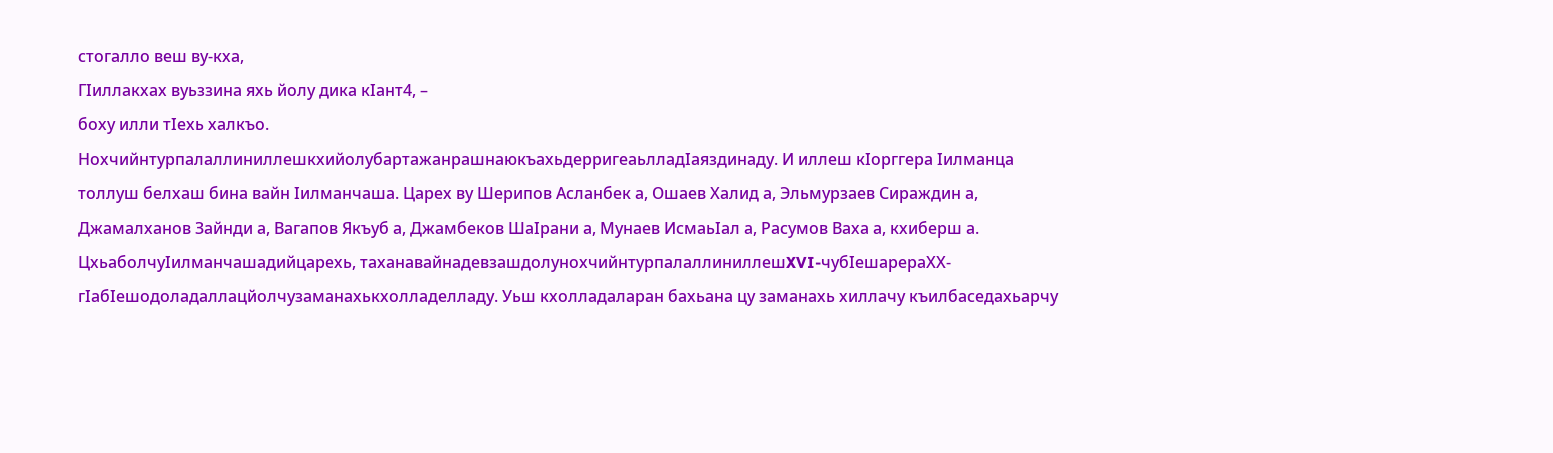стогалло веш ву-кха,
ГIиллакхах вуьззина яхь йолу дика кIант4, –
боху илли тIехь халкъо.
НохчийнтурпалаллиниллешкхийолубартажанрашнаюкъахьдерригеаьлладIаяздинаду. И иллеш кIорггера Iилманца толлуш белхаш бина вайн Iилманчаша. Царех ву Шерипов Асланбек а, Ошаев Халид а, Эльмурзаев Сираждин а, Джамалханов Зайнди а, Вагапов Якъуб а, Джамбеков ШаIрани а, Мунаев ИсмаьIал а, Расумов Ваха а, кхиберш а.
ЦхьаболчуIилманчашадийцарехь, таханавайнадевзашдолунохчийнтурпалаллиниллешXVI-чубIешарераXX-гIабIешодоладаллацйолчузаманахькхолладелладу. Уьш кхолладаларан бахьана цу заманахь хиллачу къилбаседахьарчу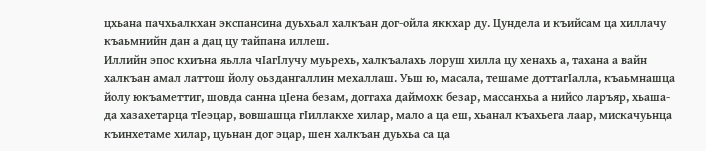цхьана пачхьалкхан экспансина дуьхьал халкъан дог-ойла яккхар ду. Цундела и къийсам ца хиллачу къаьмнийн дан а дац цу тайпана иллеш.
Иллийн эпос кхиъна яьлла чIагIлучу муьрехь, халкъалахь лоруш хилла цу хенахь а, тахана а вайн халкъан амал латтош йолу оьздангаллин мехаллаш. Уьш ю, масала, тешаме доттагIалла, къаьмнашца йолу юкъаметтиг, шовда санна цIена безам, доггаха даймохк безар, массанхьа а нийсо ларъяр, хьаша-да хазахетарца тIеэцар, вовшашца гIиллакхе хилар, мало а ца еш, хьанал къахьега лаар, мискачуьнца къинхетаме хилар, цуьнан дог эцар, шен халкъан дуьхьа са ца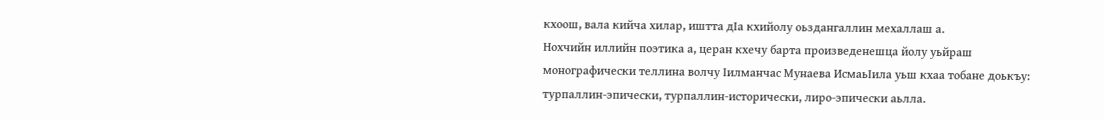кхоош, вала кийча хилар, иштта дIа кхийолу оьздангаллин мехаллаш а.
Нохчийн иллийн поэтика а, церан кхечу барта произведенешца йолу уьйраш монографически теллина волчу Iилманчас Мунаева ИсмаьIила уьш кхаа тобане доькъу: турпаллин-эпически, турпаллин-исторически, лиро-эпически аьлла.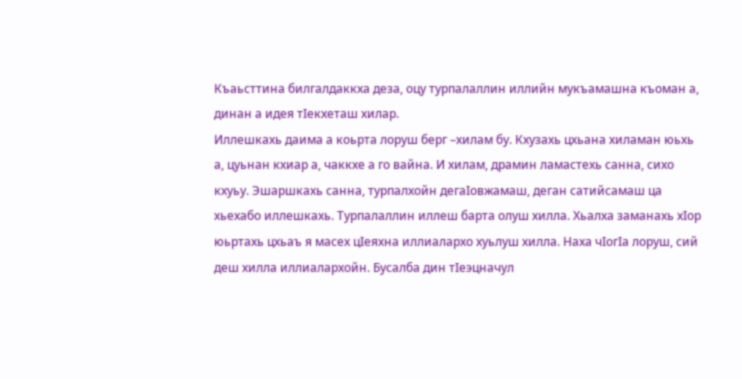Къаьсттина билгалдаккха деза, оцу турпалаллин иллийн мукъамашна къоман а, динан а идея тIекхеташ хилар.
Иллешкахь даима а коьрта лоруш берг –хилам бу. Кхузахь цхьана хиламан юьхь а, цуьнан кхиар а, чаккхе а го вайна. И хилам, драмин ламастехь санна, сихо кхуьу. Эшаршкахь санна, турпалхойн дегаIовжамаш, деган сатийсамаш ца хьехабо иллешкахь. Турпалаллин иллеш барта олуш хилла. Хьалха заманахь хIор юьртахь цхьаъ я масех цIеяхна иллиалархо хуьлуш хилла. Наха чIогIа лоруш, сий деш хилла иллиалархойн. Бусалба дин тIеэцначул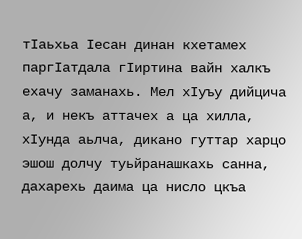тIаьхьа Iесан динан кхетамех паргIатдала гIиртина вайн халкъ ехачу заманахь. Мел хIуъу дийцича а, и некъ аттачех а ца хилла, хIунда аьлча, дикано гуттар харцо эшош долчу туьйранашкахь санна, дахарехь даима ца нисло цкъа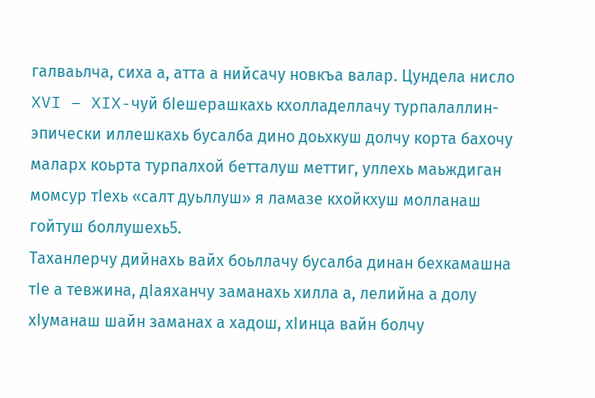галваьлча, сиха а, атта а нийсачу новкъа валар. Цундела нисло XVI – XIX-чуй бIешерашкахь кхолладеллачу турпалаллин-эпически иллешкахь бусалба дино доьхкуш долчу корта бахочу маларх коьрта турпалхой бетталуш меттиг, уллехь маьждиган момсур тIехь «салт дуьллуш» я ламазе кхойкхуш молланаш гойтуш боллушехь5.
Таханлерчу дийнахь вайх боьллачу бусалба динан бехкамашна тIе а тевжина, дIаяханчу заманахь хилла а, лелийна а долу хIуманаш шайн заманах а хадош, хIинца вайн болчу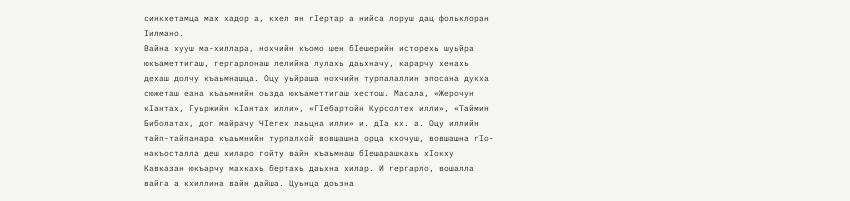синкхетамца мах хадор а, кхел ян гIертар а нийса лоруш дац фольклоран Iилмано.
Вайна хууш ма-хиллара, нохчийн къомо шен бIешерийн исторехь шуьйра юкъаметтигаш, гергарлонаш лелийна лулахь даьхначу, карарчу хенахь дехаш долчу къаьмнашца. Оцу уьйраша нохчийн турпалаллин эпосана дукха сюжеташ еана къаьмнийн оьзда юкъаметтигаш хестош. Масала, «Жерочун кIантах, Гуьржийн кIантах илли», «ГIебартойн Курсолтех илли», «Таймин Биболатах, дог майрачу ЧIегех лаьцна илли» и. дIа кх. а. Оцу иллийн тайп-тайпанара къаьмнийн турпалхой вовшашна орца кхочуш, вовшашна гIо-накъосталла деш хиларо гойту вайн къаьмнаш бIешарашкахь хIокху Кавказан юкъарчу махкахь бертахь даьхна хилар. И гергарло, вошалла вайга а кхиллина вайн дайша. Цуьнца доьзна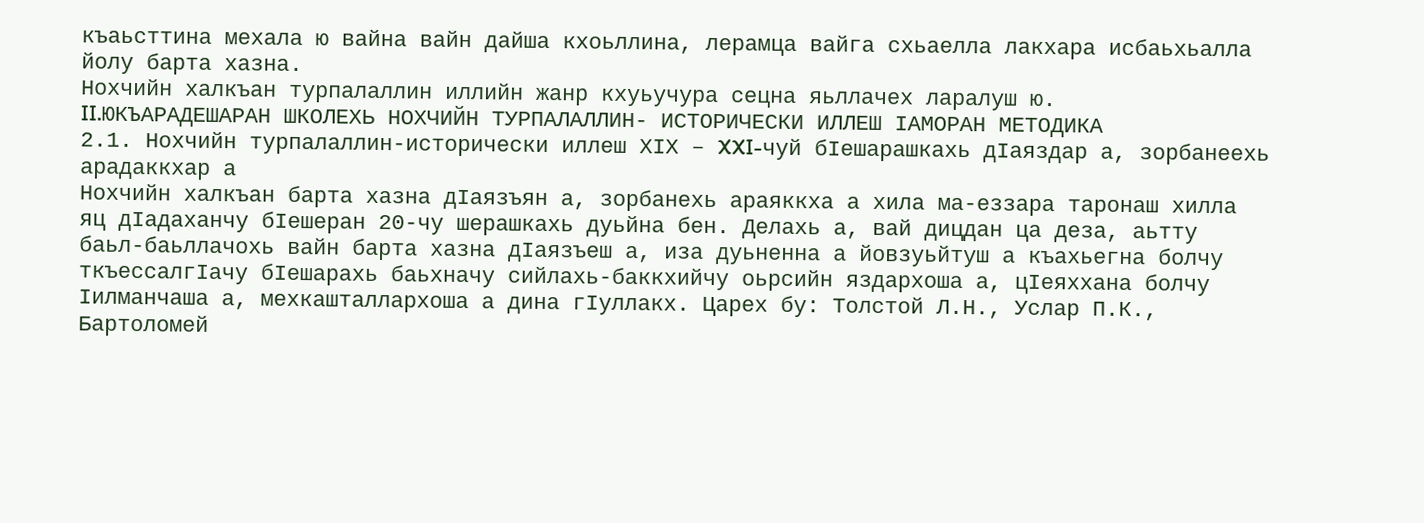къаьсттина мехала ю вайна вайн дайша кхоьллина, лерамца вайга схьаелла лакхара исбаьхьалла йолу барта хазна.
Нохчийн халкъан турпалаллин иллийн жанр кхуьучура сецна яьллачех ларалуш ю.
II.ЮКЪАРАДЕШАРАН ШКОЛЕХЬ НОХЧИЙН ТУРПАЛАЛЛИН- ИСТОРИЧЕСКИ ИЛЛЕШ IАМОРАН МЕТОДИКА
2.1. Нохчийн турпалаллин-исторически иллеш ХIХ – XXI-чуй бIешарашкахь дIаяздар а, зорбанеехь арадаккхар а
Нохчийн халкъан барта хазна дIаязъян а, зорбанехь араяккха а хила ма-еззара таронаш хилла яц дIадаханчу бIешеран 20-чу шерашкахь дуьйна бен. Делахь а, вай дицдан ца деза, аьтту баьл-баьллачохь вайн барта хазна дIаязъеш а, иза дуьненна а йовзуьйтуш а къахьегна болчу ткъессалгIачу бIешарахь баьхначу сийлахь-баккхийчу оьрсийн яздархоша а, цIеяххана болчу Iилманчаша а, мехкашталлархоша а дина гIуллакх. Царех бу: Толстой Л.Н., Услар П.К., Бартоломей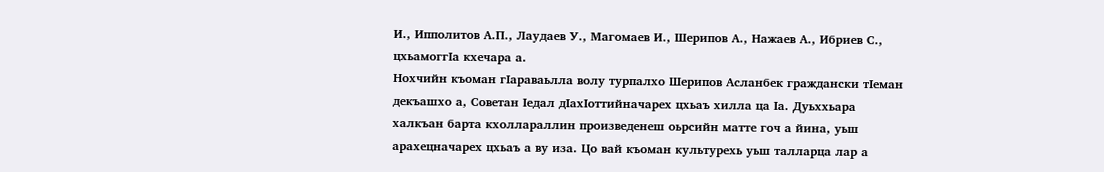И., Ипполитов А.П., Лаудаев У., Магомаев И., Шерипов А., Нажаев А., Ибриев С., цхьамоггIа кхечара а.
Нохчийн къоман гIараваьлла волу турпалхо Шерипов Асланбек граждански тIеман декъашхо а, Советан Iедал дIахIоттийначарех цхьаъ хилла ца Iа. Дуьххьара халкъан барта кхоллараллин произведенеш оьрсийн матте гоч а йина, уьш арахецначарех цхьаъ а ву иза. Цо вай къоман культурехь уьш талларца лар а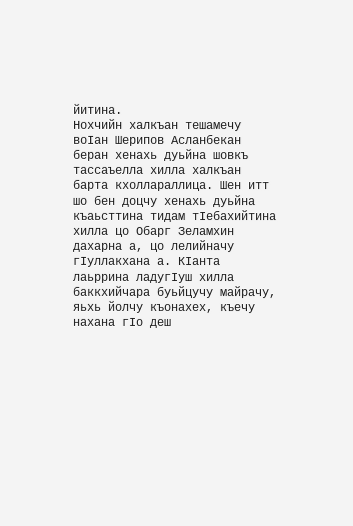йитина.
Нохчийн халкъан тешамечу воIан Шерипов Асланбекан беран хенахь дуьйна шовкъ тассаъелла хилла халкъан барта кхоллараллица. Шен итт шо бен доцчу хенахь дуьйна къаьсттина тидам тIебахийтина хилла цо Обарг Зеламхин дахарна а, цо лелийначу гIуллакхана а. КIанта лаьррина ладугIуш хилла баккхийчара буьйцучу майрачу, яьхь йолчу къонахех, къечу нахана гIо деш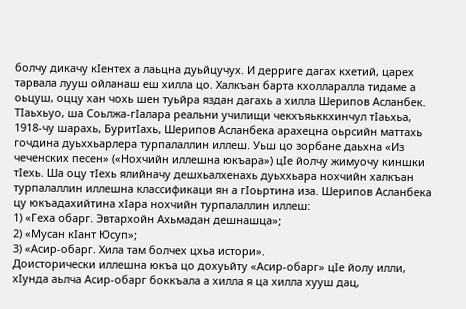болчу дикачу кIентех а лаьцна дуьйцучух. И дерриге дагах кхетий, царех тарвала лууш ойланаш еш хилла цо. Халкъан барта кхолларалла тидаме а оьцуш, оццу хан чохь шен туьйра яздан дагахь а хилла Шерипов Асланбек.
ТIаьхьуо, ша Соьлжа-гIалара реальни училищи чекхъяьккхинчул тIаьхьа, 1918-чу шарахь, БуритIахь, Шерипов Асланбека арахецна оьрсийн маттахь гочдина дуьххьарлера турпалаллин иллеш. Уьш цо зорбане даьхна «Из чеченских песен» («Нохчийн иллешна юкъара») цIе йолчу жимуочу киншки тIехь. Ша оцу тIехь ялийначу дешхьалхенахь дуьххьара нохчийн халкъан турпалаллин иллешна классификаци ян а гIоьртина иза. Шерипов Асланбека цу юкъадахийтина хIара нохчийн турпалаллин иллеш:
1) «Геха обарг. Эвтархойн Ахьмадан дешнашца»;
2) «Мусан кIант Юсуп»;
3) «Асир-обарг. Хила там болчех цхьа истори».
Доисторически иллешна юкъа цо дохуьйту «Асир-обарг» цIе йолу илли, хIунда аьлча Асир-обарг боккъала а хилла я ца хилла хууш дац,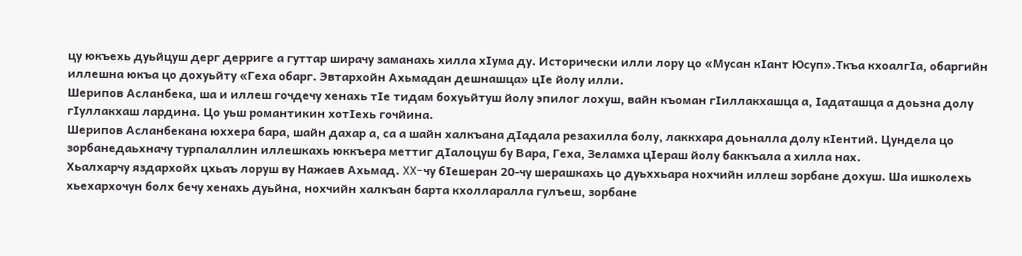цу юкъехь дуьйцуш дерг дерриге а гуттар ширачу заманахь хилла хIума ду. Исторически илли лору цо «Мусан кIант Юсуп».Ткъа кхоалгIа, обаргийн иллешна юкъа цо дохуьйту «Геха обарг. Эвтархойн Ахьмадан дешнашца» цIе йолу илли.
Шерипов Асланбека, ша и иллеш гочдечу хенахь тIе тидам бохуьйтуш йолу эпилог лохуш, вайн къоман гIиллакхашца а, Iадаташца а доьзна долу гIуллакхаш лардина. Цо уьш романтикин хотIехь гочйина.
Шерипов Асланбекана юххера бара, шайн дахар а, са а шайн халкъана дIадала резахилла болу, лаккхара доьналла долу кIентий. Цундела цо зорбанедаьхначу турпалаллин иллешкахь юккъера меттиг дIалоцуш бу Вара, Геха, Зеламха цIераш йолу баккъала а хилла нах.
Хьалхарчу яздархойх цхьаъ лоруш ву Нажаев Ахьмад. XX-чу бIешеран 20-чу шерашкахь цо дуьххьара нохчийн иллеш зорбане дохуш. Ша ишколехь хьехархочун болх бечу хенахь дуьйна, нохчийн халкъан барта кхолларалла гулъеш, зорбане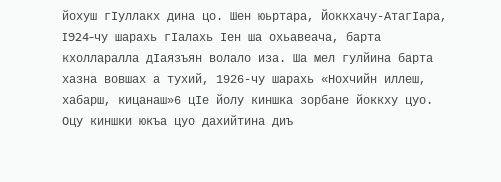йохуш гIуллакх дина цо. Шен юьртара, Йоккхачу-АтагIара, I924-чу шарахь гIалахь Iен ша охьавеача, барта кхолларалла дIаязъян волало иза. Ша мел гулйина барта хазна вовшах а тухий, 1926-чу шарахь «Нохчийн иллеш, хабарш, кицанаш»6 цIе йолу киншка зорбане йоккху цуо. Оцу киншки юкъа цуо дахийтина диъ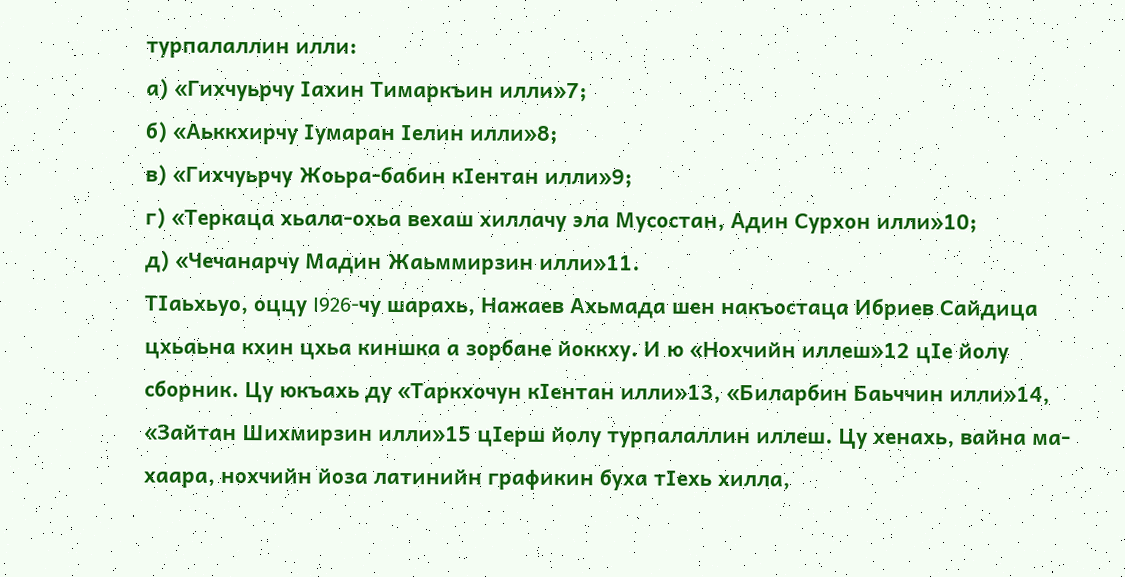турпалаллин илли:
а) «Гихчуьрчу Iахин Тимаркъин илли»7;
б) «Аьккхирчу Iумаран Iелин илли»8;
в) «Гихчуьрчу Жоьра-бабин кIентан илли»9;
г) «Теркаца хьала-охьа вехаш хиллачу эла Мусостан, Адин Сурхон илли»10;
д) «Чечанарчу Мадин Жаьммирзин илли»11.
ТIаьхьуо, оццу I926-чу шарахь, Нажаев Ахьмада шен накъостаца Ибриев Сайдица цхьаьна кхин цхьа киншка а зорбане йоккху. И ю «Нохчийн иллеш»12 цIе йолу сборник. Цу юкъахь ду «Таркхочун кIентан илли»13, «Биларбин Баьччин илли»14, «Зайтан Шихмирзин илли»15 цIерш йолу турпалаллин иллеш. Цу хенахь, вайна ма-хаара, нохчийн йоза латинийн графикин буха тIехь хилла,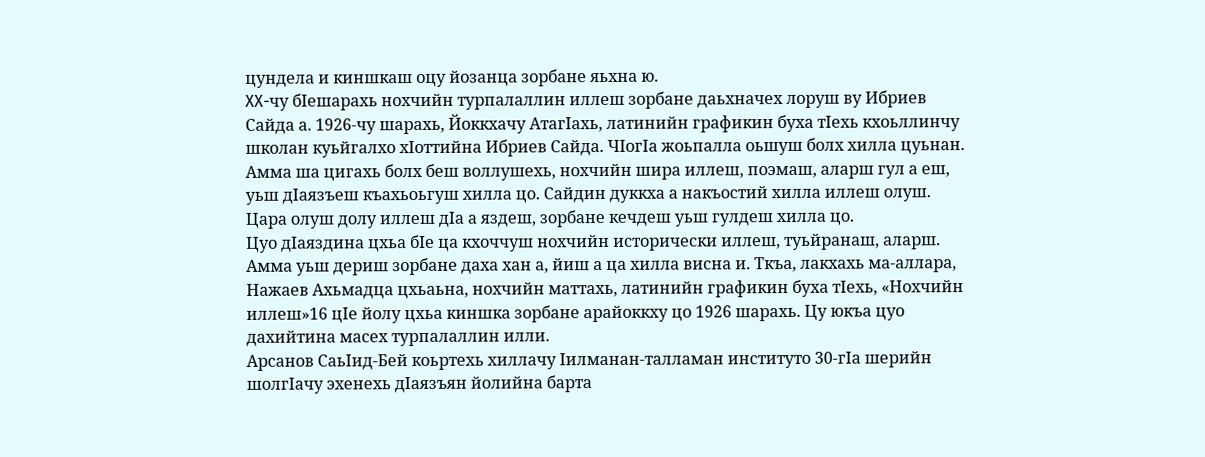цундела и киншкаш оцу йозанца зорбане яьхна ю.
XX-чу бIешарахь нохчийн турпалаллин иллеш зорбане даьхначех лоруш ву Ибриев Сайда а. 1926-чу шарахь, Йоккхачу АтагIахь, латинийн графикин буха тIехь кхоьллинчу школан куьйгалхо хIоттийна Ибриев Сайда. ЧIогIа жоьпалла оьшуш болх хилла цуьнан. Амма ша цигахь болх беш воллушехь, нохчийн шира иллеш, поэмаш, аларш гул а еш, уьш дIаязъеш къахьоьгуш хилла цо. Сайдин дуккха а накъостий хилла иллеш олуш. Цара олуш долу иллеш дIа а яздеш, зорбане кечдеш уьш гулдеш хилла цо.
Цуо дIаяздина цхьа бIе ца кхоччуш нохчийн исторически иллеш, туьйранаш, аларш. Амма уьш дериш зорбане даха хан а, йиш а ца хилла висна и. Ткъа, лакхахь ма-аллара, Нажаев Ахьмадца цхьаьна, нохчийн маттахь, латинийн графикин буха тIехь, «Нохчийн иллеш»16 цIе йолу цхьа киншка зорбане арайоккху цо 1926 шарахь. Цу юкъа цуо дахийтина масех турпалаллин илли.
Арсанов СаьIид-Бей коьртехь хиллачу Iилманан-талламан институто 30-гIа шерийн шолгIачу эхенехь дIаязъян йолийна барта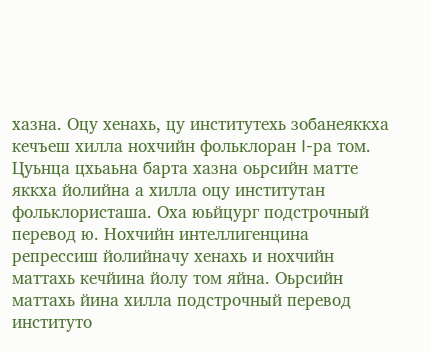хазна. Оцу хенахь, цу институтехь зобанеяккха кечъеш хилла нохчийн фольклоран I-ра том. Цуьнца цхьаьна барта хазна оьрсийн матте яккха йолийна а хилла оцу институтан фольклористаша. Оха юьйцург подстрочный перевод ю. Нохчийн интеллигенцина репрессиш йолийначу хенахь и нохчийн маттахь кечйина йолу том яйна. Оьрсийн маттахь йина хилла подстрочный перевод институто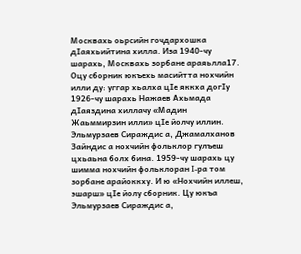Москвахь оьрсийн гочдархошка дIаяхьийтина хилла. Иза 1940-чу шарахь, Москвахь зорбане араяьлла17.
Оцу сборник юкъехь масийтта нохчийн илли ду: уггар хьалха цIе яккха догIу 1926-чу шарахь Нажаев Ахьмада дIаяздина хиллачу «Мадин Жаьммирзин илли» цIе йолчу иллин.
Эльмурзаев Сираждис а, Джамалханов Зайндис а нохчийн фольклор гулъеш цхьаьна болх бина. 1959-чу шарахь цу шимма нохчийн фольклоран I-ра том зорбане арайоккху. И ю «Нохчийн иллеш, эшарш» цIе йолу сборник. Цу юкъа Эльмурзаев Сираждис а,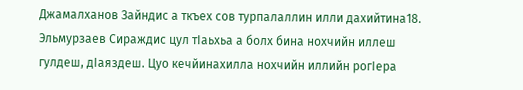Джамалханов Зайндис а ткъех сов турпалаллин илли дахийтина18.
Эльмурзаев Сираждис цул тIаьхьа а болх бина нохчийн иллеш гулдеш, дIаяздеш. Цуо кечйинахилла нохчийн иллийн рогIера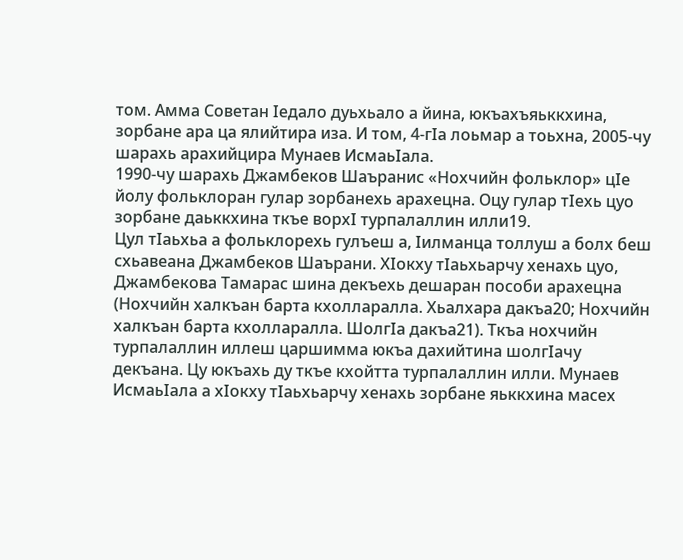том. Амма Советан Iедало дуьхьало а йина, юкъахъяьккхина, зорбане ара ца ялийтира иза. И том, 4-гIа лоьмар а тоьхна, 2005-чу шарахь арахийцира Мунаев ИсмаьIала.
1990-чу шарахь Джамбеков Шаъранис «Нохчийн фольклор» цIе йолу фольклоран гулар зорбанехь арахецна. Оцу гулар тIехь цуо зорбане даьккхина ткъе ворхI турпалаллин илли19.
Цул тIаьхьа а фольклорехь гулъеш а, Iилманца толлуш а болх беш схьавеана Джамбеков Шаърани. ХIокху тIаьхьарчу хенахь цуо, Джамбекова Тамарас шина декъехь дешаран пособи арахецна (Нохчийн халкъан барта кхолларалла. Хьалхара дакъа20; Нохчийн халкъан барта кхолларалла. ШолгIа дакъа21). Ткъа нохчийн турпалаллин иллеш царшимма юкъа дахийтина шолгIачу декъана. Цу юкъахь ду ткъе кхойтта турпалаллин илли. Мунаев ИсмаьIала а хIокху тIаьхьарчу хенахь зорбане яьккхина масех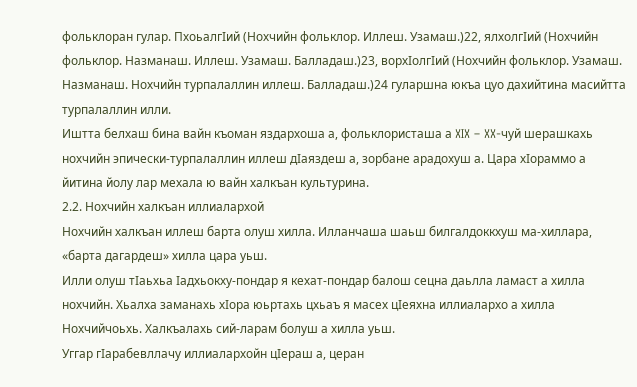фольклоран гулар. ПхоьалгIий (Нохчийн фольклор. Иллеш. Узамаш.)22, ялхолгIий (Нохчийн фольклор. Назманаш. Иллеш. Узамаш. Балладаш.)23, ворхIолгIий (Нохчийн фольклор. Узамаш. Назманаш. Нохчийн турпалаллин иллеш. Балладаш.)24 гуларшна юкъа цуо дахийтина масийтта турпалаллин илли.
Иштта белхаш бина вайн къоман яздархоша а, фольклористаша а XIX – XX-чуй шерашкахь нохчийн эпически-турпалаллин иллеш дIаяздеш а, зорбане арадохуш а. Цара хIораммо а йитина йолу лар мехала ю вайн халкъан культурина.
2.2. Нохчийн халкъан иллиалархой
Нохчийн халкъан иллеш барта олуш хилла. Илланчаша шаьш билгалдоккхуш ма-хиллара, «барта дагардеш» хилла цара уьш.
Илли олуш тIаьхьа Iадхьокху-пондар я кехат-пондар балош сецна даьлла ламаст а хилла нохчийн. Хьалха заманахь хIора юьртахь цхьаъ я масех цIеяхна иллиалархо а хилла Нохчийчоьхь. Халкъалахь сий-ларам болуш а хилла уьш.
Уггар гIарабевллачу иллиалархойн цIераш а, церан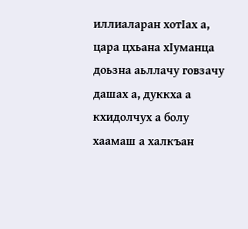иллиаларан хотIах а, цара цхьана хIуманца доьзна аьллачу говзачу дашах а, дуккха а кхидолчух а болу хаамаш а халкъан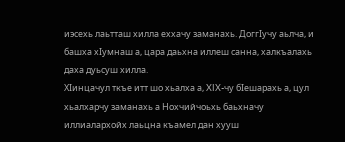иэсехь лаьтташ хилла еххачу заманахь. ДоггIучу аьлча, и башха хIумнаш а, цара даьхна иллеш санна, халкъалахь даха дуьсуш хилла.
ХIинцачул ткъе итт шо хьалха а, XIX-чу бIешарахь а, цул хьалхарчу заманахь а Нохчийчоьхь баьхначу иллиалархойх лаьцна къамел дан хууш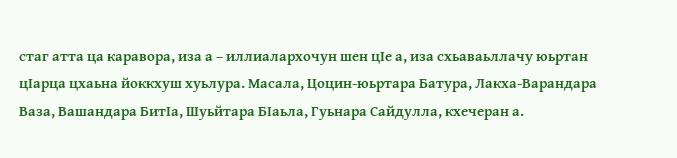стаг атта ца каравора, иза а – иллиалархочун шен цIе а, иза схьаваьллачу юьртан цIарца цхаьна йоккхуш хуьлура. Масала, Цоцин-юьртара Батура, Лакха-Варандара Ваза, Вашандара БитIа, Шуьйтара БIаьла, Гуьнара Сайдулла, кхечеран а.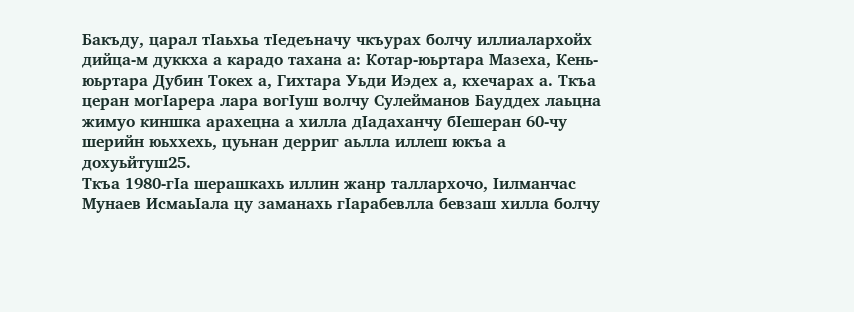Бакъду, царал тIаьхьа тIедеъначу чкъурах болчу иллиалархойх дийца-м дуккха а карадо тахана а: Котар-юьртара Мазеха, Кень-юьртара Дубин Токех а, Гихтара Уьди Иэдех а, кхечарах а. Ткъа церан могIарера лара вогIуш волчу Сулейманов Бауддех лаьцна жимуо киншка арахецна а хилла дIадаханчу бIешеран 60-чу шерийн юьххехь, цуьнан дерриг аьлла иллеш юкъа а дохуьйтуш25.
Ткъа 1980-гIа шерашкахь иллин жанр таллархочо, Iилманчас Мунаев ИсмаьIала цу заманахь гIарабевлла бевзаш хилла болчу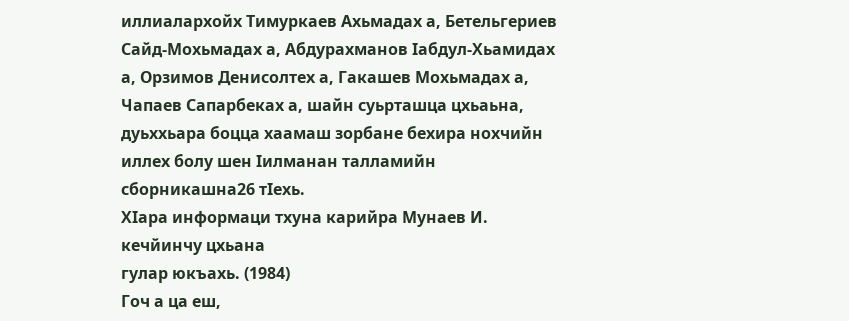иллиалархойх Тимуркаев Ахьмадах а, Бетельгериев Сайд-Мохьмадах а, Абдурахманов Iабдул-Хьамидах а, Орзимов Денисолтех а, Гакашев Мохьмадах а, Чапаев Сапарбеках а, шайн суьрташца цхьаьна, дуьххьара боцца хаамаш зорбане бехира нохчийн иллех болу шен Iилманан талламийн сборникашна26 тIехь.
ХIара информаци тхуна карийра Мунаев И. кечйинчу цхьана
гулар юкъахь. (1984)
Гоч а ца еш,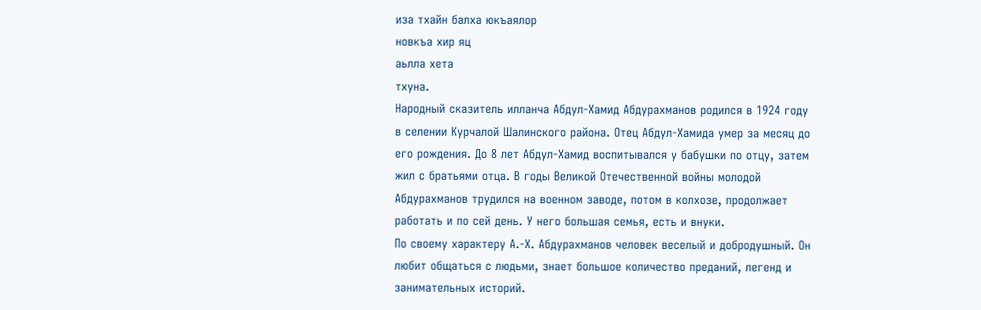иза тхайн балха юкъаялор
новкъа хир яц
аьлла хета
тхуна.
Народный сказитель илланча Абдул-Хамид Абдурахманов родился в 1924 году в селении Курчалой Шалинского района. Отец Абдул-Хамида умер за месяц до его рождения. До 8 лет Абдул-Хамид воспитывался у бабушки по отцу, затем жил с братьями отца. В годы Великой Отечественной войны молодой Абдурахманов трудился на военном заводе, потом в колхозе, продолжает работать и по сей день. У него большая семья, есть и внуки.
По своему характеру А.-Х. Абдурахманов человек веселый и добродушный. Он любит общаться с людьми, знает большое количество преданий, легенд и занимательных историй.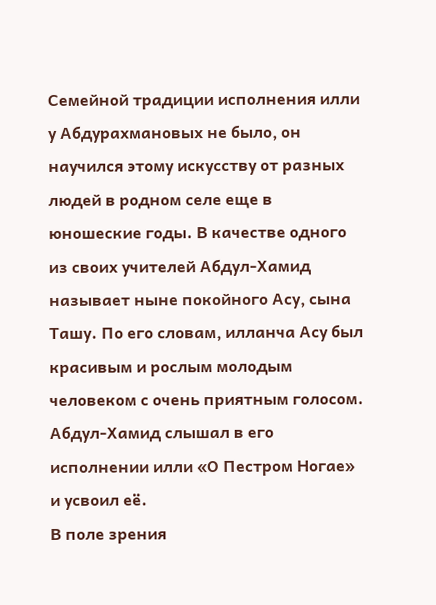Семейной традиции исполнения илли у Абдурахмановых не было, он научился этому искусству от разных людей в родном селе еще в юношеские годы. В качестве одного из своих учителей Абдул-Хамид называет ныне покойного Асу, сына Ташу. По его словам, илланча Асу был красивым и рослым молодым человеком с очень приятным голосом. Абдул-Хамид слышал в его исполнении илли «О Пестром Ногае» и усвоил её.
В поле зрения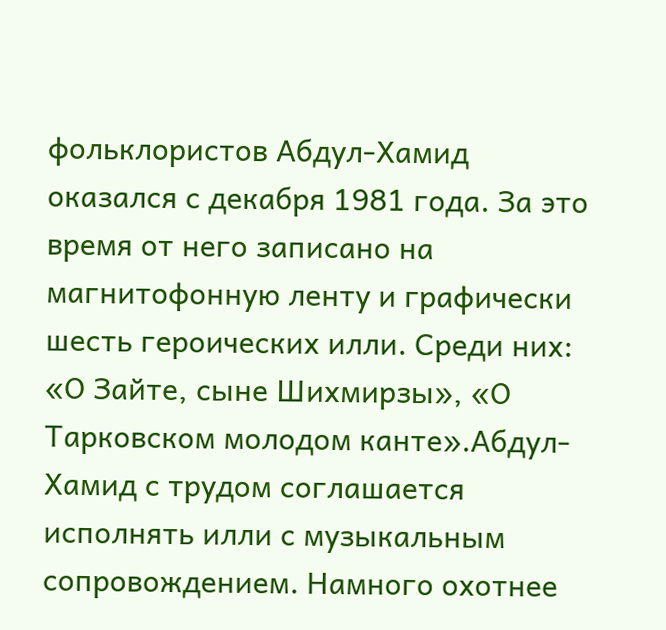фольклористов Абдул-Хамид оказался с декабря 1981 года. За это время от него записано на магнитофонную ленту и графически шесть героических илли. Среди них: «О Зайте, сыне Шихмирзы», «О Тарковском молодом канте».Абдул-Хамид с трудом соглашается исполнять илли с музыкальным сопровождением. Намного охотнее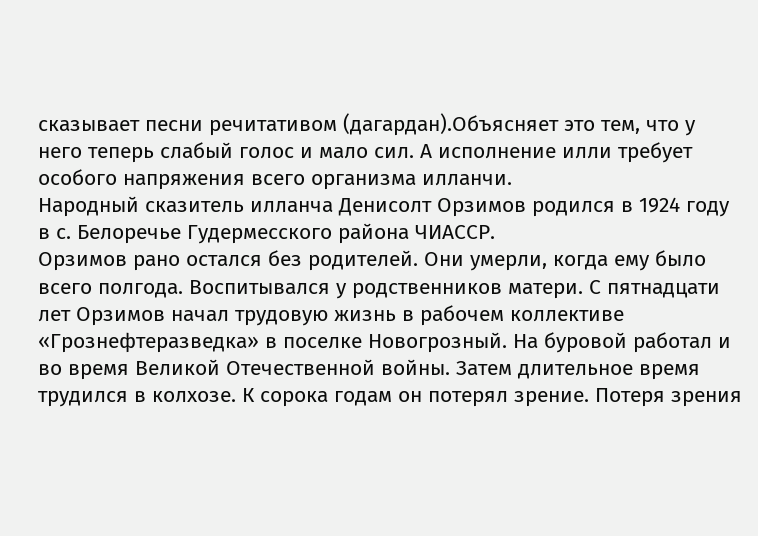сказывает песни речитативом (дагардан).Объясняет это тем, что у него теперь слабый голос и мало сил. А исполнение илли требует особого напряжения всего организма илланчи.
Народный сказитель илланча Денисолт Орзимов родился в 1924 году в с. Белоречье Гудермесского района ЧИАССР.
Орзимов рано остался без родителей. Они умерли, когда ему было всего полгода. Воспитывался у родственников матери. С пятнадцати лет Орзимов начал трудовую жизнь в рабочем коллективе «Грознефтеразведка» в поселке Новогрозный. На буровой работал и во время Великой Отечественной войны. Затем длительное время трудился в колхозе. К сорока годам он потерял зрение. Потеря зрения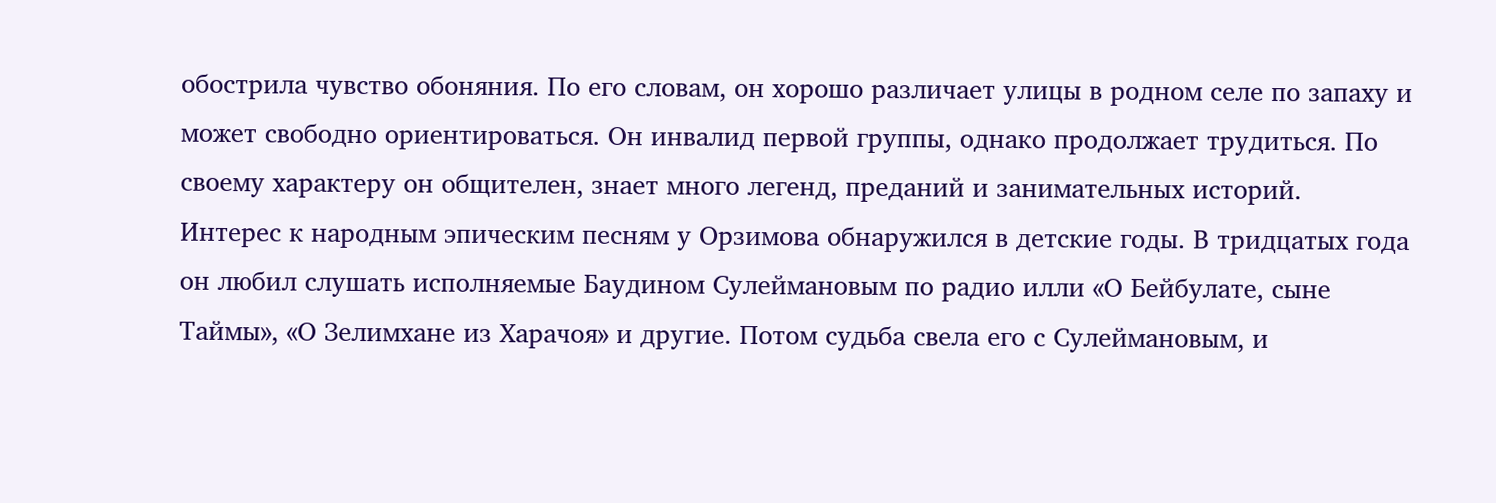обострила чувство обоняния. По его словам, он хорошо различает улицы в родном селе по запаху и может свободно ориентироваться. Он инвалид первой группы, однако продолжает трудиться. По своему характеру он общителен, знает много легенд, преданий и занимательных историй.
Интерес к народным эпическим песням у Орзимова обнаружился в детские годы. В тридцатых года он любил слушать исполняемые Баудином Сулеймановым по радио илли «О Бейбулате, сыне Таймы», «О Зелимхане из Харачоя» и другие. Потом судьба свела его с Сулеймановым, и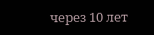через 10 лет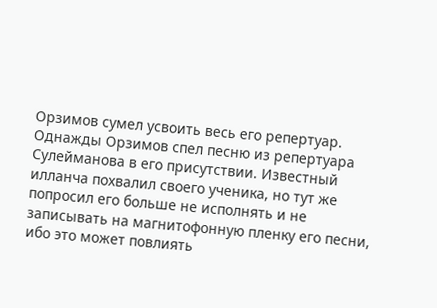Орзимов сумел усвоить весь его репертуар. Однажды Орзимов спел песню из репертуара Сулейманова в его присутствии. Известный илланча похвалил своего ученика, но тут же попросил его больше не исполнять и не записывать на магнитофонную пленку его песни, ибо это может повлиять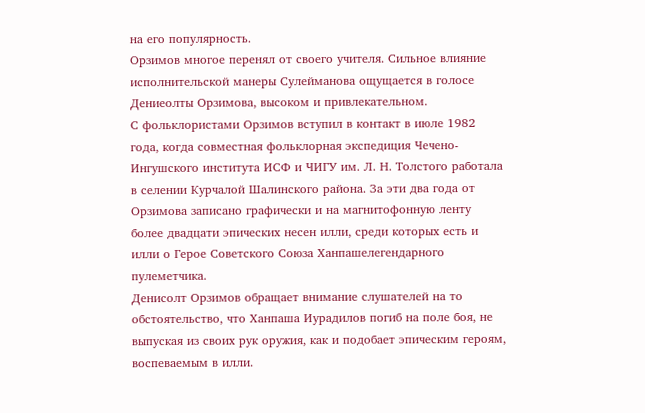на его популярность.
Орзимов многое перенял от своего учителя. Сильное влияние исполнительской манеры Сулейманова ощущается в голосе Дениеолты Орзимова, высоком и привлекательном.
С фольклористами Орзимов вступил в контакт в июле 1982 года, когда совместная фольклорная экспедиция Чечено-Ингушского института ИСФ и ЧИГУ им. Л. Н. Толстого работала в селении Курчалой Шалинского района. За эти два года от Орзимова записано графически и на магнитофонную ленту более двадцати эпических несен илли, среди которых есть и илли о Герое Советского Союза Ханпашелегендарного пулеметчика.
Денисолт Орзимов обращает внимание слушателей на то обстоятельство, что Ханпаша Иурадилов погиб на поле боя, не выпуская из своих рук оружия, как и подобает эпическим героям, воспеваемым в илли.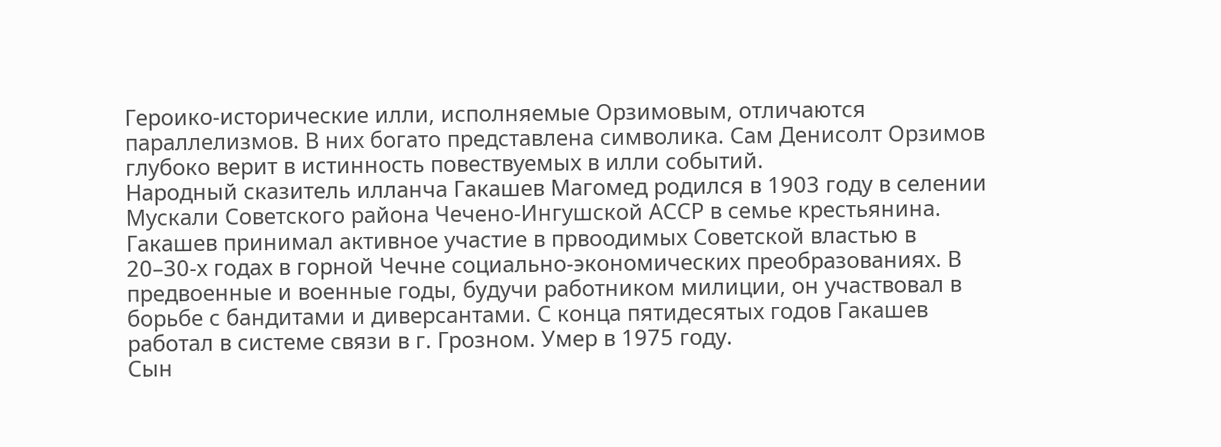Героико-исторические илли, исполняемые Орзимовым, отличаются
параллелизмов. В них богато представлена символика. Сам Денисолт Орзимов глубоко верит в истинность повествуемых в илли событий.
Народный сказитель илланча Гакашев Магомед родился в 1903 году в селении Мускали Советского района Чечено-Ингушской АССР в семье крестьянина. Гакашев принимал активное участие в првоодимых Советской властью в 20–30-х годах в горной Чечне социально-экономических преобразованиях. В предвоенные и военные годы, будучи работником милиции, он участвовал в борьбе с бандитами и диверсантами. С конца пятидесятых годов Гакашев работал в системе связи в г. Грозном. Умер в 1975 году.
Сын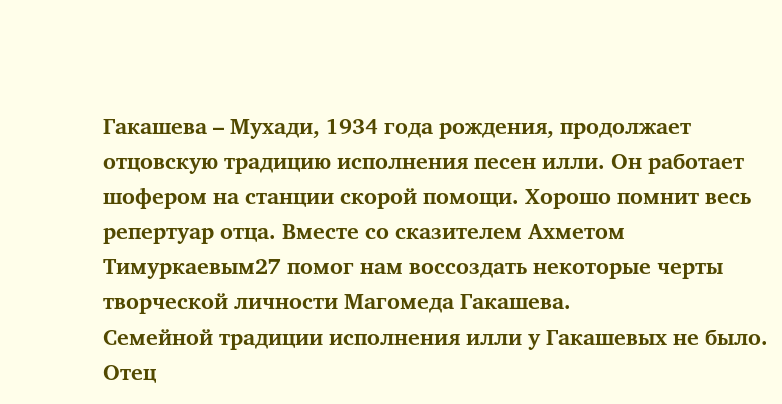Гакашева – Мухади, 1934 года рождения, продолжает отцовскую традицию исполнения песен илли. Он работает шофером на станции скорой помощи. Хорошо помнит весь репертуар отца. Вместе со сказителем Ахметом Тимуркаевым27 помог нам воссоздать некоторые черты творческой личности Магомеда Гакашева.
Семейной традиции исполнения илли у Гакашевых не было. Отец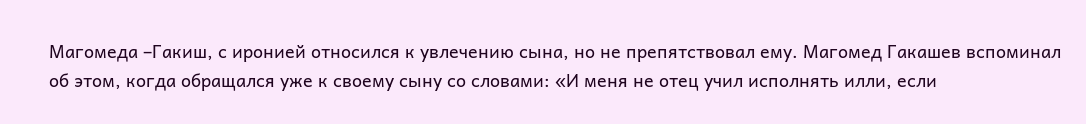Магомеда –Гакиш, с иронией относился к увлечению сына, но не препятствовал ему. Магомед Гакашев вспоминал об этом, когда обращался уже к своему сыну со словами: «И меня не отец учил исполнять илли, если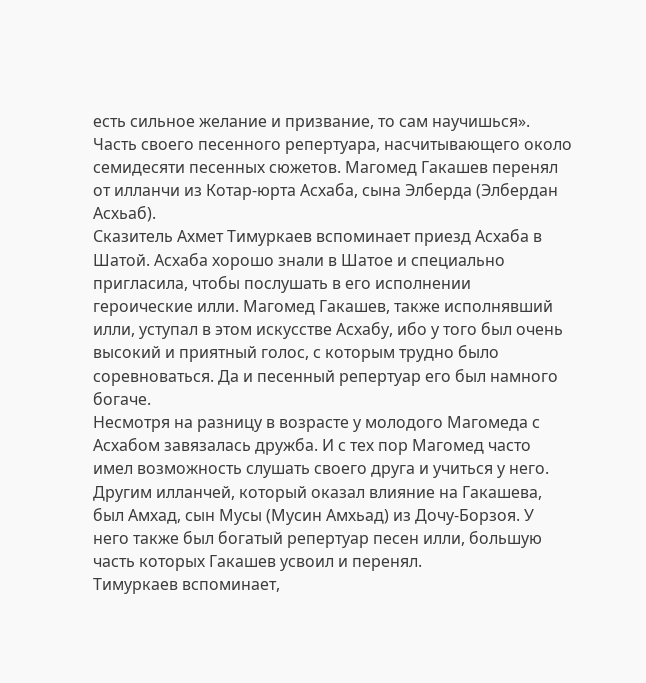есть сильное желание и призвание, то сам научишься».
Часть своего песенного репертуара, насчитывающего около семидесяти песенных сюжетов. Магомед Гакашев перенял от илланчи из Котар-юрта Асхаба, сына Элберда (Элбердан Асхьаб).
Сказитель Ахмет Тимуркаев вспоминает приезд Асхаба в Шатой. Асхаба хорошо знали в Шатое и специально пригласила, чтобы послушать в его исполнении героические илли. Магомед Гакашев, также исполнявший илли, уступал в этом искусстве Асхабу, ибо у того был очень высокий и приятный голос, с которым трудно было соревноваться. Да и песенный репертуар его был намного богаче.
Несмотря на разницу в возрасте у молодого Магомеда с Асхабом завязалась дружба. И с тех пор Магомед часто имел возможность слушать своего друга и учиться у него.
Другим илланчей, который оказал влияние на Гакашева, был Амхад, сын Мусы (Мусин Амхьад) из Дочу-Борзоя. У него также был богатый репертуар песен илли, большую часть которых Гакашев усвоил и перенял.
Тимуркаев вспоминает,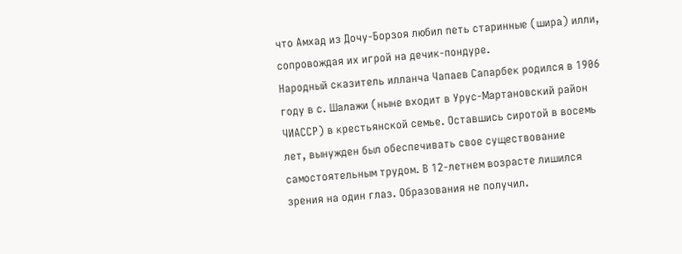что Амхад из Дочу-Борзоя любил петь старинные (шира) илли, сопровождая их игрой на дечик-пондуре.
Народный сказитель илланча Чапаев Сапарбек родился в 1906 году в с. Шалажи (ныне входит в Урус-Мартановский район ЧИАССР) в крестьянской семье. Оставшись сиротой в восемь лет, вынужден был обеспечивать свое существование самостоятельным трудом. В 12-летнем возрасте лишился зрения на один глаз. Образования не получил.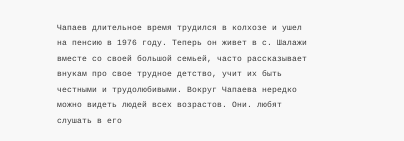Чапаев длительное время трудился в колхозе и ушел на пенсию в 1976 году. Теперь он живет в с. Шалажи вместе со своей большой семьей, часто рассказывает внукам про свое трудное детство, учит их быть честными и трудолюбивыми. Вокруг Чапаева нередко можно видеть людей всех возрастов. Они. любят слушать в его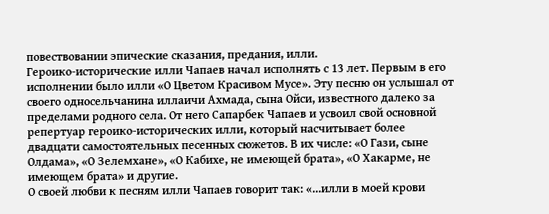повествовании эпические сказания, предания, илли.
Героико-исторические илли Чапаев начал исполнять с 13 лет. Первым в его исполнении было илли «О Цветом Красивом Мусе». Эту песню он услышал от своего односельчанина иллаичи Ахмада, сына Ойси, известного далеко за пределами родного села. От него Сапарбек Чапаев и усвоил свой основной репертуар героико-исторических илли, который насчитывает более двадцати самостоятельных песенных сюжетов. В их числе: «О Гази, сыне Олдама», «О Зелемхане», «О Кабихе, не имеющей брата», «О Хакарме, не имеющем брата» и другие.
О своей любви к песням илли Чапаев говорит так: «...илли в моей крови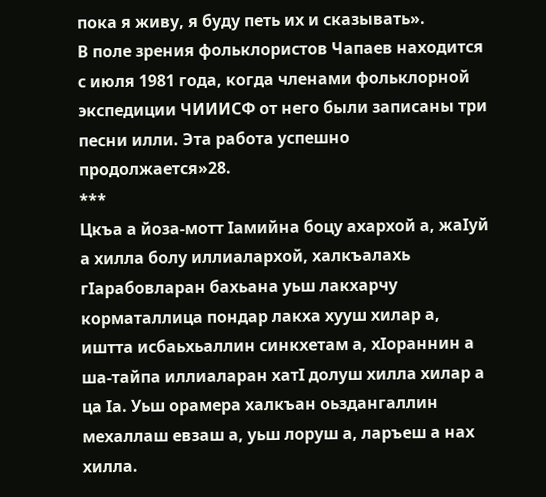пока я живу, я буду петь их и сказывать».
В поле зрения фольклористов Чапаев находится с июля 1981 года, когда членами фольклорной экспедиции ЧИИИСФ от него были записаны три песни илли. Эта работа успешно продолжается»28.
***
Цкъа а йоза-мотт Iамийна боцу ахархой а, жаIуй а хилла болу иллиалархой, халкъалахь гIарабовларан бахьана уьш лакхарчу корматаллица пондар лакха хууш хилар а, иштта исбаьхьаллин синкхетам а, хIораннин а ша-тайпа иллиаларан хатI долуш хилла хилар а ца Iа. Уьш орамера халкъан оьздангаллин мехаллаш евзаш а, уьш лоруш а, ларъеш а нах хилла.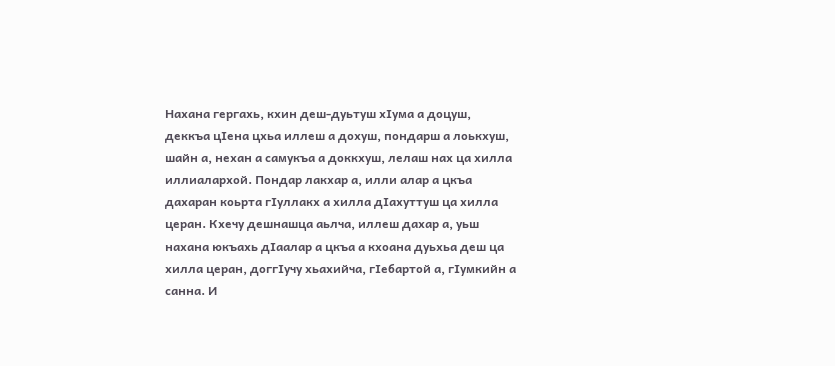Нахана гергахь, кхин деш-дуьтуш хIума а доцуш, деккъа цIена цхьа иллеш а дохуш, пондарш а лоькхуш, шайн а, нехан а самукъа а доккхуш, лелаш нах ца хилла иллиалархой. Пондар лакхар а, илли алар а цкъа дахаран коьрта гIуллакх а хилла дIахуттуш ца хилла церан. Кхечу дешнашца аьлча, иллеш дахар а, уьш нахана юкъахь дIаалар а цкъа а кхоана дуьхьа деш ца хилла церан, доггIучу хьахийча, гIебартой а, гIумкийн а санна. И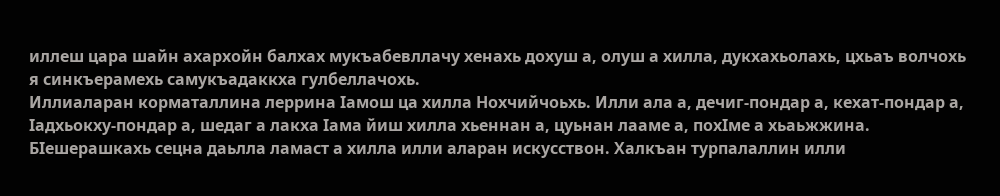иллеш цара шайн ахархойн балхах мукъабевллачу хенахь дохуш а, олуш а хилла, дукхахьолахь, цхьаъ волчохь я синкъерамехь самукъадаккха гулбеллачохь.
Иллиаларан корматаллина леррина Iамош ца хилла Нохчийчоьхь. Илли ала а, дечиг-пондар а, кехат-пондар а, Iадхьокху-пондар а, шедаг а лакха Iама йиш хилла хьеннан а, цуьнан лааме а, похIме а хьаьжжина. БIешерашкахь сецна даьлла ламаст а хилла илли аларан искусствон. Халкъан турпалаллин илли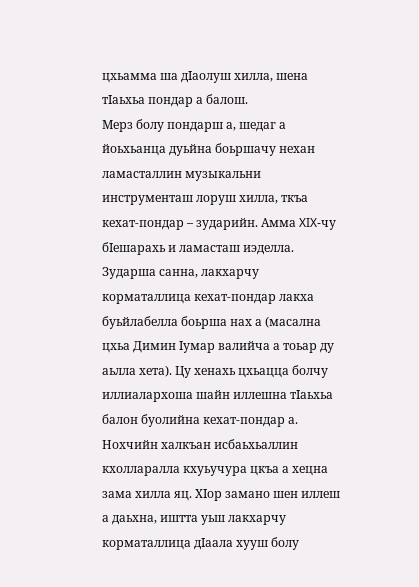цхьамма ша дIаолуш хилла, шена тIаьхьа пондар а балош.
Мерз болу пондарш а, шедаг а йоьхьанца дуьйна боьршачу нехан ламасталлин музыкальни инструменташ лоруш хилла, ткъа кехат-пондар – зударийн. Амма XIX-чу бIешарахь и ламасташ иэделла. Зударша санна, лакхарчу корматаллица кехат-пондар лакха буьйлабелла боьрша нах а (масална цхьа Димин Iумар валийча а тоьар ду аьлла хета). Цу хенахь цхьацца болчу иллиалархоша шайн иллешна тIаьхьа балон буолийна кехат-пондар а.
Нохчийн халкъан исбаьхьаллин кхолларалла кхуьучура цкъа а хецна зама хилла яц. ХIор замано шен иллеш а даьхна, иштта уьш лакхарчу корматаллица дIаала хууш болу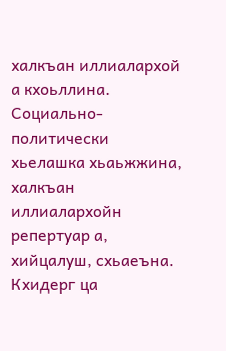халкъан иллиалархой а кхоьллина. Социально-политически хьелашка хьаьжжина, халкъан иллиалархойн репертуар а, хийцалуш, схьаеъна. Кхидерг ца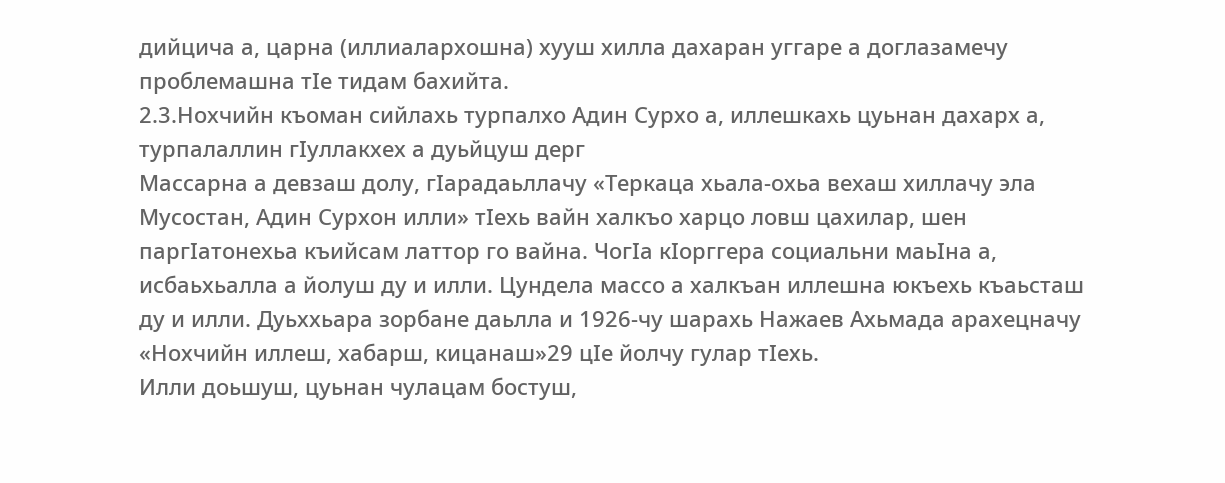дийцича а, царна (иллиалархошна) хууш хилла дахаран уггаре а доглазамечу проблемашна тIе тидам бахийта.
2.3.Нохчийн къоман сийлахь турпалхо Адин Сурхо а, иллешкахь цуьнан дахарх а, турпалаллин гIуллакхех а дуьйцуш дерг
Массарна а девзаш долу, гIарадаьллачу «Теркаца хьала-охьа вехаш хиллачу эла Мусостан, Адин Сурхон илли» тIехь вайн халкъо харцо ловш цахилар, шен паргIатонехьа къийсам латтор го вайна. ЧогIа кIорггера социальни маьIна а, исбаьхьалла а йолуш ду и илли. Цундела массо а халкъан иллешна юкъехь къаьсташ ду и илли. Дуьххьара зорбане даьлла и 1926-чу шарахь Нажаев Ахьмада арахецначу «Нохчийн иллеш, хабарш, кицанаш»29 цIе йолчу гулар тIехь.
Илли доьшуш, цуьнан чулацам бостуш,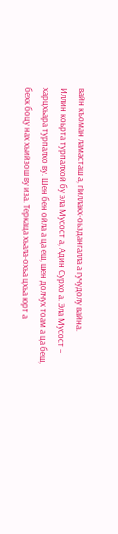вайн къоман ламасташ а, гIиллакх-оьздангалла а гучудолу вайна.
Иллин коьрта турпалхой бу эла Мусост а, Адин Сурхо а. Эла Мусост – харцхьара турпалхо ву. Шен бен ойла а ца еш, шен долчух тоам а ца беш, бехк боцу нах хьийзош ву иза. Теркаца хьала-охьа цхьа юрт а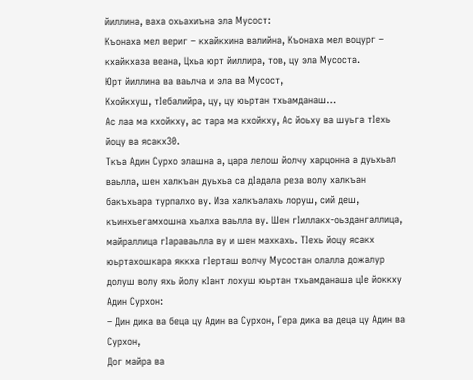йиллина, ваха охьахиъна эла Мусост:
Къонаха мел вериг – кхайкхина валийна, Къонаха мел воцург – кхайкхаза веана, Цхьа юрт йиллира, тов, цу эла Мусоста.
Юрт йиллина ва ваьлча и эла ва Мусост,
Кхойкхуш, тIебалийра, цу, цу юьртан тхьамданаш…
Ас лаа ма кхойкху, ас тара ма кхойкху, Ас йоьху ва шуьга тIехь йоцу ва ясакх30.
Ткъа Адин Сурхо элашна а, цара лелош йолчу харцонна а дуьхьал ваьлла, шен халкъан дуьхьа са дIадала реза волу халкъан бакъхьара турпалхо ву. Иза халкъалахь лоруш, сий деш, къинхьегамхошна хьалха ваьлла ву. Шен гIиллакх-оьздангаллица, майраллица гIараваьлла ву и шен махкахь. ТIехь йоцу ясакх юьртахошкара яккха гIерташ волчу Мусостан олалла дожалур долуш волу яхь йолу кIант лохуш юьртан тхьамданаша цIе йоккху Адин Сурхон:
– Дин дика ва беца цу Адин ва Сурхон, Гера дика ва деца цу Адин ва Сурхон,
Дог майра ва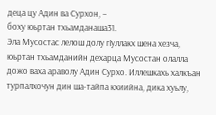деца цу Адин ва Сурхон, –
боху юьртан тхьамданаша31.
Эла Мусостас лелош долу гIуллакх шена хезча, юьртан тхьамданийн дехарца Мусостан олалла дожо ваха араволу Адин Сурхо. Иллешкахь халкъан турпалхочун дин ша-тайпа кхиийна, дика хуьлу,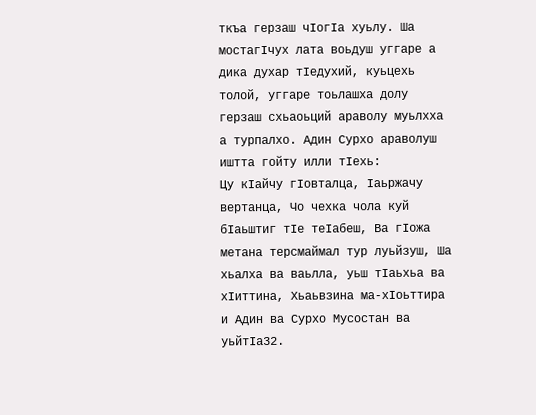ткъа герзаш чIогIа хуьлу. Ша мостагIчух лата воьдуш уггаре а дика духар тIедухий, куьцехь толой, уггаре тоьлашха долу герзаш схьаоьций араволу муьлхха а турпалхо. Адин Сурхо араволуш иштта гойту илли тIехь:
Цу кIайчу гIовталца, Iаьржачу вертанца, Чо чехка чола куй бIаьштиг тIе теIабеш, Ва гIожа метана терсмаймал тур луьйзуш, Ша хьалха ва ваьлла, уьш тIаьхьа ва хIиттина, Хьаьвзина ма-хIоьттира и Адин ва Сурхо Мусостан ва уьйтIа32.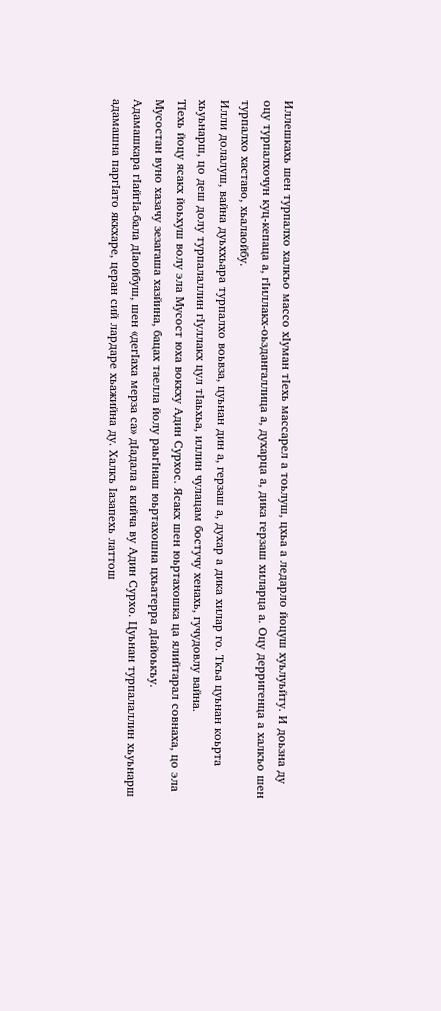Иллешкахь шен турпалхо халкъо массо хIуман тIехь массарел а тоьлуш, цхьа а ледарло йоцуш хуьлуьйту. И доьзна ду оцу турпалхочун куц-кепаца а, гIиллакх-оьздангаллица а, духарца а, дика герзаш хиларца а. Оцу дерригенца а халкъо шен турпалхо хаставо, хьалаойбу.
Илли долалуш, вайна дуьххьара турпалхо воьвза, цуьнан дин а, герзаш а, духар а дика хилар го. Ткъа цуьнан коьрта хьуьнарш, цо деш долу турпалаллин гIуллакх цул тIаьхьа, иллин чулацам бостучу хенахь, гучудовлу вайна.
ТIехь йоцу ясакх йоьхуш волу эла Мусост юха воккху Адин Сурхос. Ясакх шен юьртахошка ца ялийтарал совнаха, цо эла Мусостан вуно хазачу зезагаша хазйина, бацах таелла йолу раьгIнаш юьртахошна цхьатерра дIайоькъу.
Адамашкара гIайгIа-бала дIаойбуш, шен «дегIаха мерза са» дIадала а кийча ву Адин Сурхо. Цуьнан турпалаллин хьуьнарш адамашна паргIато яккхаре, церан сий лардаре хьажийна ду. Халкъ Iазапехь латтош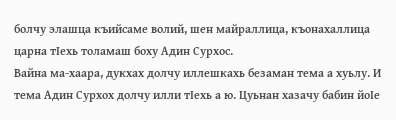болчу элашца къийсаме волий, шен майраллица, къонахаллица царна тIехь толамаш боху Адин Сурхос.
Вайна ма-хаара, дукхах долчу иллешкахь безаман тема а хуьлу. И тема Адин Сурхох долчу илли тIехь а ю. Цуьнан хазачу бабин йоIе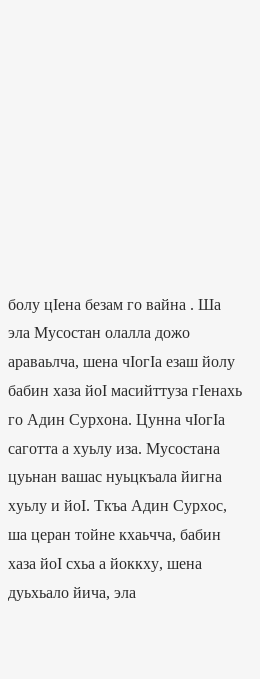болу цIена безам го вайна . Ша эла Мусостан олалла дожо араваьлча, шена чIогIа езаш йолу бабин хаза йоI масийттуза гIенахь го Адин Сурхона. Цунна чIогIа саготта а хуьлу иза. Мусостана цуьнан вашас нуьцкъала йигна хуьлу и йоI. Ткъа Адин Сурхос, ша церан тойне кхаьчча, бабин хаза йоI схьа а йоккху, шена дуьхьало йича, эла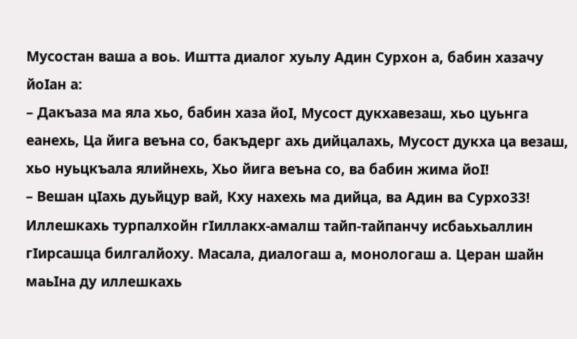Мусостан ваша а воь. Иштта диалог хуьлу Адин Сурхон а, бабин хазачу йоIан а:
– Дакъаза ма яла хьо, бабин хаза йоI, Мусост дукхавезаш, хьо цуьнга еанехь, Ца йига веъна со, бакъдерг ахь дийцалахь, Мусост дукха ца везаш, хьо нуьцкъала ялийнехь, Хьо йига веъна со, ва бабин жима йоI!
– Вешан цIахь дуьйцур вай, Кху нахехь ма дийца, ва Адин ва Сурхо33!
Иллешкахь турпалхойн гIиллакх-амалш тайп-тайпанчу исбаьхьаллин гIирсашца билгалйоху. Масала, диалогаш а, монологаш а. Церан шайн маьIна ду иллешкахь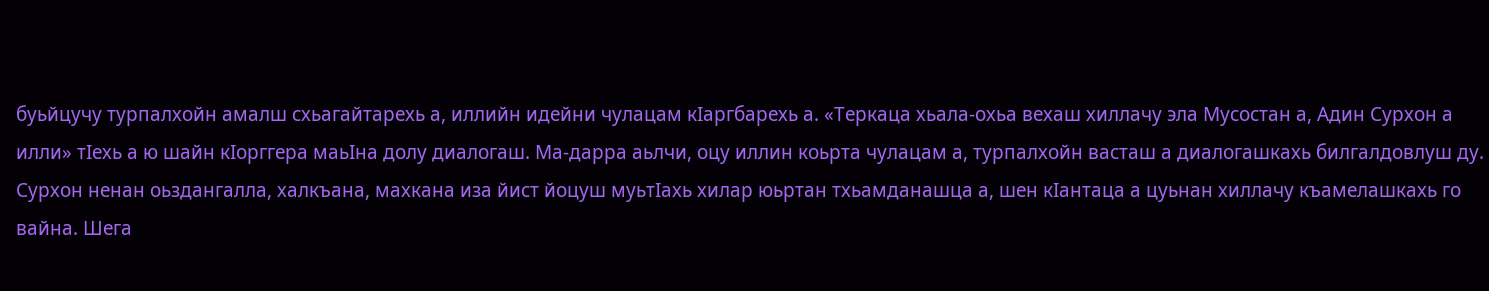буьйцучу турпалхойн амалш схьагайтарехь а, иллийн идейни чулацам кIаргбарехь а. «Теркаца хьала-охьа вехаш хиллачу эла Мусостан а, Адин Сурхон а илли» тIехь а ю шайн кIорггера маьIна долу диалогаш. Ма-дарра аьлчи, оцу иллин коьрта чулацам а, турпалхойн васташ а диалогашкахь билгалдовлуш ду. Сурхон ненан оьздангалла, халкъана, махкана иза йист йоцуш муьтIахь хилар юьртан тхьамданашца а, шен кIантаца а цуьнан хиллачу къамелашкахь го вайна. Шега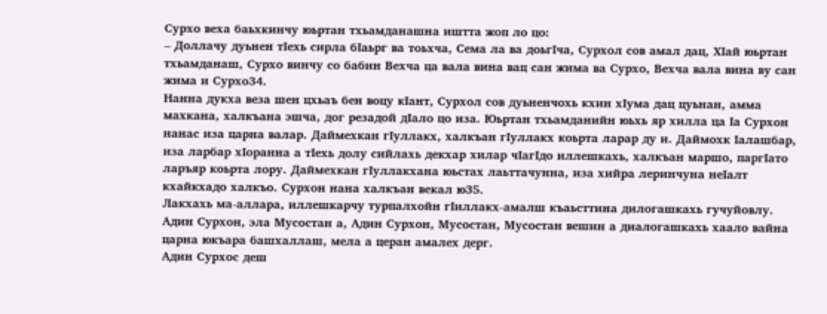Сурхо веха баьхкинчу юьртан тхьамданашна иштта жоп ло цо:
– Доллачу дуьнен тIехь сирла бIаьрг ва тоьхча, Сема ла ва доьгIча, Сурхол сов амал дац, ХIай юьртан тхьамданаш, Сурхо винчу со бабин Вехча ца вала вина вац сан жима ва Сурхо, Вехча вала вина ву сан жима и Сурхо34.
Нанна дукха веза шен цхьаъ бен воцу кIант, Сурхол сов дуьненчохь кхин хIума дац цуьнан, амма махкана, халкъана эшча, дог резадой дIало цо иза. Юьртан тхьамданийн юьхь яр хилла ца Iа Сурхон нанас иза царна валар. Даймехкан гIуллакх, халкъан гIуллакх коьрта ларар ду и. Даймохк Iалашбар, иза ларбар хIоранна а тIехь долу сийлахь декхар хилар чIагIдо иллешкахь, халкъан маршо, паргIато ларъяр коьрта лору. Даймехкан гIуллакхана юьстах лаьттачунна, иза хийра леринчуна неIалт кхайкхадо халкъо. Сурхон нана халкъан векал ю35.
Лакхахь ма-аллара, иллешкарчу турпалхойн гIиллакх-амалш къаьсттина дилогашкахь гучуйовлу. Адин Сурхон, эла Мусостан а, Адин Сурхон, Мусостан, Мусостан вешин а диалогашкахь хаало вайна царна юкъара башхаллаш, мела а церан амалех дерг.
Адин Сурхос деш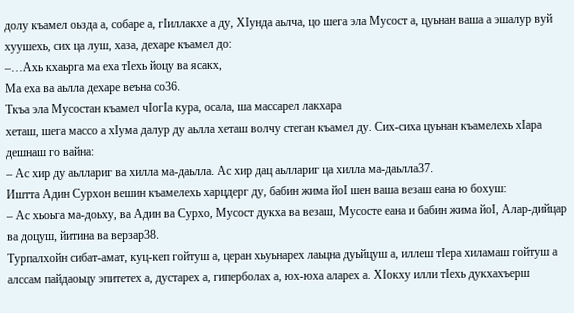долу къамел оьзда а, собаре а, гIиллакхе а ду, ХIунда аьлча, цо шега эла Мусост а, цуьнан ваша а эшалур вуй хуушехь, сих ца луш, хаза, дехаре къамел до:
–…Ахь кхаьрга ма еха тIехь йоцу ва ясакх,
Ма еха ва аьлла дехаре веъна со36.
Ткъа эла Мусостан къамел чIогIа кура, осала, ша массарел лакхара
хеташ, шега массо а хIума далур ду аьлла хеташ волчу стеган къамел ду. Сих-сиха цуьнан къамелехь хIара дешнаш го вайна:
– Ас хир ду аьллариг ва хилла ма-даьлла. Ас хир дац аьллариг ца хилла ма-даьлла37.
Иштта Адин Сурхон вешин къамелехь харцдерг ду, бабин жима йоI шен ваша везаш еана ю бохуш:
– Ас хьоьга ма-доьху, ва Адин ва Сурхо, Мусост дукха ва везаш, Мусосте еана и бабин жима йоI, Алар-дийцар ва доцуш, йитина ва верзар38.
Турпалхойн сибат-амат, куц-кеп гойтуш а, церан хьуьнарех лаьцна дуьйцуш а, иллеш тIера хиламаш гойтуш а алссам пайдаоьцу эпитетех а, дустарех а, гиперболах а, юх-юха аларех а. ХIокху илли тIехь дукхахъерш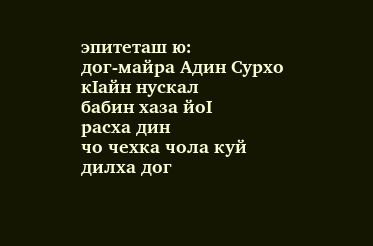эпитеташ ю:
дог-майра Адин Сурхо
кIайн нускал
бабин хаза йоI
расха дин
чо чехка чола куй
дилха дог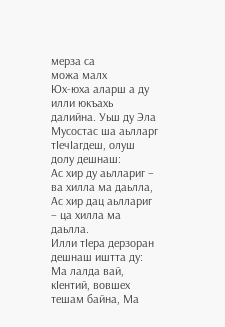мерза са
можа малх
Юх-юха аларш а ду илли юкъахь далийна. Уьш ду Эла Мусостас ша аьлларг тIечIагдеш, олуш долу дешнаш:
Ас хир ду аьллариг – ва хилла ма даьлла,
Ас хир дац аьллариг – ца хилла ма даьлла.
Илли тIера дерзоран дешнаш иштта ду:
Ма лалда вай, кIентий, вовшех тешам байна, Ма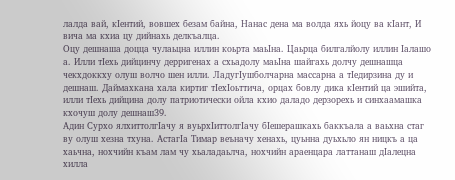лалда вай, кIентий, вовшех безам байна, Нанас дена ма волда яхь йоцу ва кIант, И вича ма кхиа цу дийнахь делкъалца.
Оцу дешнаша доцца чулаьцна иллин коьрта маьIна. Цаьрца билгалйолу иллин Iалашо а. Илли тIехь дийцинчу дерригенах а схьадолу маьIна шайгахь долчу дешнашца чекхдоккху олуш волчо шен илли. ЛадугIушболчарна массарна а тIедирзина ду и дешнаш. Даймахкана хала киртиг тIехIоьттича, орцах бовлу дика кIентий ца эшийта, илли тIехь дийцина долу патриотически ойла кхио даладо дерзорехь и синхаамашка кхочуш долу дешнаш39.
Адин Сурхо ялхиттолгIачу я вуьрхIиттолгIачу бIешерашкахь баккъала а ваьхна стаг ву олуш хезна тхуна. АстагIа Тимар веъначу хенахь, цуьнна дуьхьло ян ницкъ а ца хаьчна, нохчийн къам лам чу хьаладаьлча, нохчийн араенцара латтанаш дIалецна хилла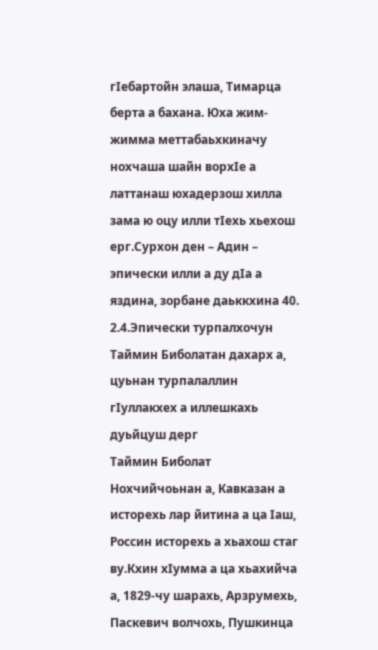гIебартойн элаша, Тимарца берта а бахана. Юха жим-жимма меттабаьхкиначу нохчаша шайн ворхIе а латтанаш юхадерзош хилла зама ю оцу илли тIехь хьехош ерг.Сурхон ден – Адин – эпически илли а ду дIа а яздина, зорбане даьккхина 40.
2.4.Эпически турпалхочун Таймин Биболатан дахарх а, цуьнан турпалаллин гIуллакхех а иллешкахь дуьйцуш дерг
Таймин Биболат Нохчийчоьнан а, Кавказан а исторехь лар йитина а ца Iаш, Россин исторехь а хьахош стаг ву.Кхин хIумма а ца хьахийча а, 1829-чу шарахь, Арзрумехь, Паскевич волчохь, Пушкинца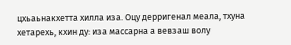цхьаьнакхетта хилла иза. Оцу дерригенал меала, тхуна хетарехь, кхин ду: иза массарна а вевзаш волу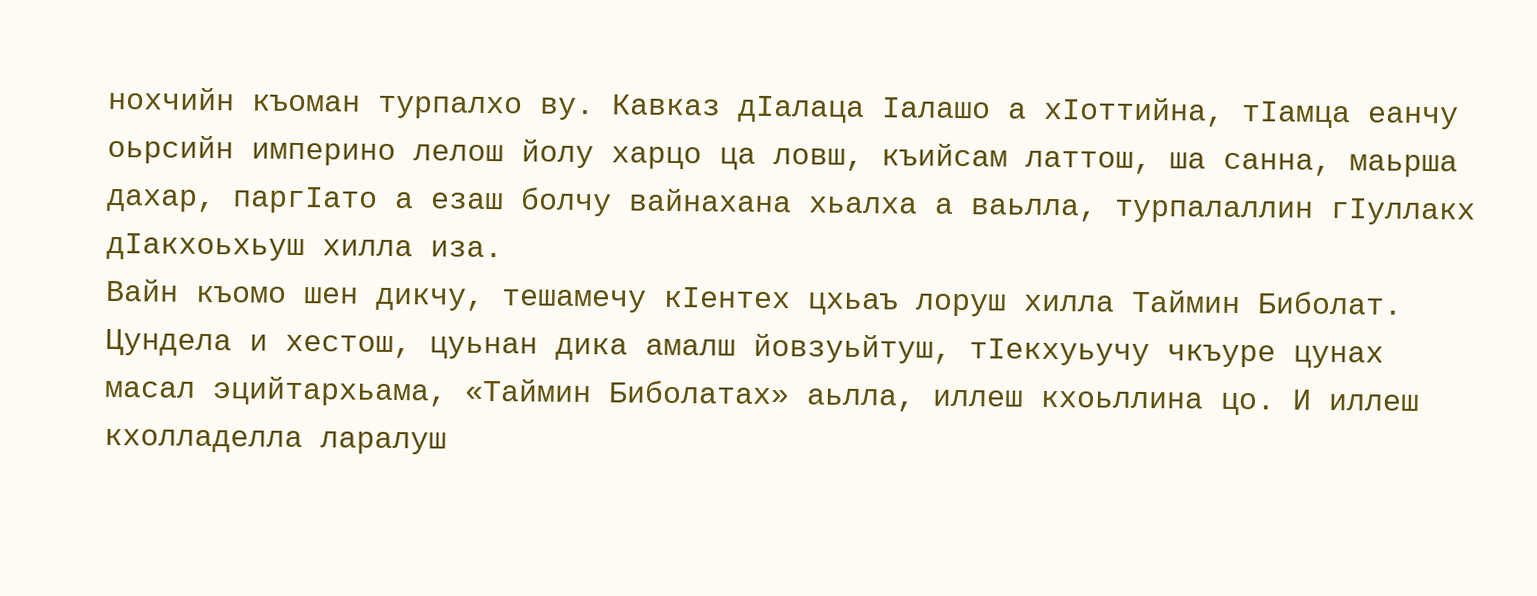нохчийн къоман турпалхо ву. Кавказ дIалаца Iалашо а хIоттийна, тIамца еанчу оьрсийн империно лелош йолу харцо ца ловш, къийсам латтош, ша санна, маьрша дахар, паргIато а езаш болчу вайнахана хьалха а ваьлла, турпалаллин гIуллакх дIакхоьхьуш хилла иза.
Вайн къомо шен дикчу, тешамечу кIентех цхьаъ лоруш хилла Таймин Биболат. Цундела и хестош, цуьнан дика амалш йовзуьйтуш, тIекхуьучу чкъуре цунах масал эцийтархьама, «Таймин Биболатах» аьлла, иллеш кхоьллина цо. И иллеш кхолладелла ларалуш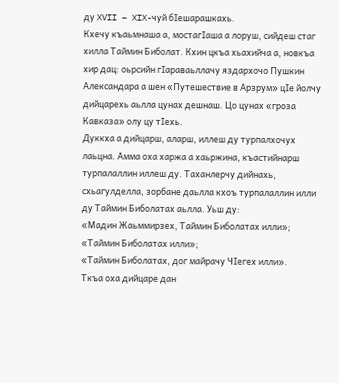ду XVII – XIX-чуй бIешарашкахь.
Кхечу къаьмнаша а, мостагIаша а лоруш, сийдеш стаг хилла Таймин Биболат. Кхин цкъа хьахийча а, новкъа хир дац: оьрсийн гIараваьллачу яздархочо Пушкин Александара а шен «Путешествие в Арзрум» цIе йолчу дийцарехь аьлла цунах дешнаш. Цо цунах «гроза Кавказа» олу цу тIехь.
Дуккха а дийцарш, аларш, иллеш ду турпалхочух лаьцна. Амма оха харжа а хаьржина, къастийнарш турпалаллин иллеш ду. Таханлерчу дийнахь, схьагулделла, зорбане даьлла кхоъ турпалаллин илли ду Таймин Биболатах аьлла. Уьш ду:
«Мадин Жаьммирзех, Таймин Биболатах илли»;
«Таймин Биболатах илли»;
«Таймин Биболатах, дог майрачу ЧIегех илли».
Ткъа оха дийцаре дан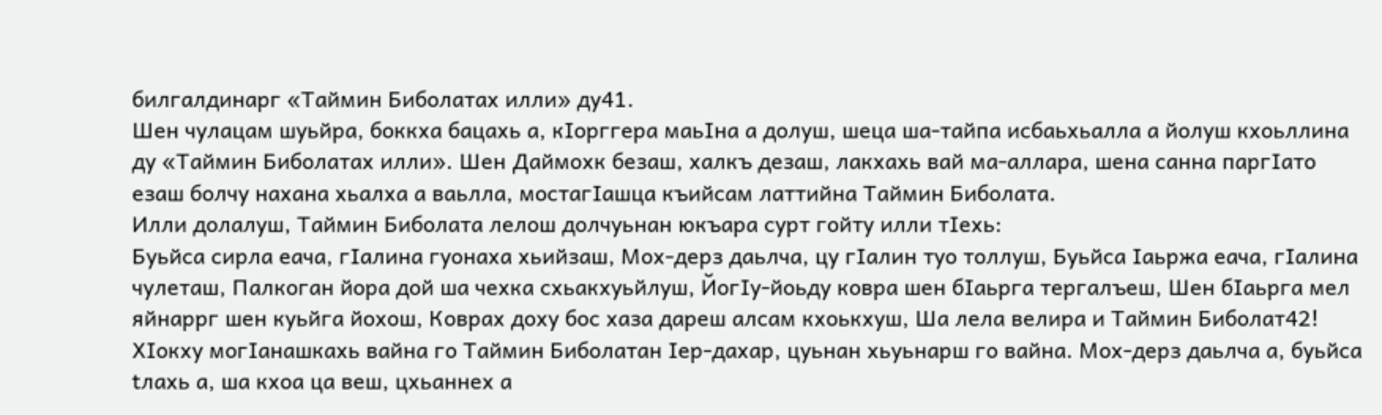билгалдинарг «Таймин Биболатах илли» ду41.
Шен чулацам шуьйра, боккха бацахь а, кIорггера маьIна а долуш, шеца ша-тайпа исбаьхьалла а йолуш кхоьллина ду «Таймин Биболатах илли». Шен Даймохк безаш, халкъ дезаш, лакхахь вай ма-аллара, шена санна паргIато езаш болчу нахана хьалха а ваьлла, мостагIашца къийсам латтийна Таймин Биболата.
Илли долалуш, Таймин Биболата лелош долчуьнан юкъара сурт гойту илли тIехь:
Буьйса сирла еача, гIалина гуонаха хьийзаш, Мох-дерз даьлча, цу гIалин туо толлуш, Буьйса Iаьржа еача, гIалина чулеташ, Палкоган йора дой ша чехка схьакхуьйлуш, ЙогIу-йоьду ковра шен бIаьрга тергалъеш, Шен бIаьрга мел яйнаррг шен куьйга йохош, Коврах доху бос хаза дареш алсам кхоькхуш, Ша лела велира и Таймин Биболат42!
ХIокху могIанашкахь вайна го Таймин Биболатан Iер-дахар, цуьнан хьуьнарш го вайна. Мох-дерз даьлча а, буьйса tлахь а, ша кхоа ца веш, цхьаннех а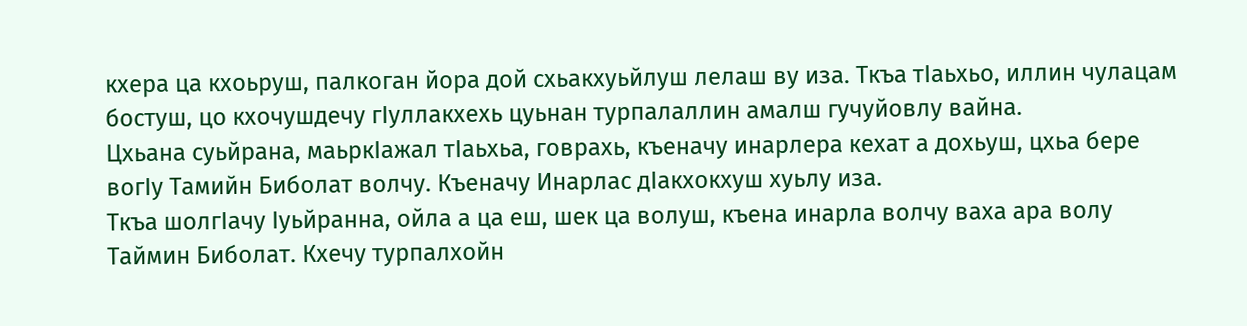кхера ца кхоьруш, палкоган йора дой схьакхуьйлуш лелаш ву иза. Ткъа тIаьхьо, иллин чулацам бостуш, цо кхочушдечу гIуллакхехь цуьнан турпалаллин амалш гучуйовлу вайна.
Цхьана суьйрана, маьркIажал тIаьхьа, говрахь, къеначу инарлера кехат а дохьуш, цхьа бере вогIу Тамийн Биболат волчу. Къеначу Инарлас дIакхокхуш хуьлу иза.
Ткъа шолгIачу Iуьйранна, ойла а ца еш, шек ца волуш, къена инарла волчу ваха ара волу Таймин Биболат. Кхечу турпалхойн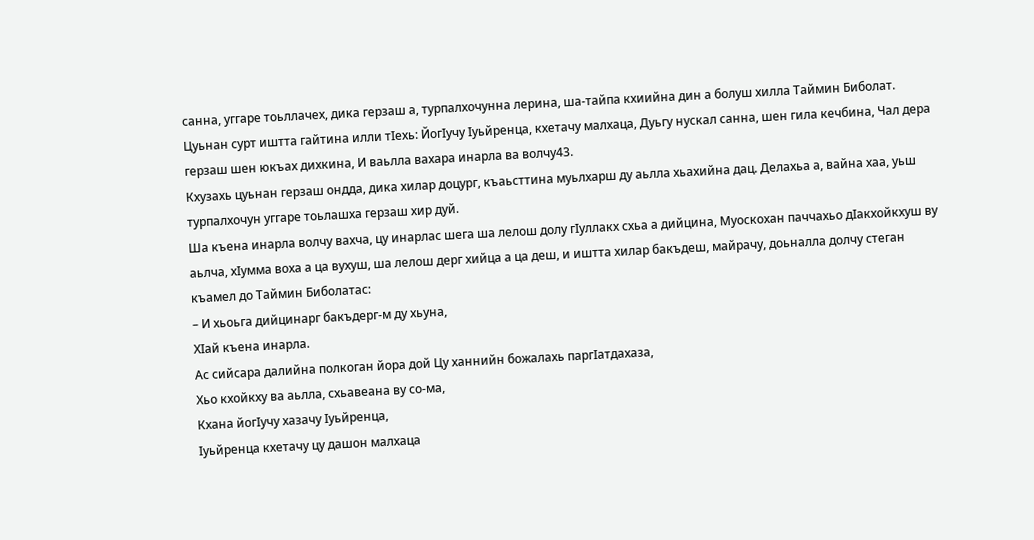санна, уггаре тоьллачех, дика герзаш а, турпалхочунна лерина, ша-тайпа кхиийна дин а болуш хилла Таймин Биболат. Цуьнан сурт иштта гайтина илли тIехь: ЙогIучу Iуьйренца, кхетачу малхаца, Дуьгу нускал санна, шен гила кечбина, Чал дера герзаш шен юкъах дихкина, И ваьлла вахара инарла ва волчу43.
Кхузахь цуьнан герзаш ондда, дика хилар доцург, къаьсттина муьлхарш ду аьлла хьахийна дац. Делахьа а, вайна хаа, уьш турпалхочун уггаре тоьлашха герзаш хир дуй.
Ша къена инарла волчу вахча, цу инарлас шега ша лелош долу гIуллакх схьа а дийцина, Муоскохан паччахьо дIакхойкхуш ву аьлча, хIумма воха а ца вухуш, ша лелош дерг хийца а ца деш, и иштта хилар бакъдеш, майрачу, доьналла долчу стеган къамел до Таймин Биболатас:
– И хьоьга дийцинарг бакъдерг-м ду хьуна,
ХIай къена инарла.
Ас сийсара далийна полкоган йора дой Цу ханнийн божалахь паргIатдахаза,
Хьо кхойкху ва аьлла, схьавеана ву со-ма,
Кхана йогIучу хазачу Iуьйренца,
Iуьйренца кхетачу цу дашон малхаца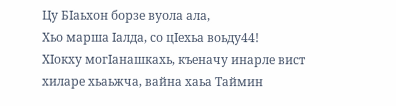Цу БIаьхон борзе вуола ала,
Хьо марша Iалда, со цIехьа воьду44!
ХIокху могIанашкахь, къеначу инарле вист хиларе хьаьжча, вайна хаьа Таймин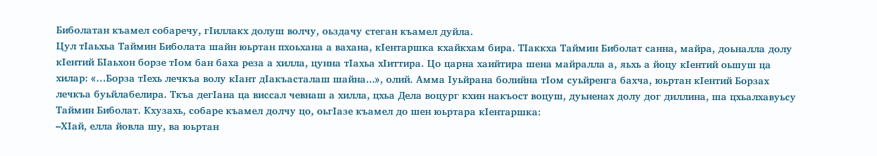Биболатан къамел собаречу, гIиллакх долуш волчу, оьздачу стеган къамел дуйла.
Цул тIаьхьа Таймин Биболата шайн юьртан пхоьхана а вахана, кIентаршка кхайкхам бира. ТIаккха Таймин Биболат санна, майра, доьналла долу кIентий БIаьхон борзе тIом бан баха реза а хилла, цунна тIахьа хIиттира. Цо царна хаийтира шена майралла а, яьхь а йоцу кIентий оьшуш ца хилар: «…Борза тIехь лечкъа волу кIант дIакъасталаш шайна...», олий. Амма Iуьйрана болийна тIом суьйренга бахча, юьртан кIентий Борзах лечкъа буьйлабелира. Ткъа дегIана ца виссал чевнаш а хилла, цхьа Дела воцург кхин накъост воцуш, дуьненах долу дог диллина, ша цхьалхавуьсу Таймин Биболат. Кхузахь, собаре къамел долчу цо, оьгIазе къамел до шен юьртара кIентаршка:
–ХIай, елла йовла шу, ва юьртан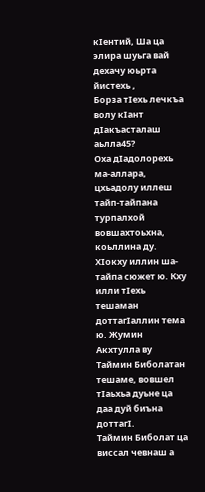кIентий, Ша ца элира шуьга вай дехачу юьрта йистехь ,
Борза тIехь лечкъа волу кIант дIакъасталаш аьлла45?
Оха дIадолорехь ма-аллара, цхьадолу иллеш тайп-тайпана турпалхой вовшахтоьхна, коьллина ду. ХIокху иллин ша-тайпа сюжет ю. Кху илли тIехь тешаман доттагIаллин тема ю. Жумин Акхтулла ву Таймин Биболатан тешаме, вовшел тIаьхьа дуьне ца даа дуй биъна доттагI.
Таймин Биболат ца виссал чевнаш а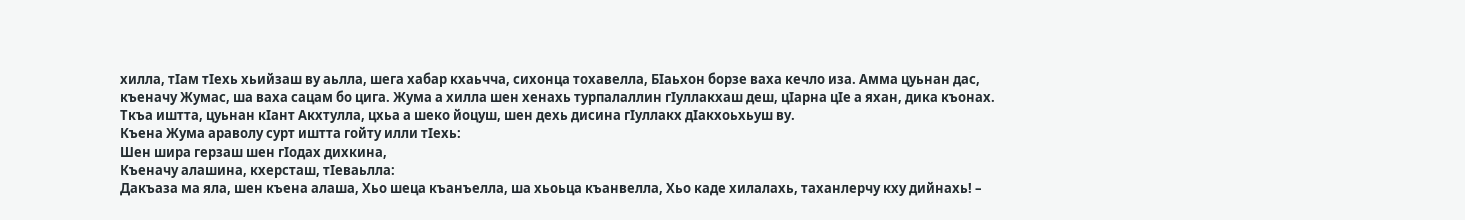хилла, тIам тIехь хьийзаш ву аьлла, шега хабар кхаьчча, сихонца тохавелла, БIаьхон борзе ваха кечло иза. Амма цуьнан дас, къеначу Жумас, ша ваха сацам бо цига. Жума а хилла шен хенахь турпалаллин гIуллакхаш деш, цIарна цIе а яхан, дика къонах. Ткъа иштта, цуьнан кIант Акхтулла, цхьа а шеко йоцуш, шен дехь дисина гIуллакх дIакхоьхьуш ву.
Къена Жума араволу сурт иштта гойту илли тIехь:
Шен шира герзаш шен гIодах дихкина,
Къеначу алашина, кхерсташ, тIеваьлла:
Дакъаза ма яла, шен къена алаша, Хьо шеца къанъелла, ша хьоьца къанвелла, Хьо каде хилалахь, таханлерчу кху дийнахь! –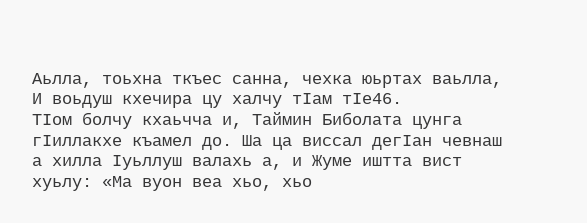Аьлла, тоьхна ткъес санна, чехка юьртах ваьлла, И воьдуш кхечира цу халчу тIам тIе46.
ТIом болчу кхаьчча и, Таймин Биболата цунга гIиллакхе къамел до. Ша ца виссал дегIан чевнаш а хилла Iуьллуш валахь а, и Жуме иштта вист хуьлу: «Ма вуон веа хьо, хьо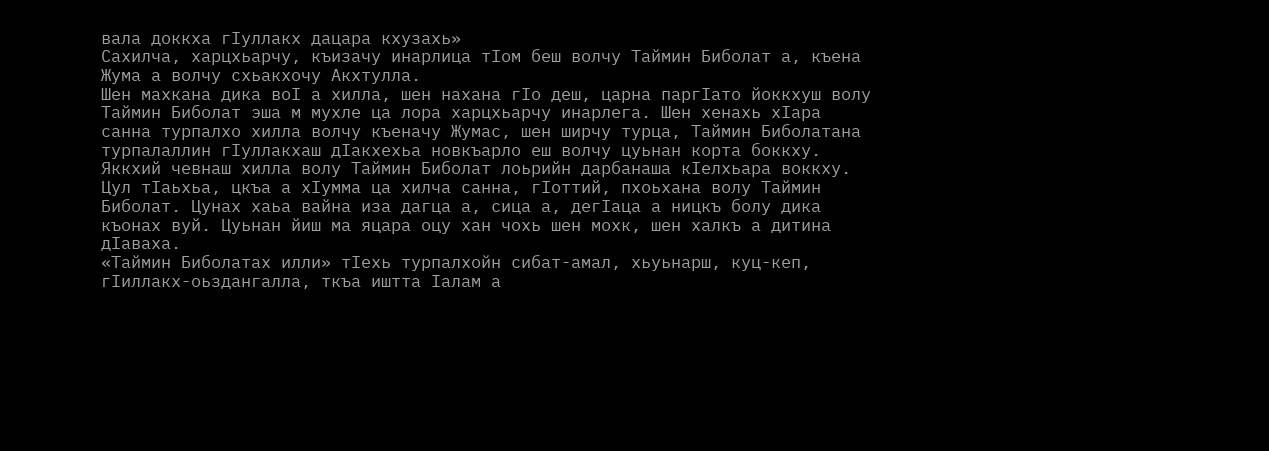вала доккха гIуллакх дацара кхузахь»
Сахилча, харцхьарчу, къизачу инарлица тIом беш волчу Таймин Биболат а, къена Жума а волчу схьакхочу Акхтулла.
Шен махкана дика воI а хилла, шен нахана гIо деш, царна паргIато йоккхуш волу Таймин Биболат эша м мухле ца лора харцхьарчу инарлега. Шен хенахь хIара санна турпалхо хилла волчу къеначу Жумас, шен ширчу турца, Таймин Биболатана турпалаллин гIуллакхаш дIакхехьа новкъарло еш волчу цуьнан корта боккху.
Яккхий чевнаш хилла волу Таймин Биболат лоьрийн дарбанаша кIелхьара воккху. Цул тIаьхьа, цкъа а хIумма ца хилча санна, гIоттий, пхоьхана волу Таймин Биболат. Цунах хаьа вайна иза дагца а, сица а, дегIаца а ницкъ болу дика къонах вуй. Цуьнан йиш ма яцара оцу хан чохь шен мохк, шен халкъ а дитина дIаваха.
«Таймин Биболатах илли» тIехь турпалхойн сибат-амал, хьуьнарш, куц-кеп, гIиллакх-оьздангалла, ткъа иштта Iалам а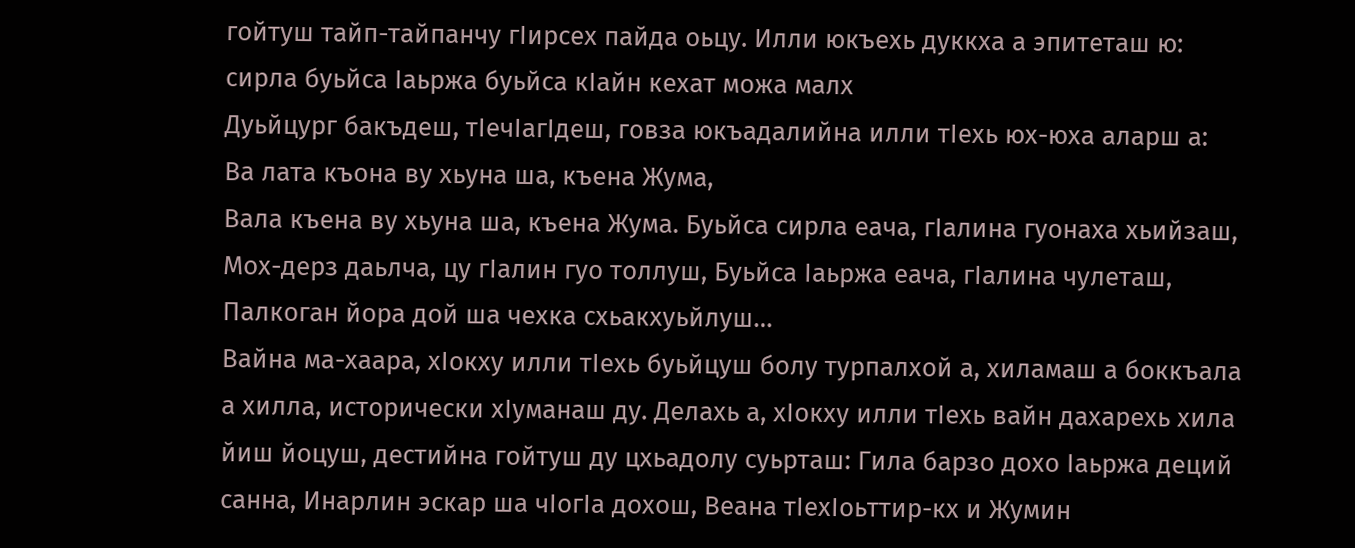гойтуш тайп-тайпанчу гIирсех пайда оьцу. Илли юкъехь дуккха а эпитеташ ю: сирла буьйса Iаьржа буьйса кIайн кехат можа малх
Дуьйцург бакъдеш, тIечIагIдеш, говза юкъадалийна илли тIехь юх-юха аларш а:
Ва лата къона ву хьуна ша, къена Жума,
Вала къена ву хьуна ша, къена Жума. Буьйса сирла еача, гIалина гуонаха хьийзаш,
Мох-дерз даьлча, цу гIалин гуо толлуш, Буьйса Iаьржа еача, гIалина чулеташ,
Палкоган йора дой ша чехка схьакхуьйлуш…
Вайна ма-хаара, хIокху илли тIехь буьйцуш болу турпалхой а, хиламаш а боккъала а хилла, исторически хIуманаш ду. Делахь а, хIокху илли тIехь вайн дахарехь хила йиш йоцуш, дестийна гойтуш ду цхьадолу суьрташ: Гила барзо дохо Iаьржа деций санна, Инарлин эскар ша чIогIа дохош, Веана тIехIоьттир-кх и Жумин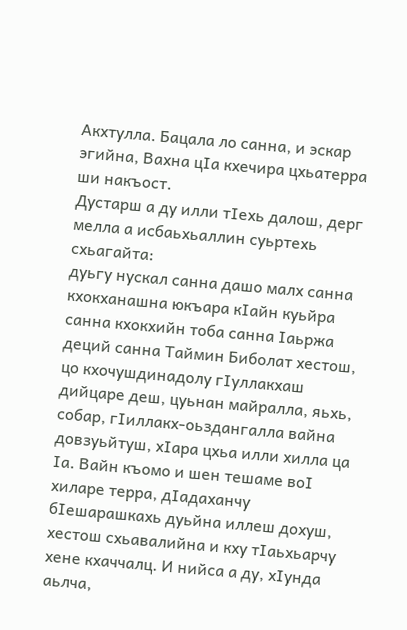Акхтулла. Бацала ло санна, и эскар эгийна, Вахна цIа кхечира цхьатерра ши накъост.
Дустарш а ду илли тIехь далош, дерг мелла а исбаьхьаллин суьртехь схьагайта:
дуьгу нускал санна дашо малх санна кхокханашна юкъара кIайн куьйра санна кхокхийн тоба санна Iаьржа деций санна Таймин Биболат хестош, цо кхочушдинадолу гIуллакхаш дийцаре деш, цуьнан майралла, яьхь, собар, гIиллакх-оьздангалла вайна довзуьйтуш, хIара цхьа илли хилла ца Iа. Вайн къомо и шен тешаме воI хиларе терра, дIадаханчу бIешарашкахь дуьйна иллеш дохуш, хестош схьавалийна и кху тIаьхьарчу хене кхаччалц. И нийса а ду, хIунда аьлча,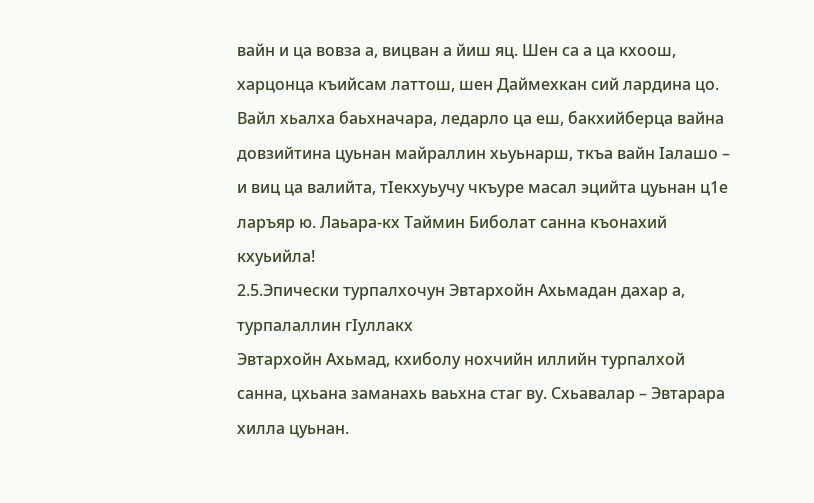вайн и ца вовза а, вицван а йиш яц. Шен са а ца кхоош, харцонца къийсам латтош, шен Даймехкан сий лардина цо. Вайл хьалха баьхначара, ледарло ца еш, бакхийберца вайна довзийтина цуьнан майраллин хьуьнарш, ткъа вайн Iалашо – и виц ца валийта, тIекхуьучу чкъуре масал эцийта цуьнан ц1е ларъяр ю. Лаьара-кх Таймин Биболат санна къонахий кхуьийла!
2.5.Эпически турпалхочун Эвтархойн Ахьмадан дахар а, турпалаллин гIуллакх
Эвтархойн Ахьмад, кхиболу нохчийн иллийн турпалхой санна, цхьана заманахь ваьхна стаг ву. Схьавалар – Эвтарара хилла цуьнан.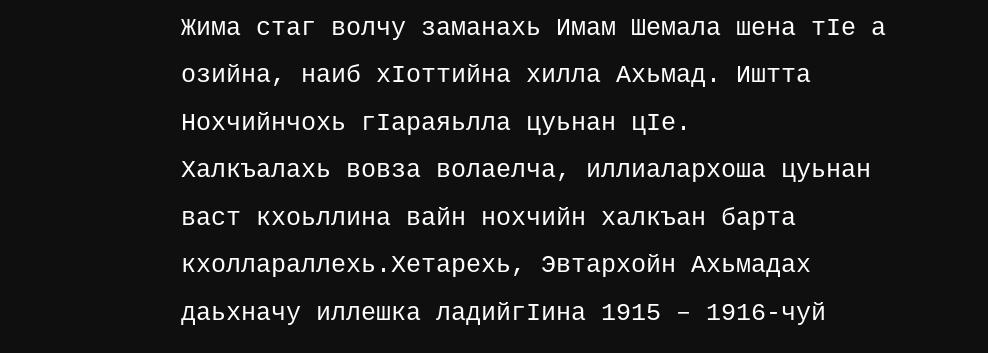Жима стаг волчу заманахь Имам Шемала шена тIе а озийна, наиб хIоттийна хилла Ахьмад. Иштта Нохчийнчохь гIараяьлла цуьнан цIе.
Халкъалахь вовза волаелча, иллиалархоша цуьнан васт кхоьллина вайн нохчийн халкъан барта кхоллараллехь.Хетарехь, Эвтархойн Ахьмадах даьхначу иллешка ладийгIина 1915 – 1916-чуй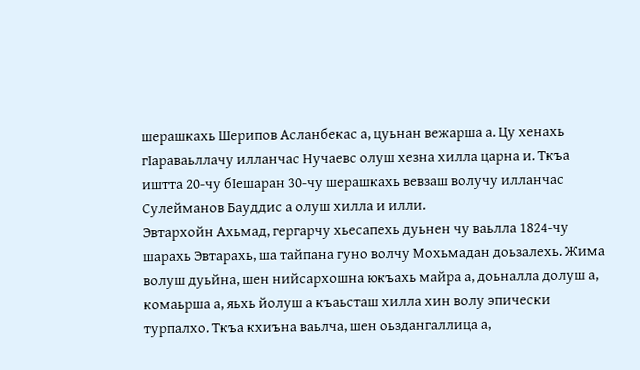шерашкахь Шерипов Асланбекас а, цуьнан вежарша а. Цу хенахь гIараваьллачу илланчас Нучаевс олуш хезна хилла царна и. Ткъа иштта 20-чу бIешаран 30-чу шерашкахь вевзаш волучу илланчас Сулейманов Бауддис а олуш хилла и илли.
Эвтархойн Ахьмад, гергарчу хьесапехь дуьнен чу ваьлла 1824-чу шарахь Эвтарахь, ша тайпана гуно волчу Мохьмадан доьзалехь. Жима волуш дуьйна, шен нийсархошна юкъахь майра а, доьналла долуш а, комаьрша а, яьхь йолуш а къаьсташ хилла хин волу эпически турпалхо. Ткъа кхиъна ваьлча, шен оьздангаллица а,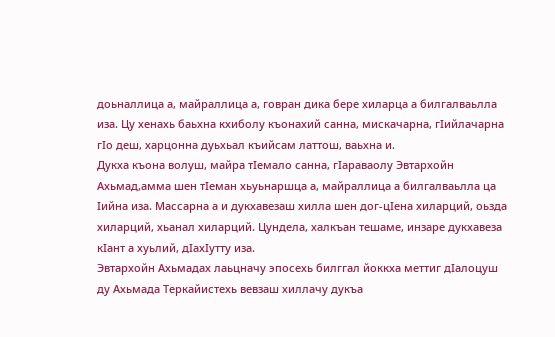доьналлица а, майраллица а, говран дика бере хиларца а билгалваьлла иза. Цу хенахь баьхна кхиболу къонахий санна, мискачарна, гIийлачарна гIо деш, харцонна дуьхьал къийсам латтош, ваьхна и.
Дукха къона волуш, майра тIемало санна, гIараваолу Эвтархойн Ахьмад,амма шен тIеман хьуьнаршца а, майраллица а билгалваьлла ца Iийна иза. Массарна а и дукхавезаш хилла шен дог-цIена хиларций, оьзда хиларций, хьанал хиларций. Цундела, халкъан тешаме, инзаре дукхавеза кIант а хуьлий, дIахIутту иза.
Эвтархойн Ахьмадах лаьцначу эпосехь билггал йоккха меттиг дIалоцуш ду Ахьмада Теркайистехь вевзаш хиллачу дукъа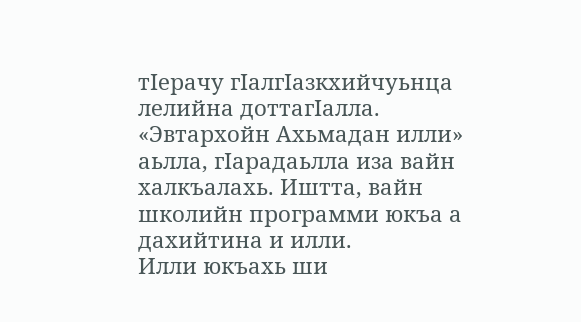тIерачу гIалгIазкхийчуьнца лелийна доттагIалла. «Эвтархойн Ахьмадан илли» аьлла, гIарадаьлла иза вайн халкъалахь. Иштта, вайн школийн программи юкъа а дахийтина и илли.
Илли юкъахь ши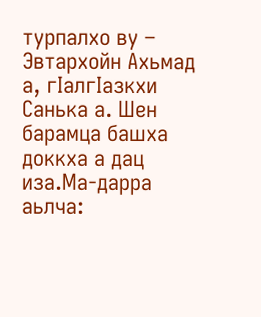турпалхо ву – Эвтархойн Ахьмад а, гIалгIазкхи Санька а. Шен барамца башха доккха а дац иза.Ма-дарра аьлча: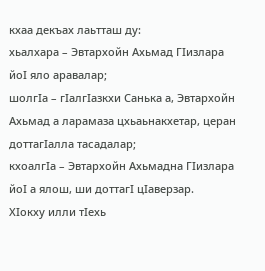кхаа декъах лаьтташ ду:
хьалхара – Эвтархойн Ахьмад ГIизлара йоI яло аравалар;
шолгIа – гIалгIазкхи Санька а, Эвтархойн Ахьмад а ларамаза цхьаьнакхетар, церан доттагIалла тасадалар;
кхоалгIа – Эвтархойн Ахьмадна ГIизлара йоI а ялош, ши доттагI цIаверзар.
ХIокху илли тIехь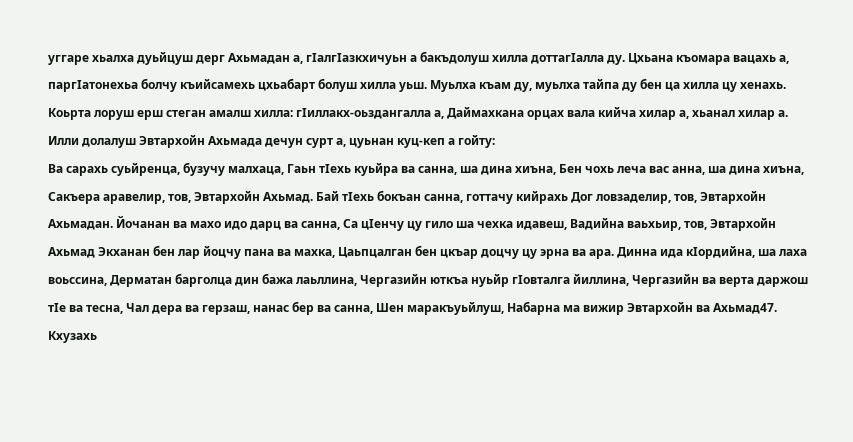уггаре хьалха дуьйцуш дерг Ахьмадан а, гIалгIазкхичуьн а бакъдолуш хилла доттагIалла ду. Цхьана къомара вацахь а, паргIатонехьа болчу къийсамехь цхьабарт болуш хилла уьш. Муьлха къам ду, муьлха тайпа ду бен ца хилла цу хенахь. Коьрта лоруш ерш стеган амалш хилла: гIиллакх-оьздангалла а, Даймахкана орцах вала кийча хилар а, хьанал хилар а.
Илли долалуш Эвтархойн Ахьмада дечун сурт а, цуьнан куц-кеп а гойту:
Ва сарахь суьйренца, бузучу малхаца, Гаьн тIехь куьйра ва санна, ша дина хиъна, Бен чохь леча вас анна, ша дина хиъна, Сакъера аравелир, тов, Эвтархойн Ахьмад. Бай тIехь бокъан санна, готтачу кийрахь Дог ловзаделир, тов, Эвтархойн Ахьмадан. Йочанан ва махо идо дарц ва санна, Са цIенчу цу гило ша чехка идавеш, Вадийна ваьхьир, тов, Эвтархойн Ахьмад Экханан бен лар йоцчу пана ва махка, Цаьпцалган бен цкъар доцчу цу эрна ва ара. Динна ида кIордийна, ша лаха воьссина, Дерматан барголца дин бажа лаьллина, Чергазийн юткъа нуьйр гIовталга йиллина, Чергазийн ва верта даржош тIе ва тесна, Чал дера ва герзаш, нанас бер ва санна, Шен маракъуьйлуш, Набарна ма вижир Эвтархойн ва Ахьмад47.
Кхузахь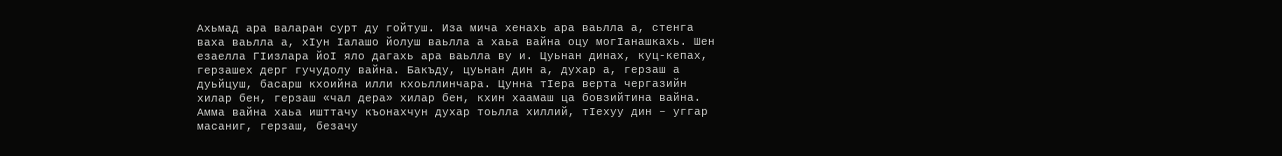Ахьмад ара валаран сурт ду гойтуш. Иза мича хенахь ара ваьлла а, стенга ваха ваьлла а, хIун Iалашо йолуш ваьлла а хаьа вайна оцу могIанашкахь. Шен езаелла ГIизлара йоI яло дагахь ара ваьлла ву и. Цуьнан динах, куц-кепах, герзашех дерг гучудолу вайна. Бакъду, цуьнан дин а, духар а, герзаш а дуьйцуш, басарш кхоийна илли кхоьллинчара. Цунна тIера верта чергазийн хилар бен, герзаш «чал дера» хилар бен, кхин хаамаш ца бовзийтина вайна. Амма вайна хаьа ишттачу къонахчун духар тоьлла хиллий, тIехуу дин – уггар масаниг, герзаш, безачу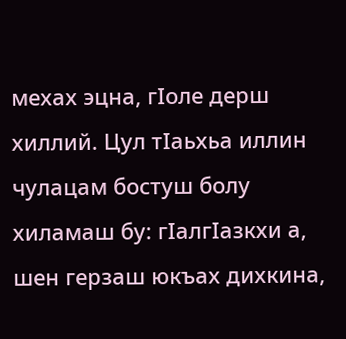мехах эцна, гIоле дерш хиллий. Цул тIаьхьа иллин чулацам бостуш болу хиламаш бу: гIалгIазкхи а, шен герзаш юкъах дихкина,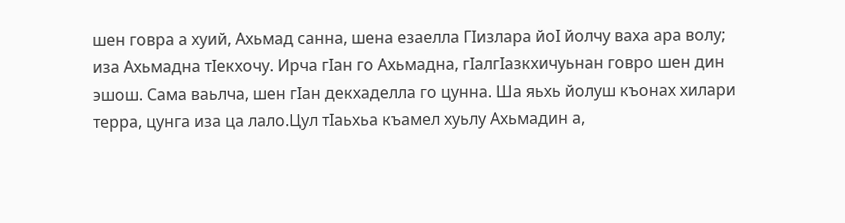шен говра а хуий, Ахьмад санна, шена езаелла ГIизлара йоI йолчу ваха ара волу; иза Ахьмадна тIекхочу. Ирча гIан го Ахьмадна, гIалгIазкхичуьнан говро шен дин эшош. Сама ваьлча, шен гIан декхаделла го цунна. Ша яьхь йолуш къонах хилари терра, цунга иза ца лало.Цул тIаьхьа къамел хуьлу Ахьмадин а,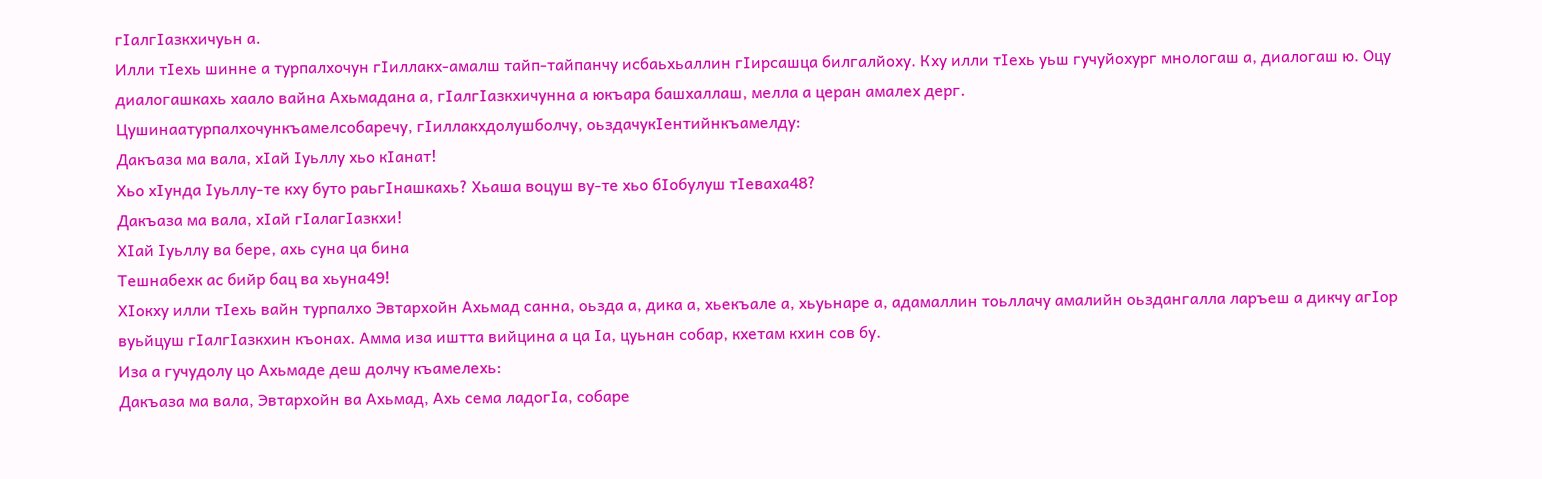гIалгIазкхичуьн а.
Илли тIехь шинне а турпалхочун гIиллакх-амалш тайп-тайпанчу исбаьхьаллин гIирсашца билгалйоху. Кху илли тIехь уьш гучуйохург мнологаш а, диалогаш ю. Оцу диалогашкахь хаало вайна Ахьмадана а, гIалгIазкхичунна а юкъара башхаллаш, мелла а церан амалех дерг.
Цушинаатурпалхочункъамелсобаречу, гIиллакхдолушболчу, оьздачукIентийнкъамелду:
Дакъаза ма вала, хIай Iуьллу хьо кIанат!
Хьо хIунда Iуьллу-те кху буто раьгIнашкахь? Хьаша воцуш ву-те хьо бIобулуш тIеваха48?
Дакъаза ма вала, хIай гIалагIазкхи!
ХIай Iуьллу ва бере, ахь суна ца бина
Тешнабехк ас бийр бац ва хьуна49!
ХIокху илли тIехь вайн турпалхо Эвтархойн Ахьмад санна, оьзда а, дика а, хьекъале а, хьуьнаре а, адамаллин тоьллачу амалийн оьздангалла ларъеш а дикчу агIор вуьйцуш гIалгIазкхин къонах. Амма иза иштта вийцина а ца Iа, цуьнан собар, кхетам кхин сов бу.
Иза а гучудолу цо Ахьмаде деш долчу къамелехь:
Дакъаза ма вала, Эвтархойн ва Ахьмад, Ахь сема ладогIа, собаре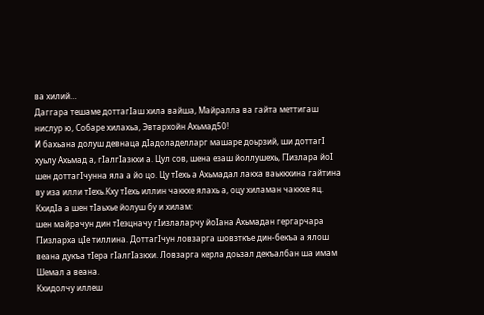ва хилий…
Даггара тешаме доттагIаш хила вайша, Майралла ва гайта меттигаш нислур ю, Собаре хилахьа, Эвтархойн Ахьмад50!
И бахьана долуш девнаца дIадоладелларг машаре доьрзий, ши доттагI хуьлу Ахьмад а, гIалгIазкхи а. Цул сов, шена езаш йоллушехь, ГIизлара йоI шен доттагIчунна яла а йо цо. Цу тIехь а Ахьмадал лакха ваьккхина гайтина ву иза илли тIехь.Кху тIехь иллин чаккхе ялахь а, оцу хиламан чаккхе яц.
КхидIа а шен тIаьхье йолуш бу и хилам:
шен майрачун дин тIеэцначу гIизлаларчу йоIана Ахьмадан гергарчара ГIизларха цIе тиллина. ДоттагIчун ловзарга шовзткъе дин-бекъа а ялош веана дукъа тIера гIалгIазкхи. Ловзарга керла доьзал декъалбан ша имам Шемал а веана.
Кхидолчу иллеш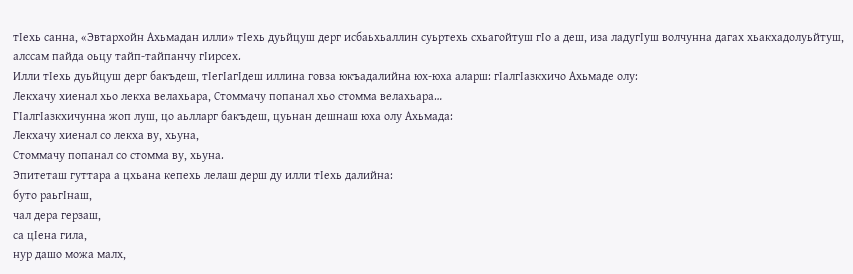тIехь санна, «Эвтархойн Ахьмадан илли» тIехь дуьйцуш дерг исбаьхьаллин суьртехь схьагойтуш гIо а деш, иза ладугIуш волчунна дагах хьакхадолуьйтуш, алссам пайда оьцу тайп-тайпанчу гIирсех.
Илли тIехь дуьйцуш дерг бакъдеш, тIегIагIдеш иллина говза юкъадалийна юх-юха аларш: гIалгIазкхичо Ахьмаде олу:
Лекхачу хиенал хьо лекха велахьара, Стоммачу попанал хьо стомма велахьара…
ГIалгIазкхичунна жоп луш, цо аьлларг бакъдеш, цуьнан дешнаш юха олу Ахьмада:
Лекхачу хиенал со лекха ву, хьуна,
Стоммачу попанал со стомма ву, хьуна.
Эпитеташ гуттара а цхьана кепехь лелаш дерш ду илли тIехь далийна:
буто раьгIнаш,
чал дера герзаш,
са цIена гила,
нур дашо можа малх,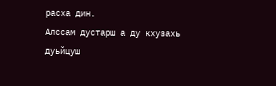расха дин.
Алссам дустарш а ду кхузахь дуьйцуш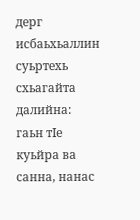дерг исбаьхьаллин суьртехь схьагайта далийна: гаьн тIе куьйра ва санна, нанас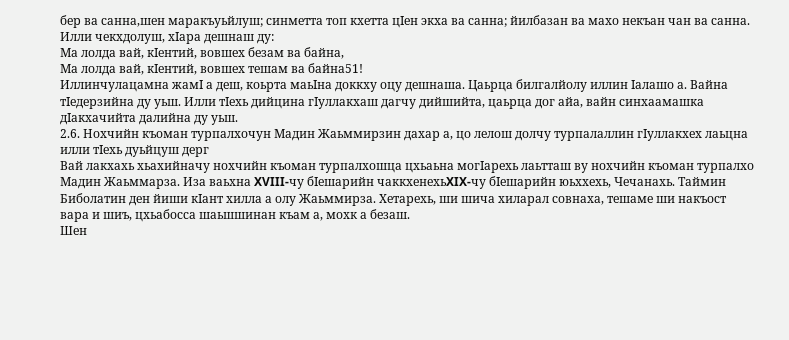бер ва санна,шен маракъуьйлуш; синметта топ кхетта цIен экха ва санна; йилбазан ва махо некъан чан ва санна. Илли чекхдолуш, хIара дешнаш ду:
Ма лолда вай, кIентий, вовшех безам ва байна,
Ма лолда вай, кIентий, вовшех тешам ва байна51!
Иллинчулацамна жамI а деш, коьрта маьIна доккху оцу дешнаша. Цаьрца билгалйолу иллин Iалашо а. Вайна тIедерзийна ду уьш. Илли тIехь дийцина гIуллакхаш дагчу дийшийта, цаьрца дог айа, вайн синхаамашка дIакхачийта далийна ду уьш.
2.6. Нохчийн къоман турпалхочун Мадин Жаьммирзин дахар а, цо лелош долчу турпалаллин гIуллакхех лаьцна илли тIехь дуьйцуш дерг
Вай лакхахь хьахийначу нохчийн къоман турпалхошца цхьаьна могIарехь лаьтташ ву нохчийн къоман турпалхо Мадин Жаьммарза. Иза ваьхна XVIII-чу бIешарийн чаккхенехьXIX-чу бIешарийн юьххехь, Чечанахь. Таймин Биболатин ден йиши кIант хилла а олу Жаьммирза. Хетарехь, ши шича хиларал совнаха, тешаме ши накъост вара и шиъ, цхьабосса шаьшшинан къам а, мохк а безаш.
Шен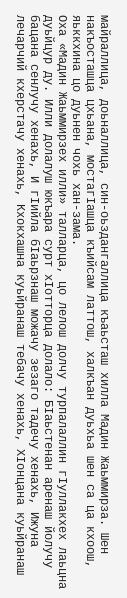майраллица, доьналлица, син-оьздангаллица къаьсташ хилла Мадин Жаьммирза. Шен накъосташца цхьана, мостагIашца къийсам латтош, халкъан дуьхьа шен са ца кхоош, яьккхина цо дуьнен чохь хан-зама.
Оха «Мадин Жаьммирзех илли» талларца, цо лелош долчу турпалаллин гIуллакхех лаьцна дуьйцур ду. Илли долалуш юкъара сурт хIотторца долало: БIаьстенан аренаш йолучу бацана сенлучу хенахь, И гIийла бIаьрзнаш можачу зезаго тадечу хенахь, Ижуна лечарчий кхерстачу хенахь, Кхокхашна куьйранаш тебачу хенахь, ХIонцана куьйранаш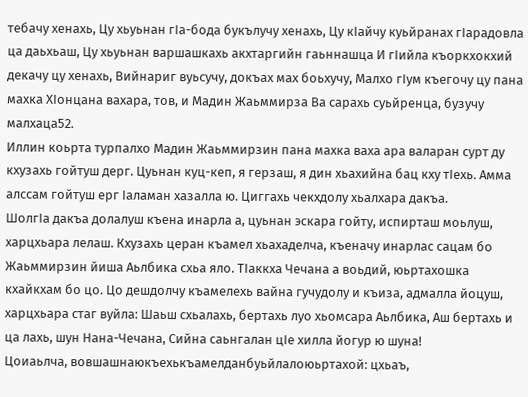тебачу хенахь, Цу хьуьнан гIа-бода букълучу хенахь, Цу кIайчу куьйранах гIарадовла ца даьхьаш, Цу хьуьнан варшашкахь акхтаргийн гаьннашца И гIийла къоркхокхий декачу цу хенахь, Вийнариг вуьсучу, докъах мах боьхучу, Малхо гIум къегочу цу пана махка ХIонцана вахара, тов, и Мадин Жаьммирза Ва сарахь суьйренца, бузучу малхаца52.
Иллин коьрта турпалхо Мадин Жаьммирзин пана махка ваха ара валаран сурт ду кхузахь гойтуш дерг. Цуьнан куц-кеп, я герзаш, я дин хьахийна бац кху тIехь. Амма алссам гойтуш ерг Iаламан хазалла ю. Циггахь чекхдолу хьалхара дакъа.
ШолгIа дакъа долалуш къена инарла а, цуьнан эскара гойту, испирташ моьлуш, харцхьара лелаш. Кхузахь церан къамел хьахаделча, къеначу инарлас сацам бо Жаьммирзин йиша Аьлбика схьа яло. ТIаккха Чечана а воьдий, юьртахошка кхайкхам бо цо. Цо дешдолчу къамелехь вайна гучудолу и къиза, адмалла йоцуш, харцхьара стаг вуйла: Шаьш схьалахь, бертахь луо хьомсара Аьлбика, Аш бертахь и ца лахь, шун Нана-Чечана, Сийна саьнгалан цIе хилла йогур ю шуна!
Цоиаьлча, вовшашнаюкъехькъамелданбуьйлалоюьртахой: цхьаъ,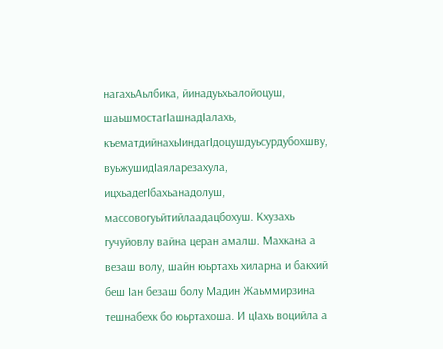нагахьАьлбика, йинадуьхьалойоцуш, шаьшмостагIашнадIалахь, къематдийнахьIиндагIдоцушдуьсурдубохшву, вуьжушидIаяларезахула, ицхьадегIбахьанадолуш, массовогуьйтийлаадацбохуш. Кхузахь гучуйовлу вайна церан амалш. Махкана а везаш волу, шайн юьртахь хиларна и бакхий беш Iан безаш болу Мадин Жаьммирзина тешнабехк бо юьртахоша. И цIахь воцийла а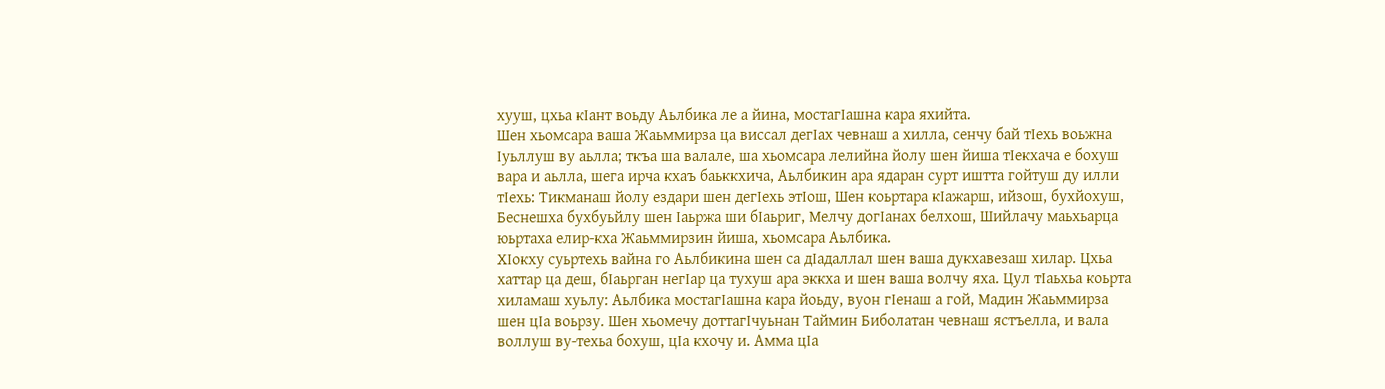хууш, цхьа кIант воьду Аьлбика ле а йина, мостагIашна кара яхийта.
Шен хьомсара ваша Жаьммирза ца виссал дегIах чевнаш а хилла, сенчу бай тIехь воьжна Iуьллуш ву аьлла; ткъа ша валале, ша хьомсара лелийна йолу шен йиша тIекхача е бохуш вара и аьлла, шега ирча кхаъ баьккхича, Аьлбикин ара ядаран сурт иштта гойтуш ду илли тIехь: Тикманаш йолу ездари шен дегIехь этIош, Шен коьртара кIажарш, ийзош, бухйохуш, Беснешха бухбуьйлу шен Iаьржа ши бIаьриг, Мелчу догIанах белхош, Шийлачу маьхьарца юьртаха елир-кха Жаьммирзин йиша, хьомсара Аьлбика.
ХIокху суьртехь вайна го Аьлбикина шен са дIадаллал шен ваша дукхавезаш хилар. Цхьа хаттар ца деш, бIаьрган негIар ца тухуш ара эккха и шен ваша волчу яха. Цул тIаьхьа коьрта хиламаш хуьлу: Аьлбика мостагIашна кара йоьду, вуон гIенаш а гой, Мадин Жаьммирза шен цIа воьрзу. Шен хьомечу доттагIчуьнан Таймин Биболатан чевнаш ястъелла, и вала воллуш ву-техьа бохуш, цIа кхочу и. Амма цIа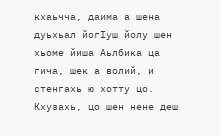кхаьчча, даима а шена дуьхьал йогIуш йолу шен хьоме йиша Аьлбика ца гича, шек а волий, и стенгахь ю хотту цо. Кхузахь, цо шен нене деш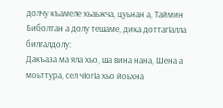долчу къамеле хьаьжча, цуьнан а, Таймин Биболтан а долу тешаме, дика доттагIалла билгалдолу:
Дакъаза ма яла хьо, ша вина нана, Шена а моьттура, сел чIогIа хьо йоьхна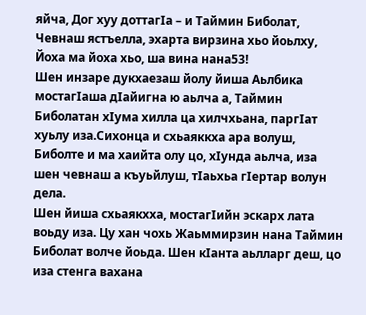яйча, Дог хуу доттагIа – и Таймин Биболат, Чевнаш ястъелла, эхарта вирзина хьо йоьлху, Йоха ма йоха хьо, ша вина нана53!
Шен инзаре дукхаезаш йолу йиша Аьлбика мостагIаша дIайигна ю аьлча а, Таймин Биболатан хIума хилла ца хилчхьана, паргIат хуьлу иза.Сихонца и схьаяккха ара волуш, Биболте и ма хаийта олу цо, хIунда аьлча, иза шен чевнаш а къуьйлуш, тIаьхьа гIертар волун дела.
Шен йиша схьаякхха, мостагIийн эскарх лата воьду иза. Цу хан чохь Жаьммирзин нана Таймин Биболат волче йоьда. Шен кIанта аьлларг деш, цо иза стенга вахана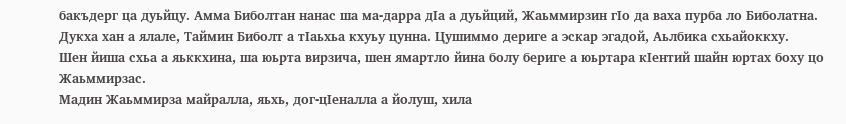бакъдерг ца дуьйцу. Амма Биболтан нанас ша ма-дарра дIа а дуьйций, Жаьммирзин гIо да ваха пурба ло Биболатна.
Дукха хан а ялале, Таймин Биболт а тIаьхьа кхуьу цунна. Цушиммо дериге а эскар эгадой, Аьлбика схьайоккху.
Шен йиша схьа а яьккхина, ша юьрта вирзича, шен ямартло йина болу бериге а юьртара кIентий шайн юртах боху цо Жаьммирзас.
Мадин Жаьммирза майралла, яьхь, дог-цIеналла а йолуш, хила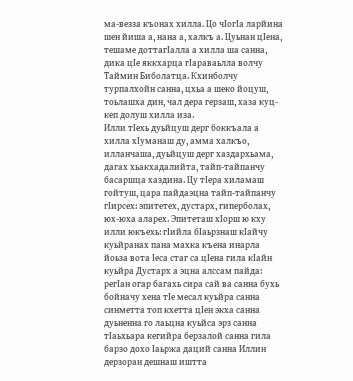ма-везза къонах хилла. Цо чIогIа ларйина шен йиша а, нана а, халкъ а. Цуьнан цIена, тешаме доттагIалла а хилла ша санна, дика цIе яккхарца гIараваьлла волчу Таймин Биболатца. Кхинболчу турпалхойн санна, цхьа а шеко йоцуш, тоьлашха дин, чал дера герзаш, хаза куц-кеп долуш хилла иза.
Илли тIехь дуьйцуш дерг боккъала а хилла хIуманаш ду, амма халкъо, илланчаша, дуьйцуш дерг хаздархьама, дагах хьакхадалийта, тайп-тайпанчу басаршца хаздина. Цу тIера хиламаш гойтуш, цара пайдаэцна тайп-тайпанчу гIирсех: эпитетех, дустарх, гиперболах, юх-юха аларех. Эпитеташ хIорш ю кху илли юкъехь: гIийла бIаьрзнаш кIайчу куьйранах пана махка къена инарла йоьза вота Iеса стаг са цIена гила кIайн куьйра Дустарх а эцна алссам пайда: регIан огар багахь сира сай ва санна бухь бойначу хена тIе месал куьйра санна синметта топ кхетта цIен экха санна дуьненна го лаьцна куьйса эрз санна тIаьхьара кегийра берзалой санна гила барзо дохо Iаьржа даций санна Иллин дерзоран дешнаш иштта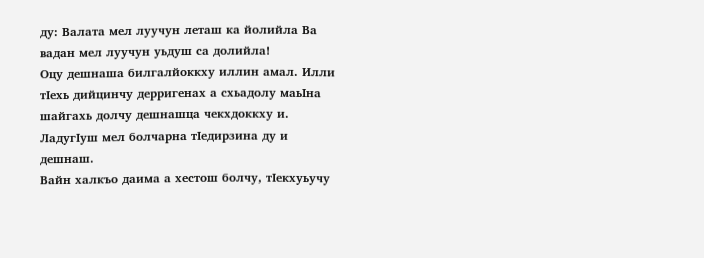ду: Валата мел луучун леташ ка йолийла Ва вадан мел луучун уьдуш са долийла!
Оцу дешнаша билгалйоккху иллин амал. Илли тIехь дийцинчу дерригенах а схьадолу маьIна шайгахь долчу дешнашца чекхдоккху и. ЛадугIуш мел болчарна тIедирзина ду и дешнаш.
Вайн халкъо даима а хестош болчу, тIекхуьучу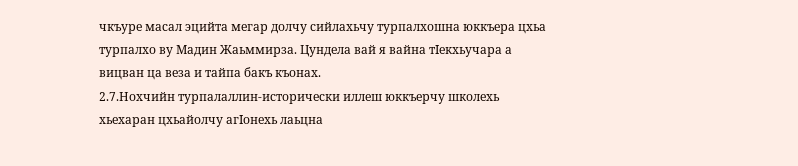чкъуре масал эцийта мегар долчу сийлахьчу турпалхошна юккъера цхьа турпалхо ву Мадин Жаьммирза. Цундела вай я вайна тIекхьучара а вицван ца веза и тайпа бакъ къонах.
2.7.Нохчийн турпалаллин-исторически иллеш юккъерчу школехь хьехаран цхьайолчу агIонехь лаьцна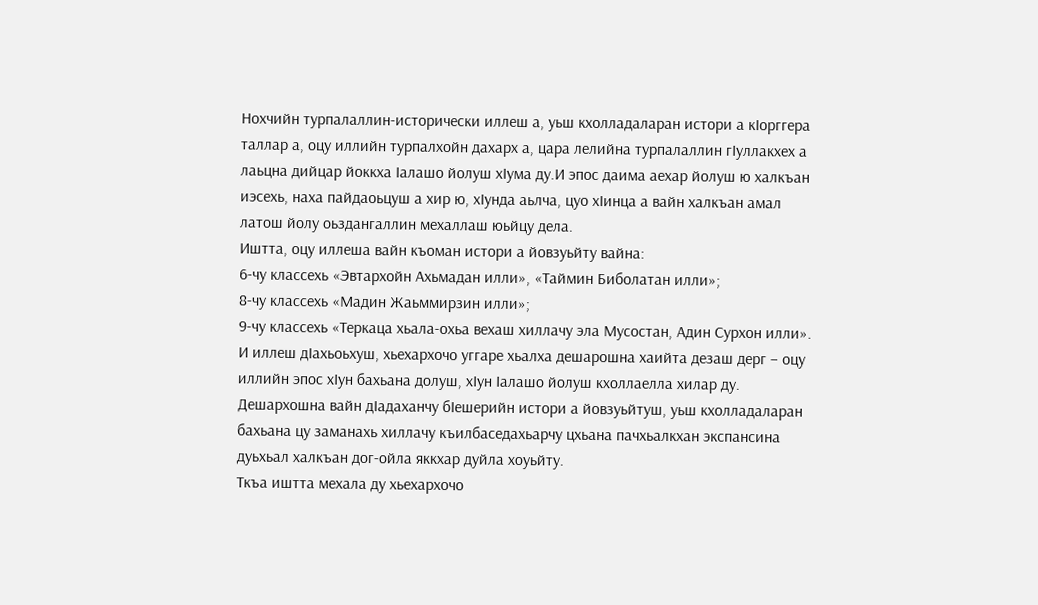Нохчийн турпалаллин-исторически иллеш а, уьш кхолладаларан истори а кIорггера таллар а, оцу иллийн турпалхойн дахарх а, цара лелийна турпалаллин гIуллакхех а лаьцна дийцар йоккха Iалашо йолуш хIума ду.И эпос даима аехар йолуш ю халкъан иэсехь, наха пайдаоьцуш а хир ю, хIунда аьлча, цуо хIинца а вайн халкъан амал латош йолу оьздангаллин мехаллаш юьйцу дела.
Иштта, оцу иллеша вайн къоман истори а йовзуьйту вайна:
6-чу классехь «Эвтархойн Ахьмадан илли», «Таймин Биболатан илли»;
8-чу классехь «Мадин Жаьммирзин илли»;
9-чу классехь «Теркаца хьала-охьа вехаш хиллачу эла Мусостан, Адин Сурхон илли».
И иллеш дIахьоьхуш, хьехархочо уггаре хьалха дешарошна хаийта дезаш дерг – оцу иллийн эпос хIун бахьана долуш, хIун Iалашо йолуш кхоллаелла хилар ду. Дешархошна вайн дIадаханчу бIешерийн истори а йовзуьйтуш, уьш кхолладаларан бахьана цу заманахь хиллачу къилбаседахьарчу цхьана пачхьалкхан экспансина дуьхьал халкъан дог-ойла яккхар дуйла хоуьйту.
Ткъа иштта мехала ду хьехархочо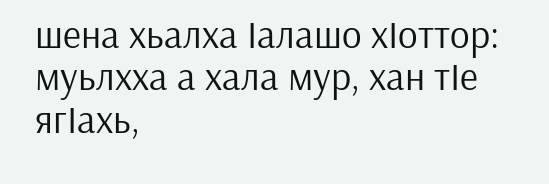шена хьалха Iалашо хIоттор: муьлхха а хала мур, хан тIе ягIахь,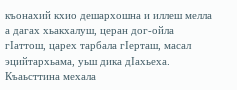къонахий кхио дешархошна и иллеш мелла а дагах хьакхалуш, церан дог-ойла гIаттош, царех тарбала гIерташ, масал эцийтархьама, уьш дика дIахьеха.
Къаьсттина мехала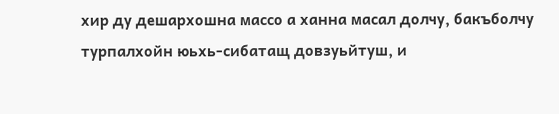хир ду дешархошна массо а ханна масал долчу, бакъболчу турпалхойн юьхь-сибатащ довзуьйтуш, и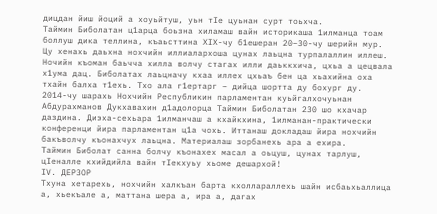дицдан йиш йоций а хоуьйтуш, уьн тIе цуьнан сурт тоьхча.
Таймин Биболатан ц1арца боьзна хиламаш вайн историкаша 1илманца тоам боллуш дика теллина, къаьсттина ХIХ-чу б1ешеран 20–30-чу шерийн мур. Цу хенахь даьхна нохчийн иллиалархоша цунах лаьцна турпалаллин иллеш. Ночийн къоман баьчча хилла волчу стагах илли даьккхича, цхьа а цецвала х1ума дац. Биболатах лаьцначу кхаа иллех цхьаъ бен ца хьахийна оха тхайн балха т1ехь. Тхо ала г1ертарг – дийца шортта ду бохург ду.
2014-чу шарахь Нохчийн Республикин парламентан куьйгалхочуьнан Абдурахманов Дукхавахин д1адолорца Таймин Биболатан 230 шо кхачар даздина. Диэха-сехьара 1илманчаш а кхайкхина, 1илманан-практически конференци йира парламентан ц1а чохь. Иттанаш докладаш йира нохчийн бакъволчу къонахчух лаьцна. Материалаш зорбанехь ара а ехира.
Таймин Биболат санна болчу къонахех масал а оьцуш, цунах тарлуш, цIеналле кхийдийла вайн тIекхуьу хьоме дешархой!
IV. ДЕРЗОР
Тхуна хетарехь, нохчийн халкъан барта кхоллараллехь шайн исбаьхьаллица а, хьекъале а, маттана шера а, ира а, дагах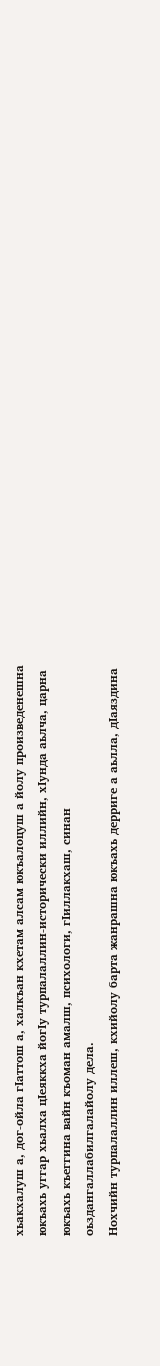хьакхалуш а, дог-ойла гIаттош а, халкъан кхетам алсам юкъалоцуш а йолу произведенешна юкъахь уггар хьалха цIеяккха йогIу турпалаллин-исторически иллийн, хIунда аьлча, царна юкъахь къеггина вайн къоман амалш, психологи, гIиллакхаш, синан оьздангаллабилгалайолу дела.
Нохчийн турпалаллин иллеш, кхийолу барта жанрашна юкъахь дерриге а аьлла, дIаяздина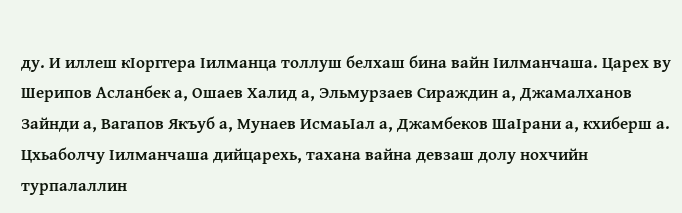ду. И иллеш кIорггера Iилманца толлуш белхаш бина вайн Iилманчаша. Царех ву Шерипов Асланбек а, Ошаев Халид а, Эльмурзаев Сираждин а, Джамалханов Зайнди а, Вагапов Якъуб а, Мунаев ИсмаьIал а, Джамбеков ШаIрани а, кхиберш а.
Цхьаболчу Iилманчаша дийцарехь, тахана вайна девзаш долу нохчийн турпалаллин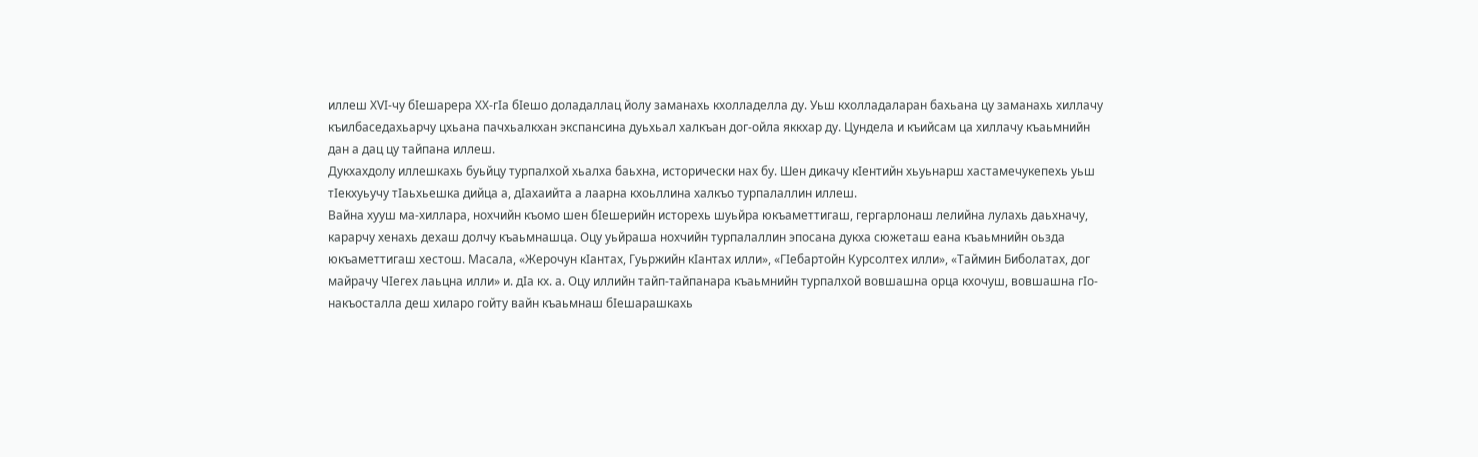иллеш XVI-чу бIешарера XX-гIа бIешо доладаллац йолу заманахь кхолладелла ду. Уьш кхолладаларан бахьана цу заманахь хиллачу къилбаседахьарчу цхьана пачхьалкхан экспансина дуьхьал халкъан дог-ойла яккхар ду. Цундела и къийсам ца хиллачу къаьмнийн дан а дац цу тайпана иллеш.
Дукхахдолу иллешкахь буьйцу турпалхой хьалха баьхна, исторически нах бу. Шен дикачу кIентийн хьуьнарш хастамечукепехь уьш тIекхуьучу тIаьхьешка дийца а, дIахаийта а лаарна кхоьллина халкъо турпалаллин иллеш.
Вайна хууш ма-хиллара, нохчийн къомо шен бIешерийн исторехь шуьйра юкъаметтигаш, гергарлонаш лелийна лулахь даьхначу, карарчу хенахь дехаш долчу къаьмнашца. Оцу уьйраша нохчийн турпалаллин эпосана дукха сюжеташ еана къаьмнийн оьзда юкъаметтигаш хестош. Масала, «Жерочун кIантах, Гуьржийн кIантах илли», «ГIебартойн Курсолтех илли», «Таймин Биболатах, дог майрачу ЧIегех лаьцна илли» и. дIа кх. а. Оцу иллийн тайп-тайпанара къаьмнийн турпалхой вовшашна орца кхочуш, вовшашна гIо-накъосталла деш хиларо гойту вайн къаьмнаш бIешарашкахь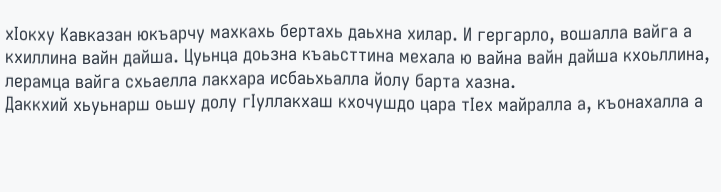хIокху Кавказан юкъарчу махкахь бертахь даьхна хилар. И гергарло, вошалла вайга а кхиллина вайн дайша. Цуьнца доьзна къаьсттина мехала ю вайна вайн дайша кхоьллина, лерамца вайга схьаелла лакхара исбаьхьалла йолу барта хазна.
Даккхий хьуьнарш оьшу долу гIуллакхаш кхочушдо цара тIех майралла а, къонахалла а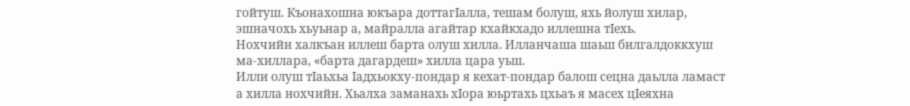гойтуш. Къонахошна юкъара доттагIалла, тешам болуш, яхь йолуш хилар, эшначохь хьуьнар а, майралла агайтар кхайкхадо иллешна тIехь.
Нохчийн халкъан иллеш барта олуш хилла. Илланчаша шаьш билгалдоккхуш ма-хиллара, «барта дагардеш» хилла цара уьш.
Илли олуш тIаьхьа Iадхьокху-пондар я кехат-пондар балош сецна даьлла ламаст а хилла нохчийн. Хьалха заманахь хIора юьртахь цхьаъ я масех цIеяхна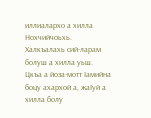иллиалархо а хилла Нохчийчоьхь. Халкъалахь сий-ларам болуш а хилла уьш.
Цкъа а йоза-мотт Iамийна боцу ахархой а, жаIуй а хилла болу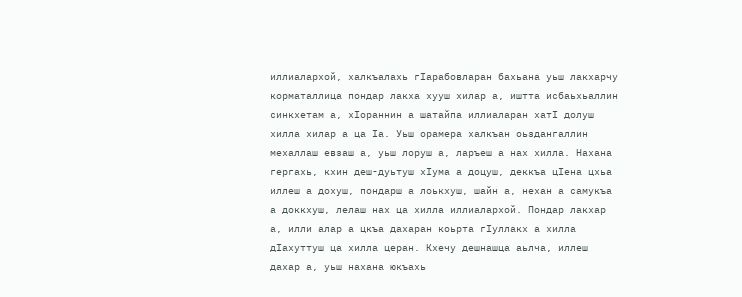иллиалархой, халкъалахь гIарабовларан бахьана уьш лакхарчу корматаллица пондар лакха хууш хилар а, иштта исбаьхьаллин синкхетам а, хIораннин а шатайпа иллиаларан хатI долуш хилла хилар а ца Iа. Уьш орамера халкъан оьздангаллин мехаллаш евзаш а, уьш лоруш а, ларъеш а нах хилла. Нахана гергахь, кхин деш-дуьтуш хIума а доцуш, деккъа цIена цхьа иллеш а дохуш, пондарш а лоькхуш, шайн а, нехан а самукъа а доккхуш, лелаш нах ца хилла иллиалархой. Пондар лакхар а, илли алар а цкъа дахаран коьрта гIуллакх а хилла дIахуттуш ца хилла церан. Кхечу дешнашца аьлча, иллеш дахар а, уьш нахана юкъахь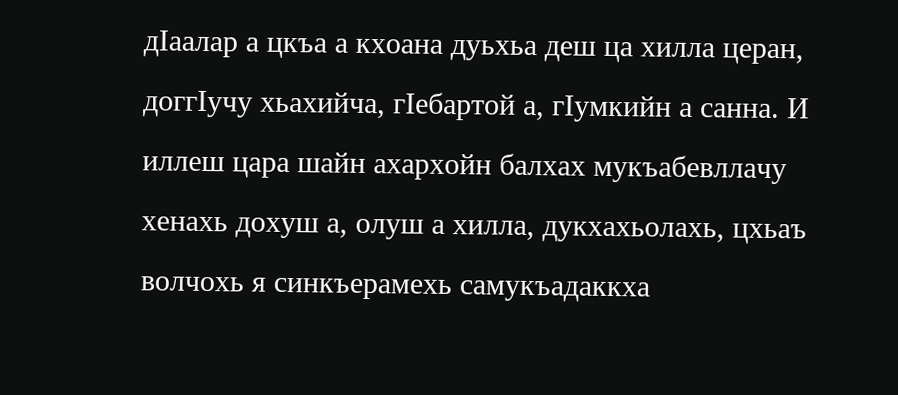дIаалар а цкъа а кхоана дуьхьа деш ца хилла церан, доггIучу хьахийча, гIебартой а, гIумкийн а санна. И иллеш цара шайн ахархойн балхах мукъабевллачу хенахь дохуш а, олуш а хилла, дукхахьолахь, цхьаъ волчохь я синкъерамехь самукъадаккха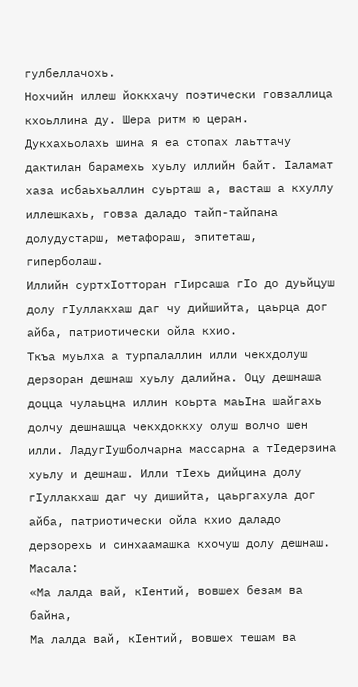гулбеллачохь.
Нохчийн иллеш йоккхачу поэтически говзаллица кхоьллина ду. Шера ритм ю церан. Дукхахьолахь шина я еа стопах лаьттачу дактилан барамехь хуьлу иллийн байт. Iаламат хаза исбаьхьаллин суьрташ а, васташ а кхуллу иллешкахь, говза даладо тайп-тайпана долудустарш, метафораш, эпитеташ, гиперболаш.
Иллийн суртхIотторан гIирсаша гIо до дуьйцуш долу гIуллакхаш даг чу дийшийта, цаьрца дог айба, патриотически ойла кхио.
Ткъа муьлха а турпалаллин илли чекхдолуш дерзоран дешнаш хуьлу далийна. Оцу дешнаша доцца чулаьцна иллин коьрта маьIна шайгахь долчу дешнашца чекхдоккху олуш волчо шен илли. ЛадугIушболчарна массарна а тIедерзина хуьлу и дешнаш. Илли тIехь дийцина долу гIуллакхаш даг чу дишийта, цаьргахула дог айба, патриотически ойла кхио даладо дерзорехь и синхаамашка кхочуш долу дешнаш.
Масала:
«Ма лалда вай, кIентий, вовшех безам ва байна,
Ма лалда вай, кIентий, вовшех тешам ва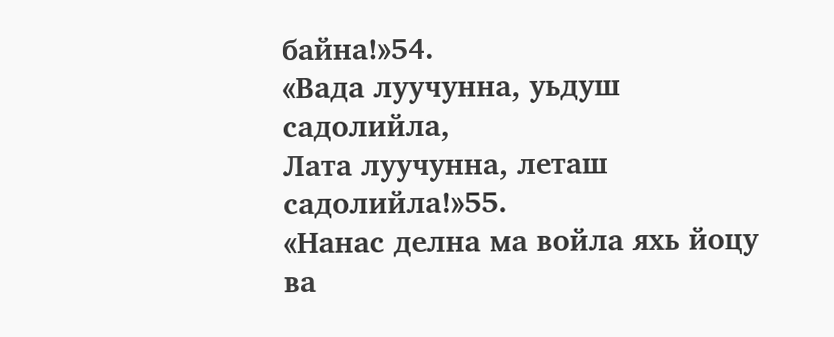байна!»54.
«Вада луучунна, уьдуш садолийла,
Лата луучунна, леташ садолийла!»55.
«Нанас делна ма войла яхь йоцу ва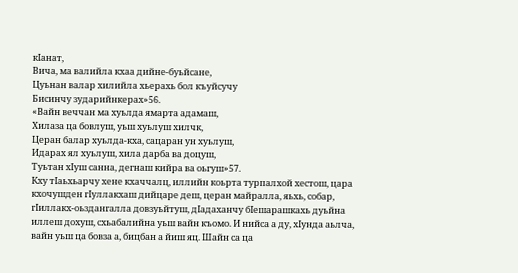кIанат,
Вича, ма валийла кхаа дийне-буьйсане,
Цуьнан валар хилийла хьерахь бол къуйсучу
Бисинчу зударийнкерах»56.
«Вайн веччан ма хуьлда ямарта адамаш,
Хилаза ца бовлуш, уьш хуьлуш хилчк,
Церан балар хуьлда-кха, сацаран ун хуьлуш,
Идарах ял хуьлуш, хила дарба ва доцуш,
Туьтан хIуш санна, дегнаш кийра ва оьгуш»57.
Кху тIаьхьарчу хене кхаччалц, иллийн коьрта турпалхой хестош, цара кхочушден гIуллакхаш дийцаре деш, церан майралла, яьхь, собар, гIиллакх-оьздангалла довзуьйтуш, дIадаханчу бIешарашкахь дуьйна иллеш дохуш, схьабалийна уьш вайн къомо. И нийса а ду, хIунда аьлча, вайн уьш ца бовза а, бицбан а йиш яц. Шайн са ца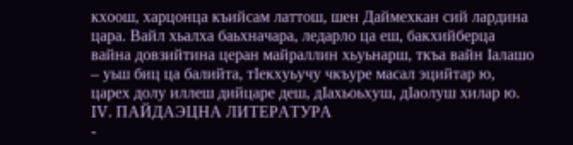кхоош, харцонца къийсам латтош, шен Даймехкан сий лардина цара. Вайл хьалха баьхначара, ледарло ца еш, бакхийберца вайна довзийтина церан майраллин хьуьнарш, ткъа вайн Iалашо – уьш биц ца балийта, тIекхуьучу чкъуре масал эцийтар ю, царех долу иллеш дийцаре деш, дIахьоьхуш, дIаолуш хилар ю.
IV. ПАЙДАЭЦНА ЛИТЕРАТУРА
-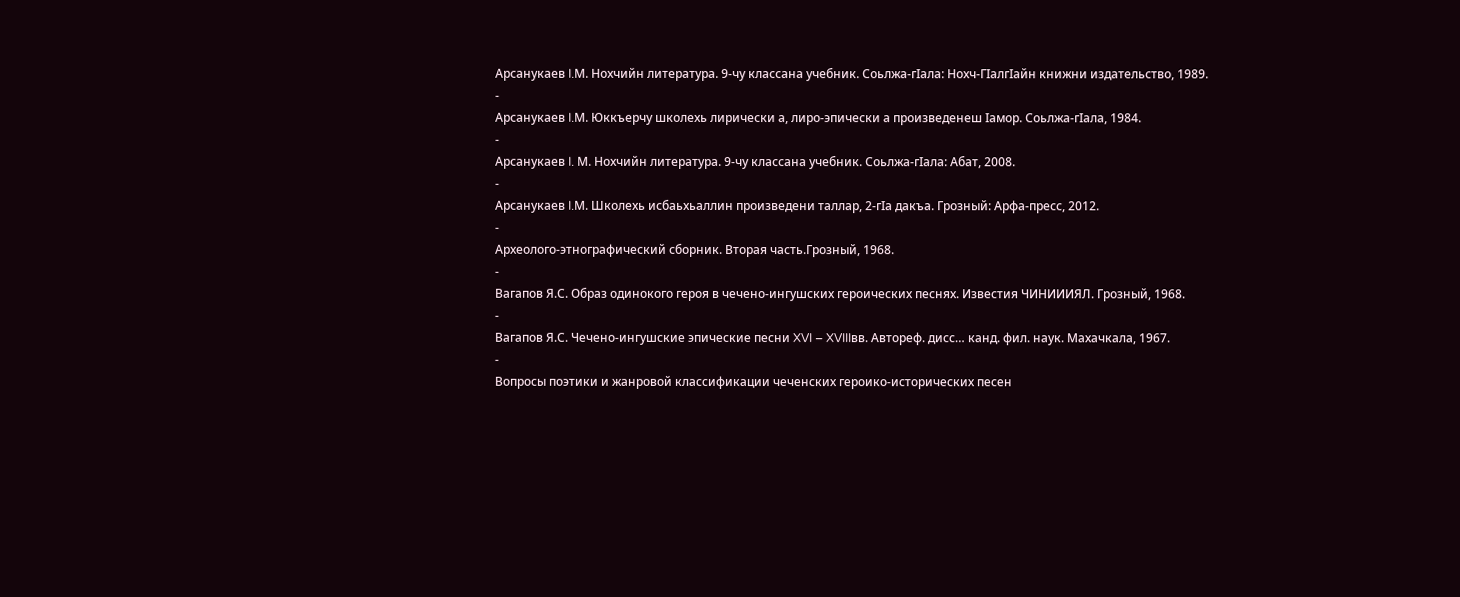Арсанукаев I.М. Нохчийн литература. 9-чу классана учебник. Соьлжа-гIала: Нохч-ГIалгIайн книжни издательство, 1989.
-
Арсанукаев I.М. Юккъерчу школехь лирически а, лиро-эпически а произведенеш Iамор. Соьлжа-гIала, 1984.
-
Арсанукаев I. М. Нохчийн литература. 9-чу классана учебник. Соьлжа-гIала: Абат, 2008.
-
Арсанукаев I.М. Школехь исбаьхьаллин произведени таллар, 2-гIа дакъа. Грозный: Арфа-пресс, 2012.
-
Археолого-этнографический сборник. Вторая часть.Грозный, 1968.
-
Вагапов Я.С. Образ одинокого героя в чечено-ингушских героических песнях. Известия ЧИНИИИЯЛ. Грозный, 1968.
-
Вагапов Я.С. Чечено-ингушские эпические песни XVI – XVIIIвв. Автореф. дисс… канд. фил. наук. Махачкала, 1967.
-
Вопросы поэтики и жанровой классификации чеченских героико-исторических песен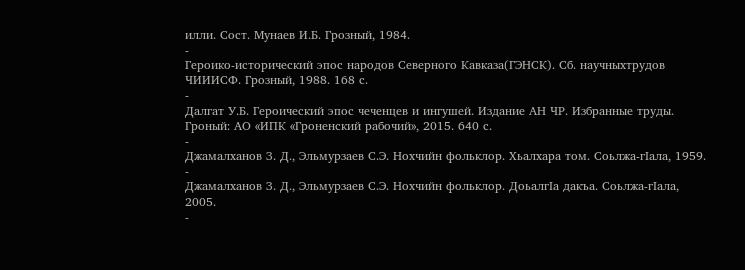илли. Сост. Мунаев И.Б. Грозный, 1984.
-
Героико-исторический эпос народов Северного Кавказа(ГЭНСК). Сб. научныхтрудов ЧИИИСФ. Грозный, 1988. 168 с.
-
Далгат У.Б. Героический эпос чеченцев и ингушей. Издание АН ЧР. Избранные труды. Гроный: АО «ИПК «Гроненский рабочий», 2015. 640 с.
-
Джамалханов З. Д., Эльмурзаев С.Э. Нохчийн фольклор. Хьалхара том. Соьлжа-гIала, 1959.
-
Джамалханов З. Д., Эльмурзаев С.Э. Нохчийн фольклор. ДоьалгIа дакъа. Соьлжа-гIала, 2005.
-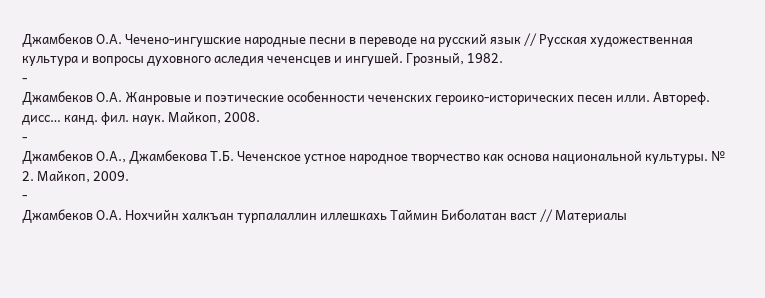Джамбеков О.А. Чечено-ингушские народные песни в переводе на русский язык // Русская художественная культура и вопросы духовного аследия чеченсцев и ингушей. Грозный, 1982.
-
Джамбеков О.А. Жанровые и поэтические особенности чеченских героико-исторических песен илли. Автореф. дисс… канд. фил. наук. Майкоп, 2008.
-
Джамбеков О.А., Джамбекова Т.Б. Чеченское устное народное творчество как основа национальной культуры. № 2. Майкоп, 2009.
-
Джамбеков О.А. Нохчийн халкъан турпалаллин иллешкахь Таймин Биболатан васт // Материалы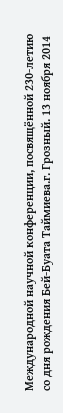Международной научной конференции, посвящённой 230-летию со дня рождения Бей-Буата Таймиева.г. Грозный. 13 ноября 2014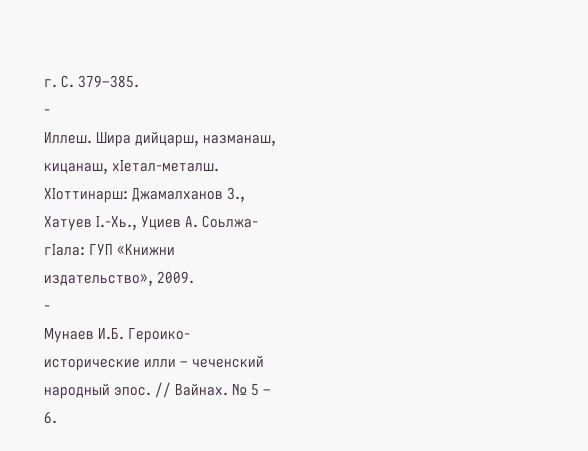г. С. 379–385.
-
Иллеш. Шира дийцарш, назманаш, кицанаш, хIетал-металш. ХIоттинарш: Джамалханов З., Хатуев I.-Хь., Уциев А. Соьлжа-гIала: ГУП «Книжни издательство», 2009.
-
Мунаев И.Б. Героико-исторические илли – чеченский народный эпос. // Вайнах. № 5 – 6.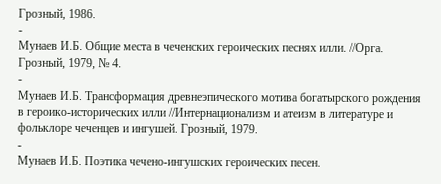Грозный, 1986.
-
Мунаев И.Б. Общие места в чеченских героических песнях илли. //Орга. Грозный, 1979, № 4.
-
Мунаев И.Б. Трансформация древнеэпического мотива богатырского рождения в героико-исторических илли //Интернационализм и атеизм в литературе и фольклоре чеченцев и ингушей. Грозный, 1979.
-
Мунаев И.Б. Поэтика чечено-ингушских героических песен.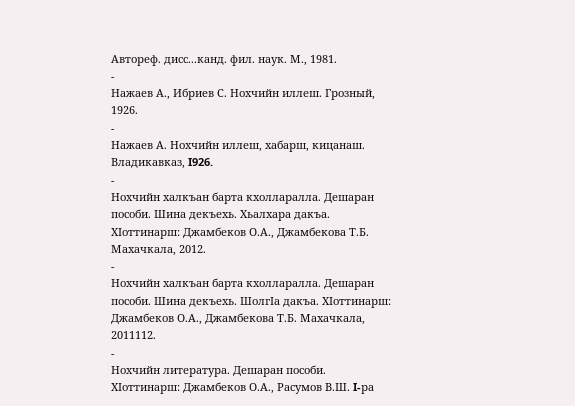Автореф. дисс...канд. фил. наук. М., 1981.
-
Нажаев А., Ибриев С. Нохчийн иллеш. Грозный, 1926.
-
Нажаев А. Нохчийн иллеш, хабарш, кицанаш. Владикавказ, I926.
-
Нохчийн халкъан барта кхолларалла. Дешаран пособи. Шина декъехь. Хьалхара дакъа. ХIоттинарш: Джамбеков О.А., Джамбекова Т.Б. Махачкала, 2012.
-
Нохчийн халкъан барта кхолларалла. Дешаран пособи. Шина декъехь. ШолгIа дакъа. ХIоттинарш: Джамбеков О.А., Джамбекова Т.Б. Махачкала, 2011112.
-
Нохчийн литература. Дешаран пособи. ХIоттинарш: Джамбеков О.А., Расумов В.Ш. I-ра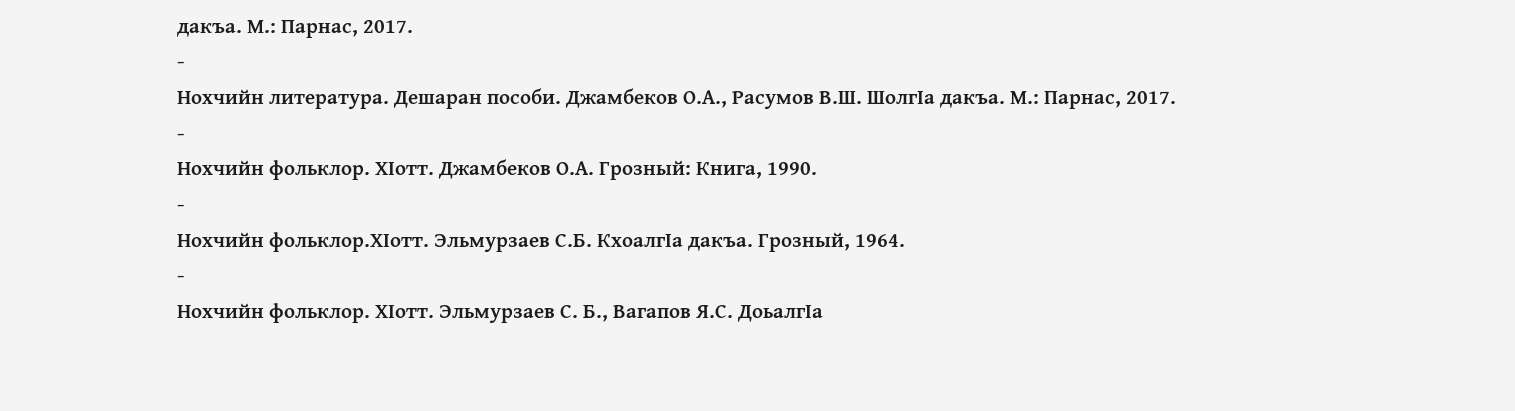дакъа. М.: Парнас, 2017.
-
Нохчийн литература. Дешаран пособи. Джамбеков О.А., Расумов В.Ш. ШолгIа дакъа. М.: Парнас, 2017.
-
Нохчийн фольклор. ХIотт. Джамбеков О.А. Грозный: Книга, 1990.
-
Нохчийн фольклор.ХIотт. Эльмурзаев С.Б. КхоалгIа дакъа. Грозный, 1964.
-
Нохчийн фольклор. ХIотт. Эльмурзаев С. Б., Вагапов Я.С. ДоьалгIа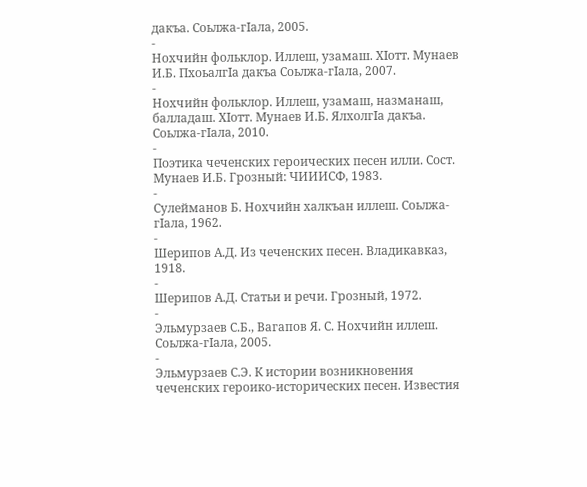дакъа. Соьлжа-гIала, 2005.
-
Нохчийн фольклор. Иллеш, узамаш. ХIотт. Мунаев И.Б. ПхоьалгIа дакъа Соьлжа-гIала, 2007.
-
Нохчийн фольклор. Иллеш, узамаш, назманаш, балладаш. ХIотт. Мунаев И.Б. ЯлхолгIа дакъа. Соьлжа-гIала, 2010.
-
Поэтика чеченских героических песен илли. Сост. Мунаев И.Б. Грозный: ЧИИИСФ, 1983.
-
Сулейманов Б. Нохчийн халкъан иллеш. Соьлжа-гIала, 1962.
-
Шерипов А.Д. Из чеченских песен. Владикавказ, 1918.
-
Шерипов А.Д. Статьи и речи. Грозный, 1972.
-
Эльмурзаев С.Б., Вагапов Я. С. Нохчийн иллеш. Соьлжа-гIала, 2005.
-
Эльмурзаев С.Э. К истории возникновения чеченских героико-исторических песен. Известия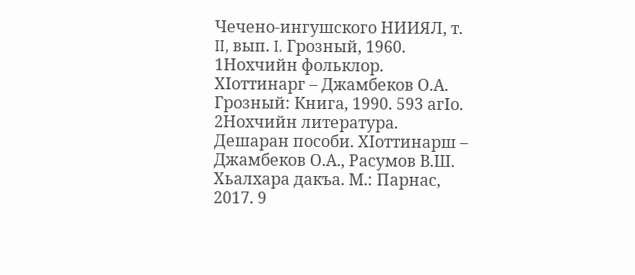Чечено-ингушского НИИЯЛ, т. II, вып. I. Грозный, 1960.
1Нохчийн фольклор. ХIоттинарг – Джамбеков О.А. Грозный: Книга, 1990. 593 агIо.
2Нохчийн литература. Дешаран пособи. ХIоттинарш – Джамбеков О.А., Расумов В.Ш. Хьалхара дакъа. М.: Парнас, 2017. 9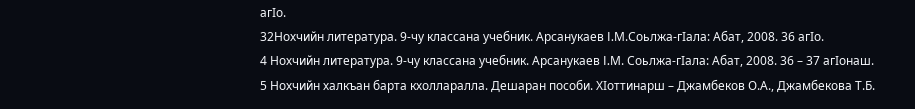агIо.
32Нохчийн литература. 9-чу классана учебник. Арсанукаев I.М.Соьлжа-гIала: Абат, 2008. 36 агIо.
4 Нохчийн литература. 9-чу классана учебник. Арсанукаев I.М. Соьлжа-гIала: Абат, 2008. 36 – 37 агIонаш.
5 Нохчийн халкъан барта кхолларалла. Дешаран пособи. ХIоттинарш – Джамбеков О.А., Джамбекова Т.Б.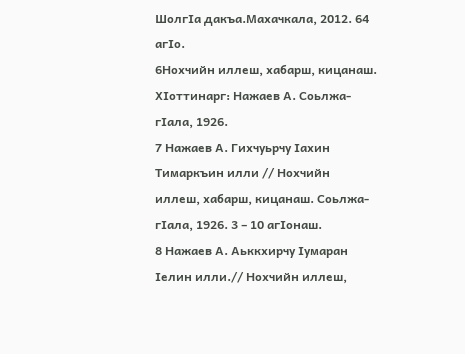ШолгIа дакъа.Махачкала, 2012. 64 агIо.
6Нохчийн иллеш, хабарш, кицанаш. ХIоттинарг: Нажаев А. Соьлжа-гIала, 1926.
7 Нажаев А. Гихчуьрчу Iахин Тимаркъин илли // Нохчийн иллеш, хабарш, кицанаш. Соьлжа-гIала, 1926. 3 – 10 агIонаш.
8 Нажаев А. Аьккхирчу Iумаран Iелин илли.// Нохчийн иллеш,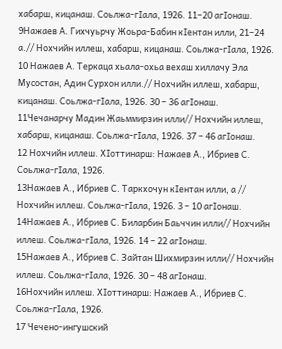хабарш, кицанаш. Соьлжа-гIала, 1926. 11–20 агIонаш.
9Нажаев А. Гихчуьрчу Жоьра-Бабин кIентан илли, 21–24 а.// Нохчийн иллеш, хабарш, кицанаш. Соьлжа-гIала, 1926.
10 Нажаев А. Теркаца хьала-охьа вехаш хиллачу Эла Мусостан, Адин Сурхон илли.// Нохчийн иллеш, хабарш, кицанаш. Соьлжа-гIала, 1926. 30 – 36 агIонаш.
11Чечанарчу Мадин Жаьммирзин илли// Нохчийн иллеш, хабарш, кицанаш. Соьлжа-гIала, 1926. 37 – 46 агIонаш.
12 Нохчийн иллеш. ХIоттинарш: Нажаев А., Ибриев С. Соьлжа-гIала, 1926.
13Нажаев А., Ибриев С. Таркхочун кIентан илли, а // Нохчийн иллеш. Соьлжа-гIала, 1926. 3 – 10 агIонаш.
14Нажаев А., Ибриев С. Биларбин Баьччин илли// Нохчийн иллеш. Соьлжа-гIала, 1926. 14 – 22 агIонаш.
15Нажаев А., Ибриев С. Зайтан Шихмирзин илли// Нохчийн иллеш. Соьлжа-гIала, 1926. 30 – 48 агIонаш.
16Нохчийн иллеш. ХIоттинарш: Нажаев А., Ибриев С. Соьлжа-гIала, 1926.
17 Чечено-ингушский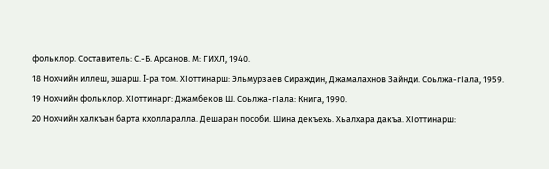фольклор. Составитель: С.-Б. Арсанов. М: ГИХЛ, 1940.
18 Нохчийн иллеш, эшарш. I-ра том. ХIоттинарш: Эльмурзаев Сираждин, Джамалахнов Зайнди. Соьлжа-гIала, 1959.
19 Нохчийн фольклор. ХIоттинарг: Джамбеков Ш. Соьлжа-гIала: Книга, 1990.
20 Нохчийн халкъан барта кхолларалла. Дешаран пособи. Шина декъехь. Хьалхара дакъа. ХIоттинарш: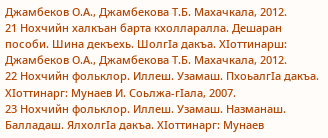Джамбеков О.А., Джамбекова Т.Б. Махачкала, 2012.
21 Нохчийн халкъан барта кхолларалла. Дешаран пособи. Шина декъехь. ШолгIа дакъа. ХIоттинарш: Джамбеков О.А., Джамбекова Т.Б. Махачкала, 2012.
22 Нохчийн фольклор. Иллеш. Узамаш. ПхоьалгIа дакъа. ХIоттинарг: Мунаев И. Соьлжа-гIала, 2007.
23 Нохчийн фольклор. Иллеш. Узамаш. Назманаш. Балладаш. ЯлхолгIа дакъа. ХIоттинарг: Мунаев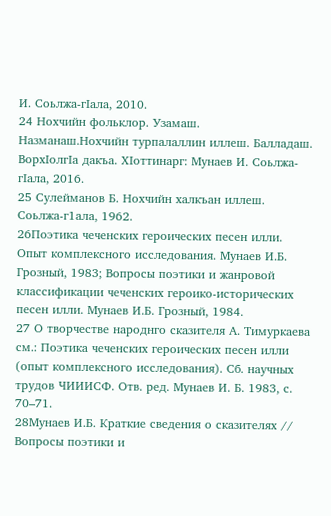И. Соьлжа-гIала, 2010.
24 Нохчийн фольклор. Узамаш. Назманаш.Нохчийн турпалаллин иллеш. Балладаш. ВорхIолгIа дакъа. ХIоттинарг: Мунаев И. Соьлжа-гIала, 2016.
25 Сулейманов Б. Нохчийн халкъан иллеш. Соьлжа-г1ала, 1962.
26Поэтика чеченских героических песен илли. Опыт комплексного исследования. Мунаев И.Б. Грозный, 1983; Вопросы поэтики и жанровой классификации чеченских героико-исторических песен илли. Мунаев И.Б. Грозный, 1984.
27 О творчестве народнго сказителя А. Тимуркаева см.: Поэтика чеченских героических песен илли (опыт комплексного исследования). Сб. научных трудов ЧИИИСФ. Отв. ред. Мунаев И. Б. 1983, с. 70–71.
28Мунаев И.Б. Краткие сведения о сказителях // Вопросы поэтики и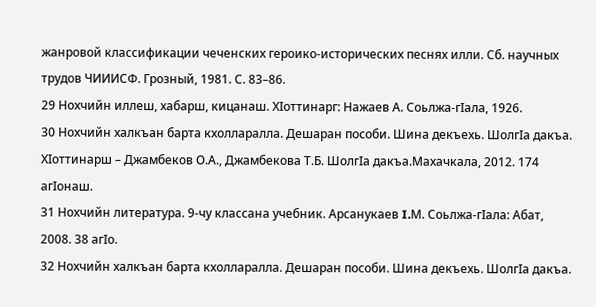жанровой классификации чеченских героико-исторических песнях илли. Сб. научных трудов ЧИИИСФ. Грозный, 1981. С. 83–86.
29 Нохчийн иллеш, хабарш, кицанаш. ХIоттинарг: Нажаев А. Соьлжа-гIала, 1926.
30 Нохчийн халкъан барта кхолларалла. Дешаран пособи. Шина декъехь. ШолгIа дакъа. ХIоттинарш – Джамбеков О.А., Джамбекова Т.Б. ШолгIа дакъа.Махачкала, 2012. 174 агIонаш.
31 Нохчийн литература. 9-чу классана учебник. Арсанукаев I.М. Соьлжа-гIала: Абат, 2008. 38 агIо.
32 Нохчийн халкъан барта кхолларалла. Дешаран пособи. Шина декъехь. ШолгIа дакъа.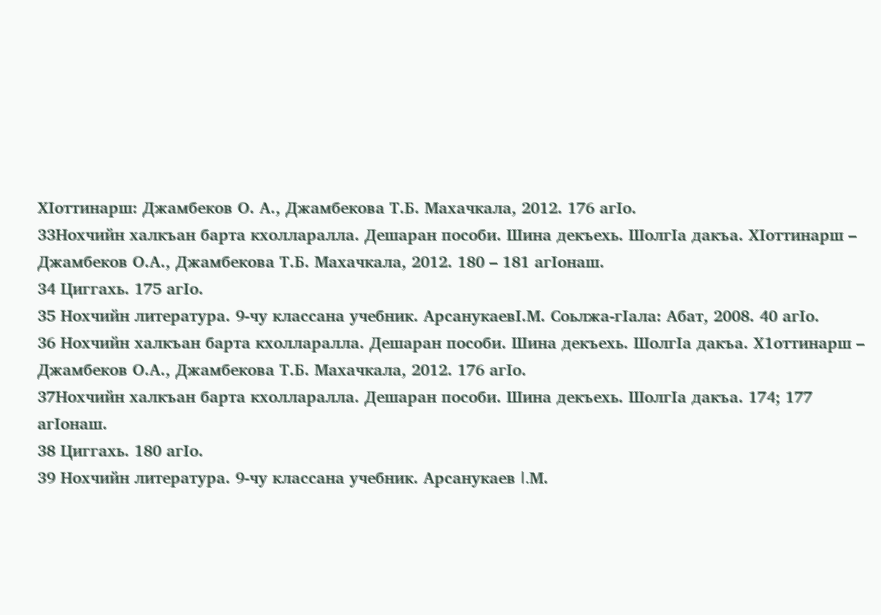ХIоттинарш: Джамбеков О. А., Джамбекова Т.Б. Махачкала, 2012. 176 агIо.
33Нохчийн халкъан барта кхолларалла. Дешаран пособи. Шина декъехь. ШолгIа дакъа. ХIоттинарш – Джамбеков О.А., Джамбекова Т.Б. Махачкала, 2012. 180 – 181 агIонаш.
34 Циггахь. 175 агIо.
35 Нохчийн литература. 9-чу классана учебник. АрсанукаевI.М. Соьлжа-гIала: Абат, 2008. 40 агIо.
36 Нохчийн халкъан барта кхолларалла. Дешаран пособи. Шина декъехь. ШолгIа дакъа. Х1оттинарш – Джамбеков О.А., Джамбекова Т.Б. Махачкала, 2012. 176 агIо.
37Нохчийн халкъан барта кхолларалла. Дешаран пособи. Шина декъехь. ШолгIа дакъа. 174; 177 агIонаш.
38 Циггахь. 180 агIо.
39 Нохчийн литература. 9-чу классана учебник. Арсанукаев I.М.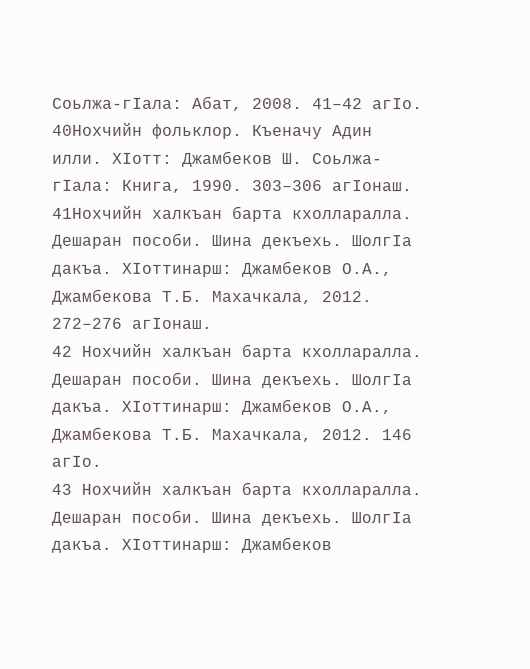Соьлжа-гIала: Абат, 2008. 41–42 агIо.
40Нохчийн фольклор. Къеначу Адин илли. ХIотт: Джамбеков Ш. Соьлжа-гIала: Книга, 1990. 303–306 агIонаш.
41Нохчийн халкъан барта кхолларалла. Дешаран пособи. Шина декъехь. ШолгIа дакъа. ХIоттинарш: Джамбеков О.А., Джамбекова Т.Б. Махачкала, 2012. 272–276 агIонаш.
42 Нохчийн халкъан барта кхолларалла. Дешаран пособи. Шина декъехь. ШолгIа дакъа. ХIоттинарш: Джамбеков О.А., Джамбекова Т.Б. Махачкала, 2012. 146 агIо.
43 Нохчийн халкъан барта кхолларалла. Дешаран пособи. Шина декъехь. ШолгIа дакъа. ХIоттинарш: Джамбеков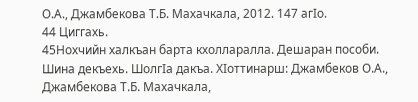О.А., Джамбекова Т.Б. Махачкала, 2012. 147 агIо.
44 Циггахь.
45Нохчийн халкъан барта кхолларалла. Дешаран пособи. Шина декъехь. ШолгIа дакъа. ХIоттинарш: Джамбеков О.А., Джамбекова Т.Б. Махачкала,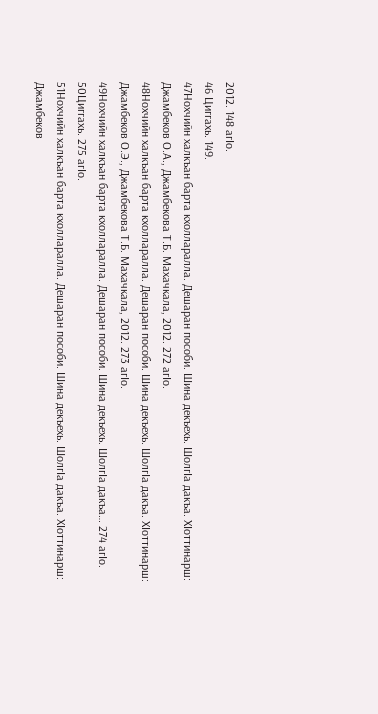2012. 148 агIо.
46 Циггахь. 149.
47Нохчийн халкъан барта кхолларалла. Дешаран пособи. Шина декъехь. ШолгIа дакъа. ХIоттинарш: Джамбеков О.А., Джамбекова Т.Б. Махачкала, 2012. 272 агIо.
48Нохчийн халкъан барта кхолларалла. Дешаран пособи. Шина декъехь. ШолгIа дакъа. ХIоттинарш: Джамбеков О.Э., Джамбекова Т.Б. Махачкала, 2012. 273 агIо.
49Нохчийн халкъан барта кхолларалла. Дешаран пособи. Шина декъехь. ШолгIа дакъа… 274 агIо.
50Циггахь. 275 агIо.
51Нохчийн халкъан барта кхолларалла. Дешаран пособи. Шина декъехь. ШолгIа дакъа. ХIоттинарш: Джамбеков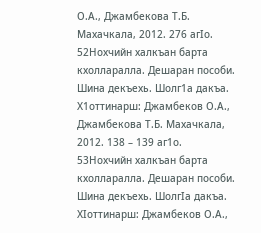О.А., Джамбекова Т.Б. Махачкала, 2012. 276 агIо.
52Нохчийн халкъан барта кхолларалла. Дешаран пособи. Шина декъехь. Шолг1а дакъа. Х1оттинарш: Джамбеков О.А., Джамбекова Т.Б. Махачкала, 2012. 138 – 139 аг1о.
53Нохчийн халкъан барта кхолларалла. Дешаран пособи. Шина декъехь. ШолгIа дакъа. ХIоттинарш: Джамбеков О.А.,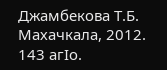Джамбекова Т.Б. Махачкала, 2012. 143 агIо.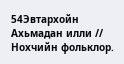54Эвтархойн Ахьмадан илли // Нохчийн фольклор.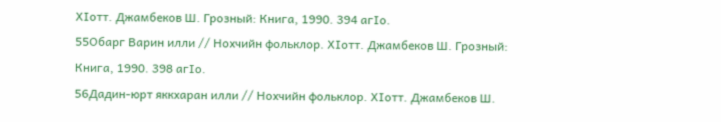ХIотт. Джамбеков Ш. Грозный: Книга, 1990. 394 агIо.
55Обарг Варин илли // Нохчийн фольклор. ХIотт. Джамбеков Ш. Грозный: Книга, 1990. 398 агIо.
56Дадин-юрт яккхаран илли // Нохчийн фольклор. ХIотт. Джамбеков Ш.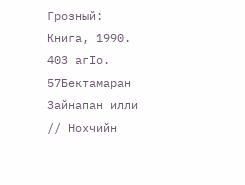Грозный: Книга, 1990. 403 агIо.
57Бектамаран Зайнапан илли // Нохчийн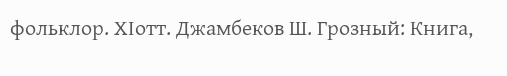фольклор. ХIотт. Джамбеков Ш. Грозный: Книга,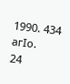1990. 434 агIо.
24